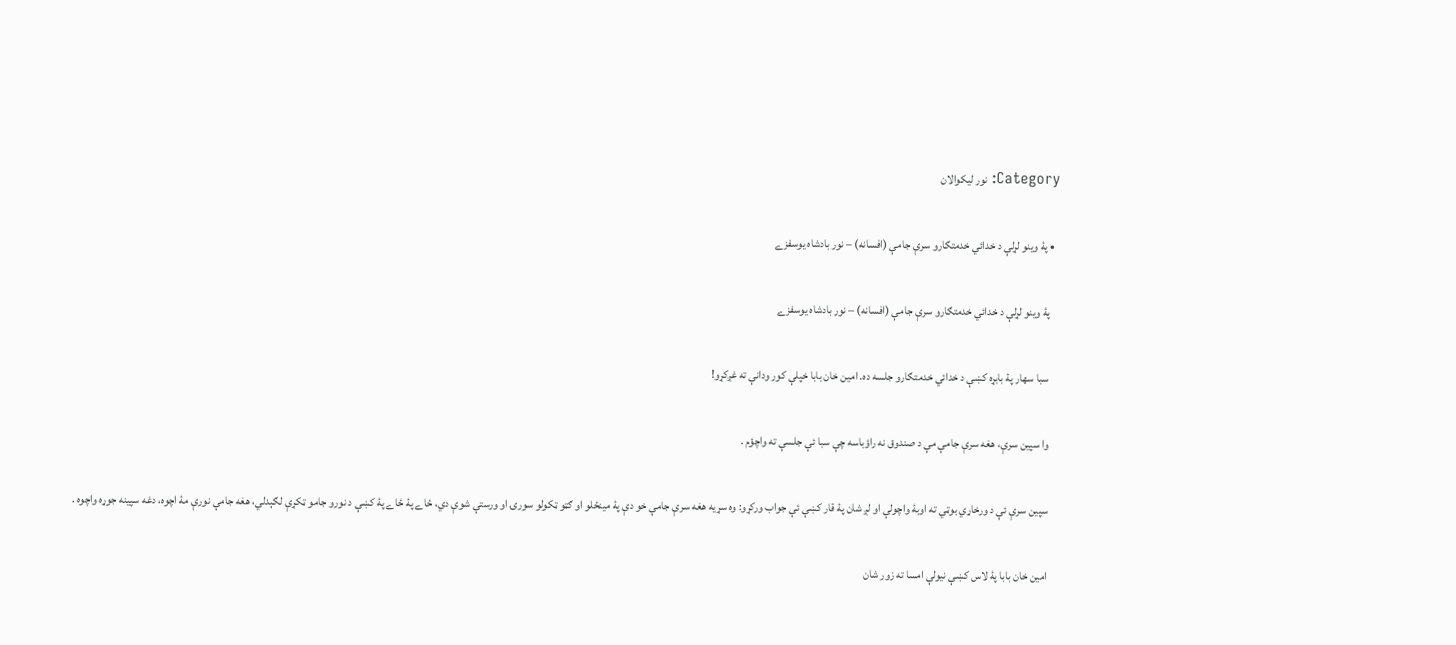Category: نور ليکوالان

  • پۀ وینو لړلې د خدائي خدمتګارو سرې جامې (افسانه) – نور بادشاه يوسفزے

    پۀ وینو لړلې د خدائي خدمتګارو سرې جامې (افسانه) – نور بادشاه يوسفزے

    سبا سهار پۀ بابړه کښې د خدائي خدمتګارو جلسه ده. امین خان بابا خپلې کور ودانې ته غږکړو!

    وا سپین سرې، هغه سرې جامې مې د صندوق نه راؤباسه چې سبا ئې جلسې ته واچؤم .

    سپین سرې ئې د ورخاړي بوټي ته اوبۀ واچولې او لږ شان پۀ قار کښې ئې جواب ورکړو: وه سړیه هغه سرې جامې خو دې پۀ مینځلو او ګټو ټکولو سورۍ او ورستې شوې دي، ځاے پۀ ځاے پۀ کښې د نورو جامو ټکړې لګېدلي، هغه جامې نورې مۀ اچوه، دغه سپینه جوړه واچوه .

    امین خان بابا پۀ لاس کښې نیولې امسا ته زور شان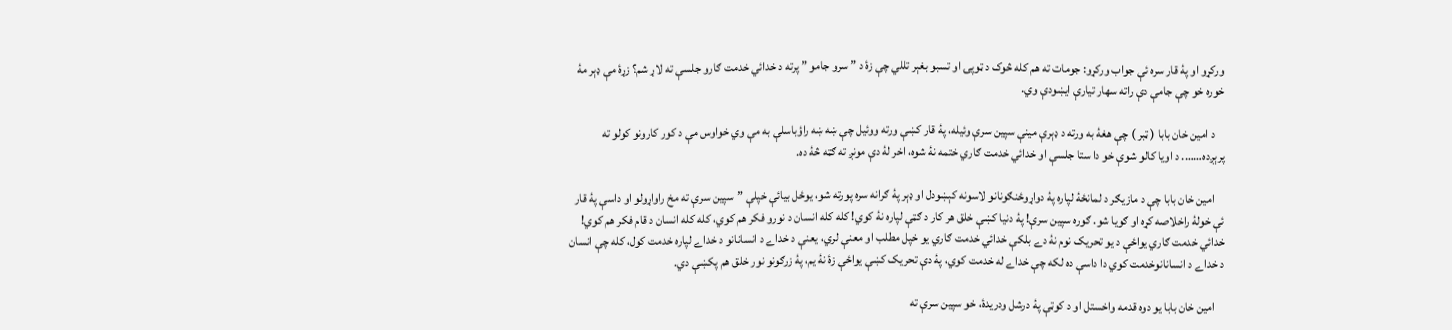ورکړو او پۀ قار سره ئې جواب ورکړو: جومات ته هم کله څوک د ټوپۍ او تسبو بغېر تللي چې زۀ د ” سرو جامو ” پرته د خدائي خدمت ګارو جلسې ته لاړ شم؟ زړۀ مې ډېر مۀ خوره خو چې جامې دې راته سهار تیارې ایښودې وي.

    د امین خان بابا ( ټبر ) چې هغۀ به ورته د ډېرې مینې سپین سرې وئیله، پۀ قار کښې ورته ووئیل چې ښه ښه راؤباسلې به مې وي خواوس مې د کور کارونو کولو ته پرېږده……. د اویا کالو شوې خو دا ستا جلسې او خدائي خدمت ګاري ختمه نۀ شوه، اخر لۀ دې مونږ ته ګټه څۀ ده.

    امین خان بابا چې د مازیګر د لمانځۀ لپاره پۀ دواړوځنګونانو لاسونه کېښودل او ډېر پۀ ګرانه سره پورته شو، یوځل بیائې خپلې ”سپین سرې ته مخ راواړولو او داسې پۀ قار ئې خولۀ راخلاصه کړه او ګویا شو. ګوره سپین سرې! پۀ دنیا کښې خلق هر کار د ګټې لپاره نۀ کوي! کله کله انسان د نورو فکر هم کوي، کله کله انسان د قام فکر هم کوي! خدائي خدمت ګاري یواځې د یو تحریک نوم نۀ دے بلکې خدائي خدمت ګاري یو خپل مطلب او معنې لري، یعنې د خداے د انسانانو د خداے لپاره خدمت کول، کله چې انسان د خداے د انسانانوخدمت کوي دا داسې ده لکه چې خداے له خدمت کوي، پۀ دې تحریک کښې یواځې زۀ نۀ یم، پۀ زرګونو نور خلق هم پکښې دي.

    امین خان بابا یو دوه قدمه واخستل او د کوټې پۀ درشل ودریدۀ، خو سپین سرې ته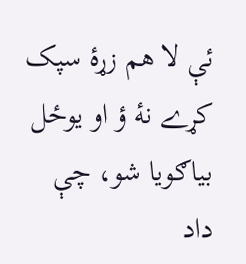ئې لا هم زړۀ سپک کړے نۀ ؤ او یوځل بیاګویا شو، چې داد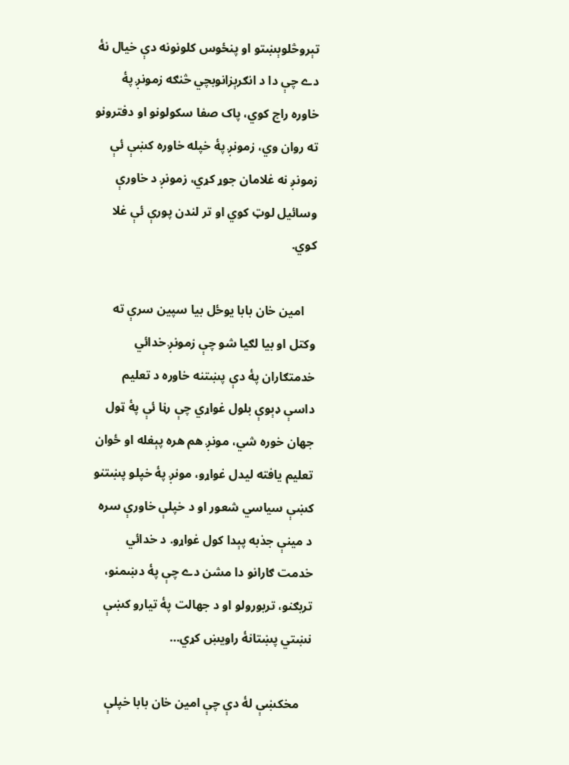تېروڅلوېښتو او پنځوس کلونونه دې خیال نۀ دے چې دا د انګرېزانوبچي څنګه زمونږ پۀ خاوره راج کوي، پاک صفا سکولونو او دفترونو ته روان وي، زمونږ پۀ خپله خاوره کښې ئې زمونږ نه غلامان جوړ کړي، زمونږ د خاورې وسائیل لوټ کوي او تر لندن پورې ئې غلا کوي.

    امین خان بابا یوځل بیا سپین سرې ته وکتل او بیا لګیا شو چې زمونږ خدائي خدمتګاران پۀ دې پښتنه خاوره د تعلیم داسې ډېوې بلول غواړي چې رڼا ئې پۀ ټول جهان خوره شي، مونږ هم هره پېغله او ځوان تعلیم یافته لیدل غواړو، مونږ پۀ خپلو پښتنو کښې سیاسي شعور او د خپلې خاورې سره د مینې جذبه پېدا کول غواړو. د خدائي خدمت ګارانو دا مشن دے چې پۀ دښمنو، تربګنو، تربورولو او د جهالت پۀ تیارو کښې نښتي پښتانۀ راویښ کړي…

    مخکښې لۀ دې چې امین خان بابا خپلې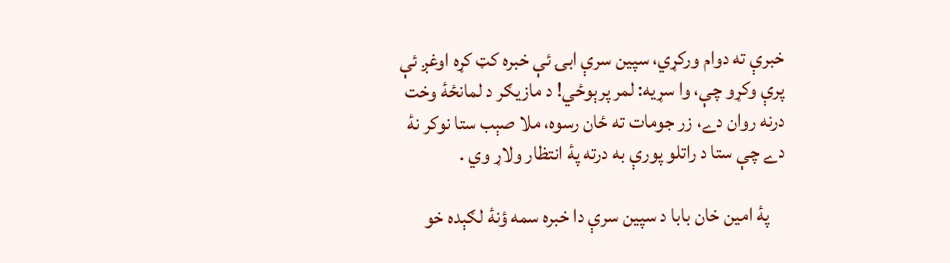خبرې ته دوام ورکړي، سپین سرې ابۍ ئې خبره کټ کړه اوغږ ئې پرې وکړو چې، وا سړیه: لمر پرېوځي! د مازیګر د لمانځۀ وخت درنه روان دے، زر جومات ته ځان رسوه، ملا صېب ستا نوکر نۀ دے چې ستا د راتلو پورې به درته پۀ انتظار ولاړ وي .

    پۀ امین خان بابا د سپین سرې دا خبره سمه ؤنۀ لګېده خو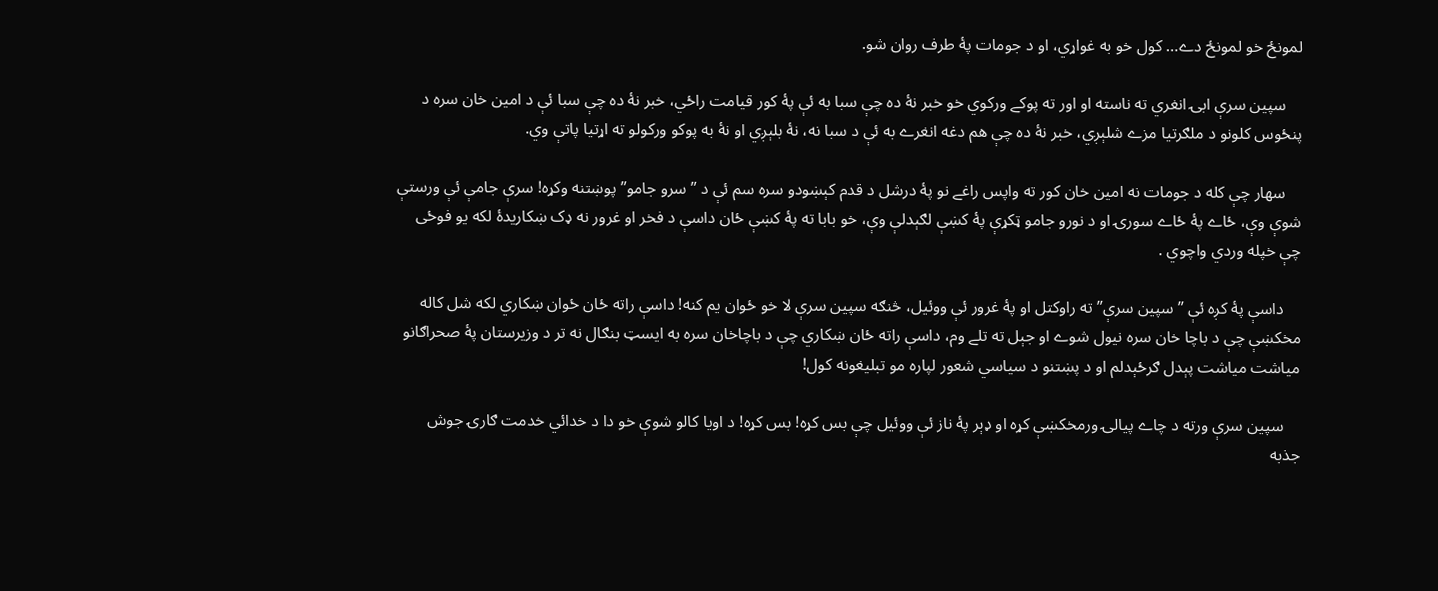لمونځ خو لمونځ دے… کول خو به غواړي، او د جومات پۀ طرف روان شو.

    سپین سرې ابۍ انغري ته ناسته او اور ته پوکے ورکوي خو خبر نۀ ده چې سبا به ئې پۀ کور قیامت راځي، خبر نۀ ده چې سبا ئې د امین خان سره د پنځوس کلونو د ملګرتیا مزے شلېږي، خبر نۀ ده چې هم دغه انغرے به ئې د سبا نه، نۀ بلېږي او نۀ به پوکو ورکولو ته اړتیا پاتې وي.

    سهار چې کله د جومات نه امین خان کور ته واپس راغے نو پۀ درشل د قدم کېښودو سره سم ئې د ”سرو جامو” پوښتنه وکړه! سرې جامې ئې ورستې شوې وې، ځاے پۀ ځاے سورۍ او د نورو جامو ټکړې پۀ کښې لګېدلې وې، خو بابا ته پۀ کښې ځان داسې د فخر او غرور نه ډک ښکاريدۀ لکه یو فوځی چې خپله وردي واچوي .

    داسې پۀ کږه ئې ”سپین سرې” ته راوکتل او پۀ غرور ئې ووئیل، څنګه سپین سرې لا خو ځوان یم کنه! داسې راته ځان ځوان ښکاري لکه شل کاله مخکښې چې د باچا خان سره نیول شوے او جېل ته تلے وم، داسې راته ځان ښکاري چې د باچاخان سره به ایسټ بنګال نه تر د وزیرستان پۀ صحراګانو میاشت میاشت پېدل ګرځېدلم او د پښتنو د سیاسي شعور لپاره مو تبلیغونه کول!

    سپین سرې ورته د چاے پیالۍ ورمخکښې کړه او ډېر پۀ ناز ئې ووئیل چې بس کړه! بس کړه! د اویا کالو شوې خو دا د خدائي خدمت ګارۍ جوش جذبه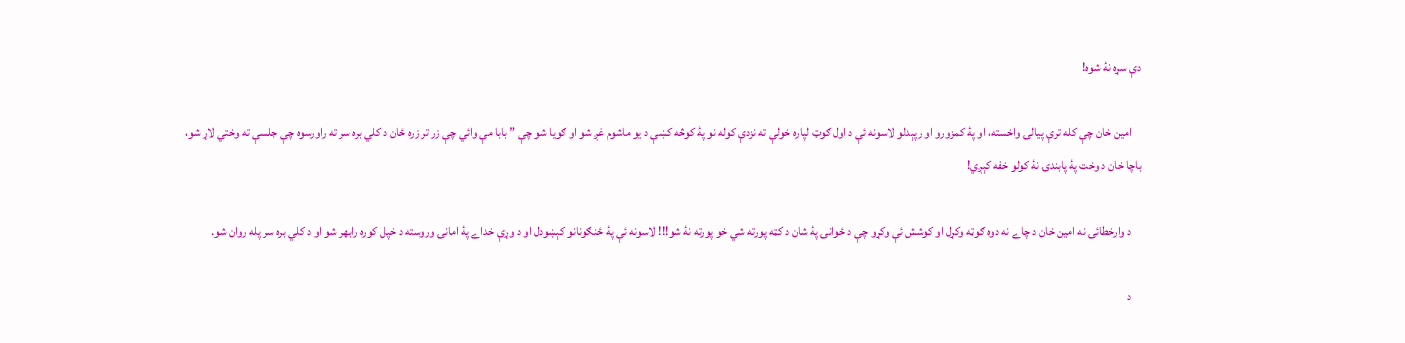دې سړه نۀ شوه!

    امین خان چې کله ترې پیالۍ واخسته، او پۀ کمزورو او رپېدلو لاسونه ئې د اول ګوټ لپاره خولې ته نزدې کوله نو پۀ کوڅه کښې د یو ماشوم غږ شو او ګویا شو چې ” بابا مې وائي چې زر تر زره ځان د کلي بره سر ته راورسوه چې جلسې ته وختي لاړ شو، باچا خان د وخت پۀ پابندۍ نۀ کولو خفه کېږي!

    د وارخطائۍ نه امین خان د چاے نه دوه ګوټه وکړل او کوشش ئې وکړو چې د ځوانۍ پۀ شان د کټه پورته شي خو پورته نۀ شو!!! لاسونه ئې پۀ ځنګونانو کېښودل او د وړې خداے پۀ امانۍ وروسته د خپل کوره رابهر شو او د کلي بره سر پله روان شو.

    د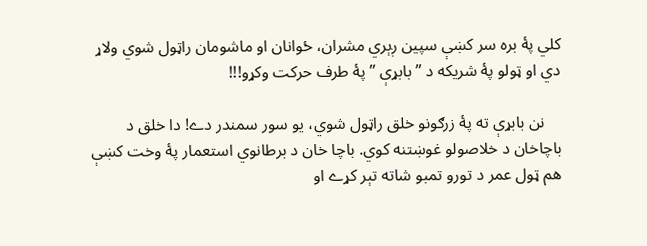کلي پۀ بره سر کښې سپین ږېري مشران، ځوانان او ماشومان راټول شوي ولاړ دي او ټولو پۀ شریکه د ” بابړې ” پۀ طرف حرکت وکړو!!!

    نن بابړې ته پۀ زرګونو خلق راټول شوي، یو سور سمندر دے! دا خلق د باچاخان د خلاصولو غوښتنه کوي. باچا خان د برطانوي استعمار پۀ وخت کښې هم ټول عمر د تورو تمبو شاته تېر کړے او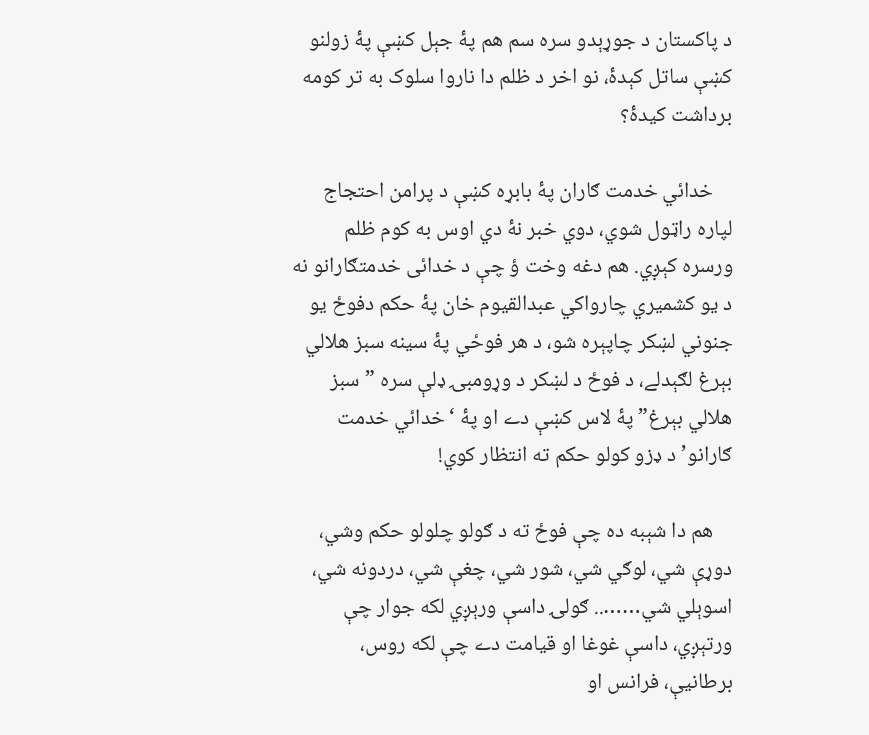د پاکستان د جوړېدو سره سم هم پۀ جېل کښې پۀ زولنو کښې ساتل کېدۀ، نو اخر د ظلم دا ناروا سلوک به تر کومه برداشت کیدۀ؟

    خدائي خدمت ګاران پۀ بابړه کښې د پرامن احتجاج لپاره راټول شوي، دوي خبر نۀ دي اوس به کوم ظلم ورسره کېږي. هم دغه وخت ؤ چې د خدائی خدمتګارانو نه د یو کشمیري چارواکي عبدالقیوم خان پۀ حکم دفوځ یو جنوني لښکر چاپېره شو، د هر فوځي پۀ سینه سبز هلالي بېرغ لګېدلے، د فوځ د لښکر د وړومبۍ ډلې سره ”سبز هلالي بېرغ” پۀ لاس کښې دے او پۀ ‘خدائي خدمت ګارانو’ د ډزو کولو حکم ته انتظار کوي!

    هم دا شېبه ده چې فوځ ته د ګولو چلولو حکم وشي، دوړې شي، لوګي شي، شور شي، چغې شي، دردونه شي، اسوېلي شي…….. ګولۍ داسې ورېږي لکه جوار چې ورتېږي، داسې غوغا او قیامت دے چې لکه روس، برطانیې، فرانس او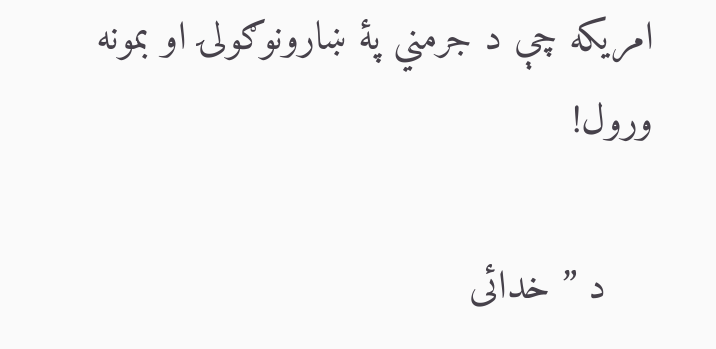امریکه چې د جرمني پۀ ښارونوګولۍ او بمونه ورول!

    د ” خدائی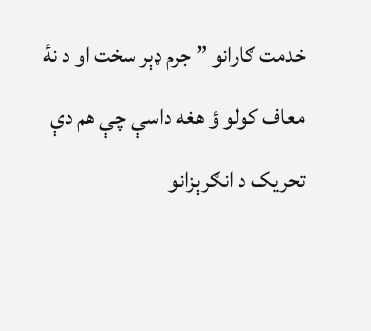خدمت ګارانو ” جرم ډېر سخت او د نۀ معاف کولو ؤ هغه داسې چې هم دې تحریک د انګرېزانو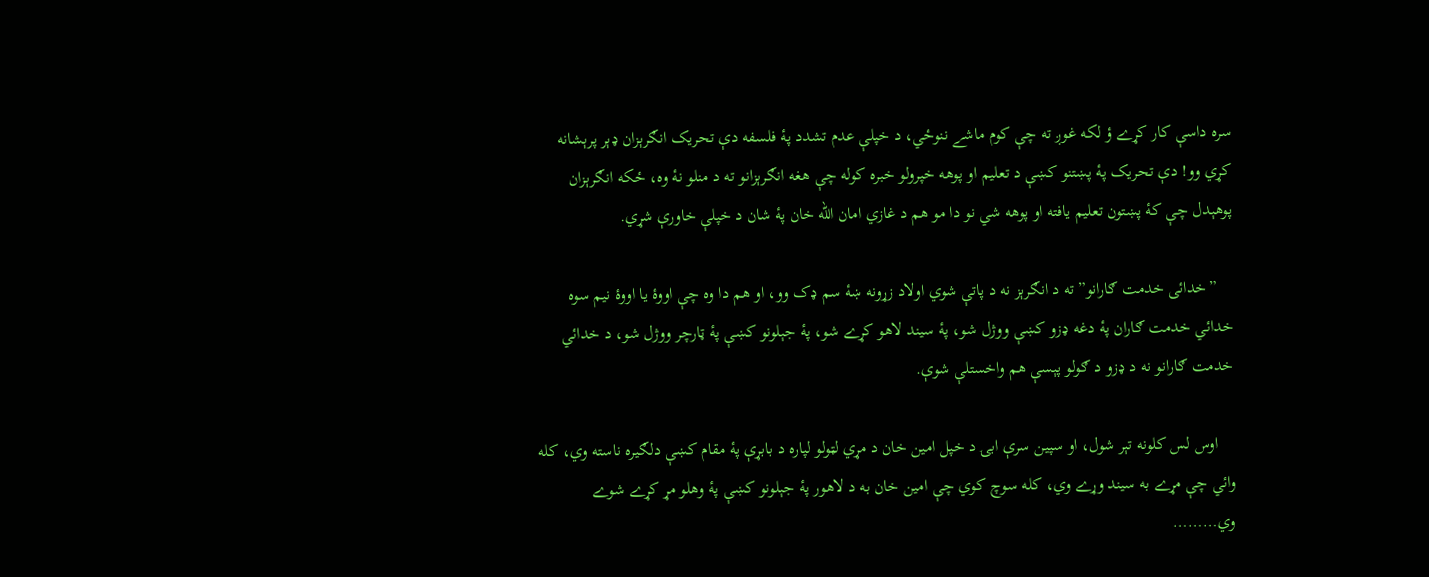سره داسې کار کړے ؤ لکه غوږ ته چې کوم ماشے ننوځي، د خپلې عدم تشدد پۀ فلسفه دې تحریک انګرېزان ډېر پرېشانه کړي وو! دې تحریک پۀ پښتنو کښې د تعلیم او پوهه خپرولو خبره کوله چې هغه انګرېزانو ته د منلو نۀ وه، ځکه انګرېزان پوهېدل چې کۀ پښتون تعلیم یافته او پوهه شي نو دا مو هم د غازي امان الله خان پۀ شان د خپلې خاورې شړي.

    ”خدائی خدمت ګارانو” ته د انګرېز نه د پاتې شوي اولاد زړونه ښۀ سم ډک وو، او هم دا وه چې اووۀ يا اووۀ نيم سوه خدائي خدمت ګاران پۀ دغه ډزو کښې ووژل شو، پۀ سيند لاهو کړے شو، پۀ جېلونو کښې پۀ ټارچر ووژل شو، د خدائي خدمت ګارانو نه د ډزو د ګولو پېسې هم واخستلې شوې.

    اوس لس کلونه تېر شول، او سپین سرې ابۍ د خپل امین خان د مړي لټولو لپاره د بابړې پۀ مقام کښې دلګیره ناسته وي، کله وائي چې مړے به سيند وړے وي، کله سوچ کوي چې امین خان به د لاهور پۀ جېلونو کښې پۀ وهلو مړ کړے شوے وي………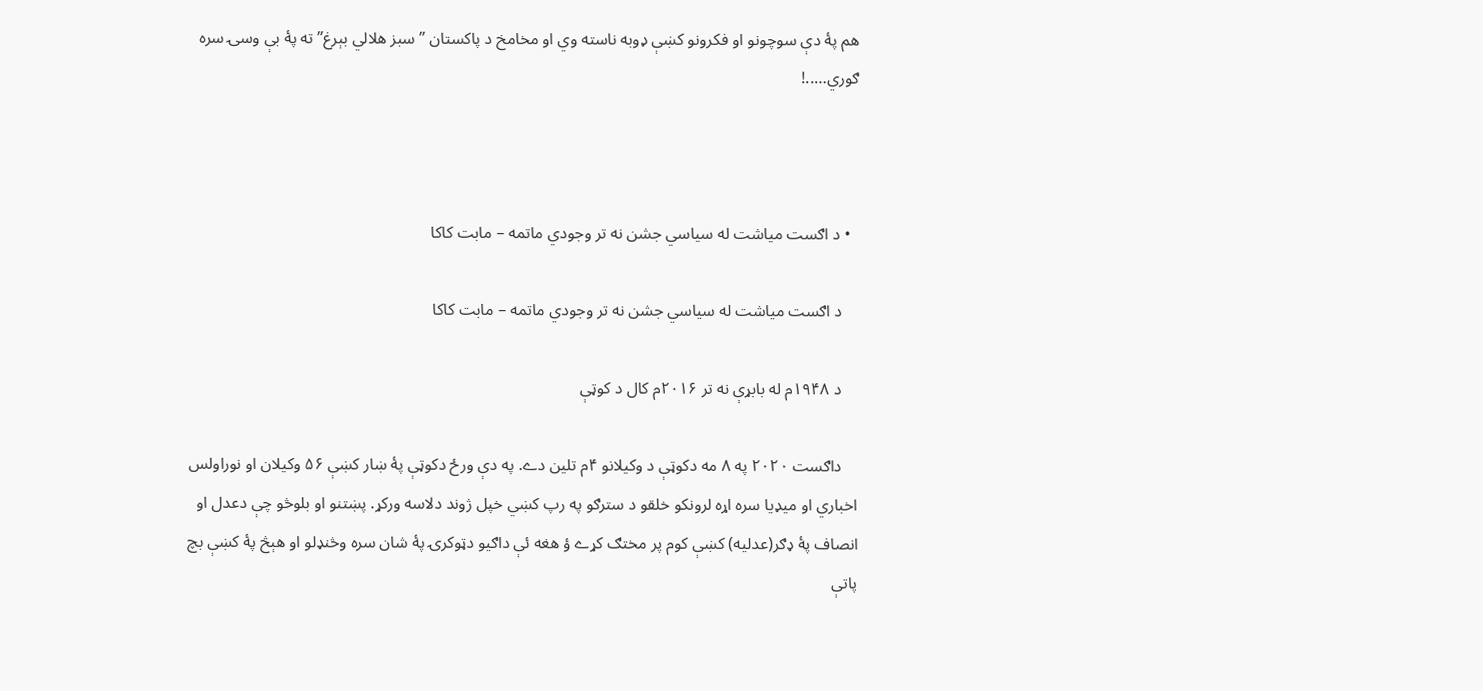هم پۀ دې سوچونو او فکرونو کښې ډوبه ناسته وي او مخامخ د پاکستان ”سبز هلالي بېرغ” ته پۀ بې وسۍ سره ګوري…..!



  • د اګست میاشت له سیاسي جشن نه تر وجودي ماتمه – مابت کاکا

    د اګست میاشت له سیاسي جشن نه تر وجودي ماتمه – مابت کاکا

    د ۱۹۴۸م له بابړې نه تر ۲۰۱۶م کال د کوټې

    داګست ۲۰۲۰ په ۸ مه دکوټې د وکيلانو ۴م تلين دے. په دې ورځ دکوټې پۀ ښار کښې ۵۶ وکيلان او نوراولس اخباري او ميډيا سره اړه لرونکو خلقو د سترګو په رپ کښي خپل ژوند دلاسه ورکړ. پښتنو او بلوڅو چې دعدل او انصاف پۀ ډګر(عدليه) کښې کوم پر مختګ کړے ؤ هغه ئې داګیو دټوکرۍ پۀ شان سره وڅنډلو او هېڅ پۀ کښې بچ پاتې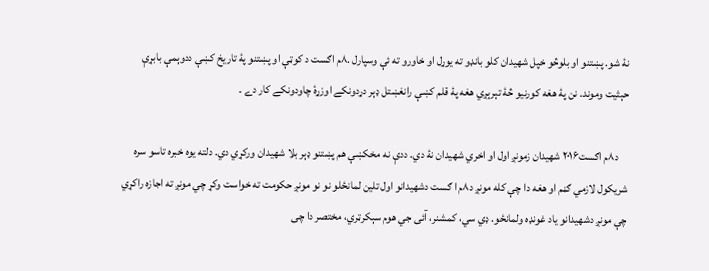نۀ شو. پښتنو او بلوڅو خپل شهيدان کلو بانډو ته يوړل او خاورو ته ئې وسپارل .۸م اګست د کوټې او پښتنو پۀ تاريخ کښې ددوېمې بابړې حېثيت وموند. نن پۀ هغه کورنیو څۀ تېرېږي هغه پۀ قلم کښې رانغښتل ډېر دړدونکے اوزړۀ چاودونکے کار دے ۔

    د۸م اګست۲۰۱۶ شهيدان زمونږ اول او اخري شهيدان نۀ دي. ددې نه مخکښې هم پښتنو ډېر بلا شهيدان ورکړي دي. دلته يوه خبره تاسو سره شريکول لازمي ګڼم او هغه دا چې کله مونږ د۸م ا ګست دشهيدانو اول تلين لمانځلو نو نو مونږ حکومت ته خواست وکړ چي مونږ ته اجازه راکړي چې مونږ دشهيدانو ياد‌ غونډه ولمانځو. ډي سي، کمشنر، آئی جي هوم سېکرټري، مختصر دا چی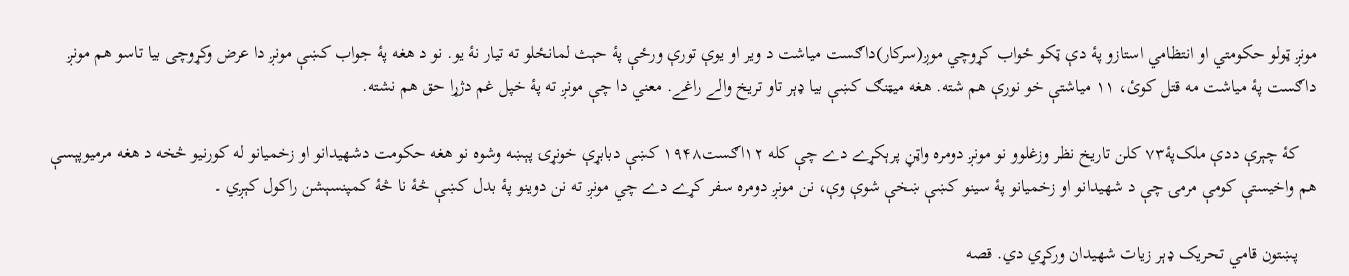مونږ ټولو حکومتي او انتظامي استازو پۀ دې ټکو ځواب کړوچي موږ(سرکار)د‌اګست مياشت د وير او یوې تورې ورځې پۀ حېث لمانځلو ته تيار نۀ يو. نو د هغه پۀ جواب کښې مونږ دا عرض وکړوچی بيا تاسو هم مونږ داګست پۀ مياشت مه قتل کوئ، ۱۱ مياشتې خو نورې هم شته. هغه ميټنګ کښې بيا ډېر تاو تريخ والے راغے. معني دا چې مونږ ته پۀ خپل غم دژړا حق هم نشته.

    کۀ چېرې ددې ملک‌پۀ‌۷۳ کلن تاريخ نظر وزغلوو نو مونږ دومره واټڼ پرېکړے دے چې کله ۱۲اګست۱۹۴۸ کښې دبابړې خونړۍ پېښه وشوه نو هغه حکومت دشهيدانو او زخميانو له کورنيو څخه د هغه مرميوپېسې هم واخيستې کومې مرمۍ چې د شهيدانو او زخميانو پۀ سينو کښې ښخې شوې وې، نن مونږ دومره سفر کړے دے چي مونږ ته نن دوينو پۀ بدل کښې څۀ نا څۀ کمپنسېشن راکول کېږي ۔

    پښتون قامي تحريک ډېر زيات شهيدان ورکړي دي. قصه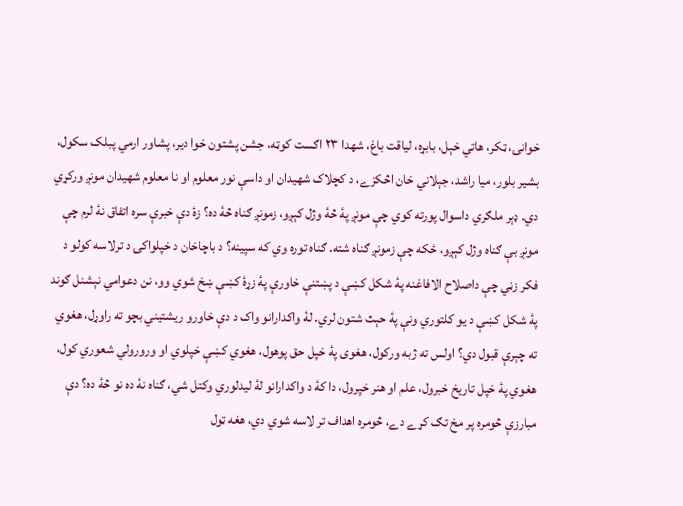خوانۍ، ټکر، هاتي خېل، بابړه، لياقت باغ، شهدا ۲۳ اګست کوټه، جشن پشتون خوا دير، پشاور ارمي پبلک سکول، بشير بلور، ميا راشد، جېلاني خان اڅکزے، د کچلاک شهیدان او داسې نور معلوم او نا معلوم شهيدان مونږ ورکړي دي. ډېر ملګري داسوال پورته کوي چې مونږ پۀ څۀ وژل کېږو، زمونږ ګناه څۀ ده؟ زۀ دې خبرې سره اتفاق نۀ لرم چې مونږ بې ګناه وژل کېږو، ځکه چې زمونږ ګناه شته. ګناه توره وي که ‌سپينه؟ د باچاخان د خپلواکۍ د ترلاسه کولو د فکر زڼي چې داصلاح الافاغنه پۀ شکل کښې د پښتنې خاورې پۀ زړۀ کښې ښخ شوي وو، نن دعوامي نېشنل ګوند پۀ شکل کښې د یو کلتوري ونې پۀ حېث شتون لري. لۀ واکدارانو واک د دې خاورو ریشتيني بچو ته راوړل، هغوي ته چېرې قبول دي؟ اولس ته ژبه ورکول، هغوی پۀ خپل حق پوهول، هغوي کښې خپلوي او ورورولي شعوري کول، هغوي پۀ خپل تاريخ خبرول، علم او هنر خپرول، دا کۀ د واکدارانو لۀ لیدلوري وکتل شي، ګناه نۀ ده نو څۀ ده؟ دې مبارزې څومره پر مخ تګ کړے دے، څومره اهداف تر لاسه‌ شوي دي، هغه ټول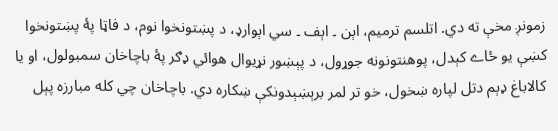زمونږ مخې ته دي. اتلسم ترمیم، اېن ۔ اېف ۔ سي اېوارډ، د پښتونخوا نوم، د فاټا پۀ پښتونخوا کښې يو ځاے کېدل، پوهنتونونه جوړول، د پېښور نړیوال هوائي ډګر پۀ باچاخان سمبولول، او يا کالاباغ ډېم دتل لپاره ښخول، خو تر لمر برېښېدونکې ښکاره دي. باچاخان چي کله مبارزه پېل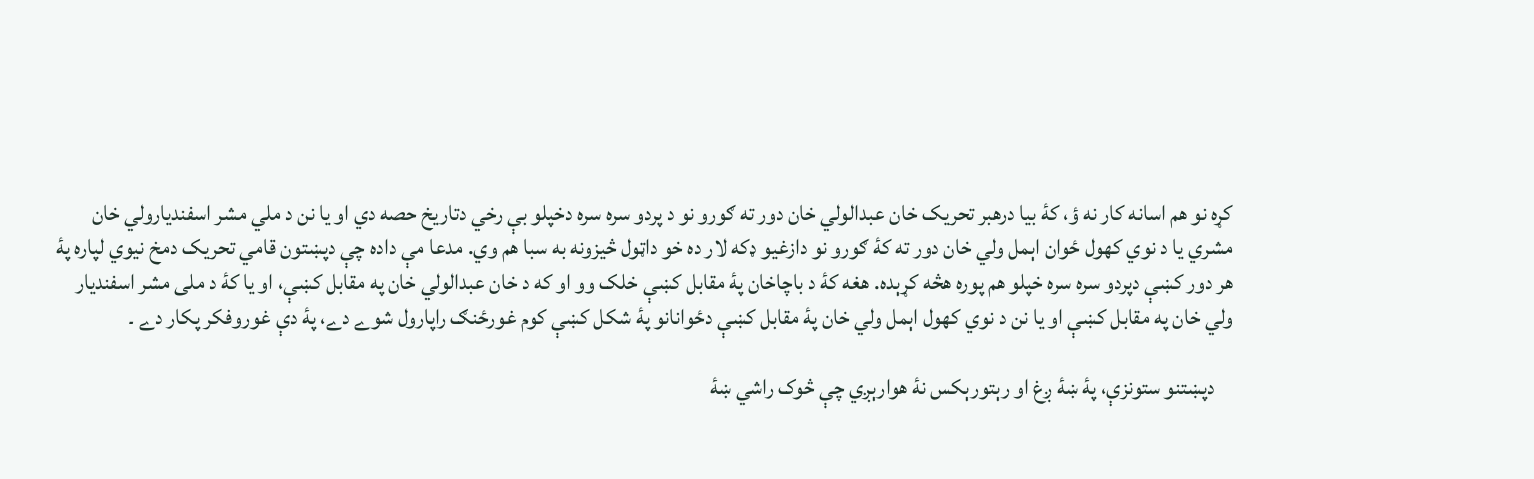کړه نو هم اسانه کار نه ؤ، کۀ بيا درهبر تحريک خان عبدالولي خان دور ته ګورو نو د پردو سره سره دخپلو بې رخي دتاريخ حصه دي او يا نن د ملي مشر اسفنديارولي خان مشري يا د نوي کهول ځوان اېمل ولي خان دور ته کۀ ګورو نو د‌ازغيو ډکه‌ لار ده خو داټول څيزونه به سبا هم وي. مدعا مې داده چې دپښتون قامي تحريک دمخ نيوي لپاره پۀ هر دور کښې دپردو سره سره خپلو هم پوره هڅه کړېده. هغه کۀ د باچاخان پۀ مقابل کښې خلک وو او که د خان عبدالولي خان په مقابل کښې، او يا کۀ د ملی مشر اسفنديار ولي خان په مقابل کښې او يا نن د نوي کهول اېمل ولي خان پۀ مقابل کښې دځوانانو پۀ شکل کښې کوم غورځنګ راپارول شوے دے، پۀ دې غوروفکر پکار دے ۔

    دپښتنو ستونزې، پۀ ښۀ ږغ او رېتورېکس نۀ هوارېږي چې څوک راشي ښۀ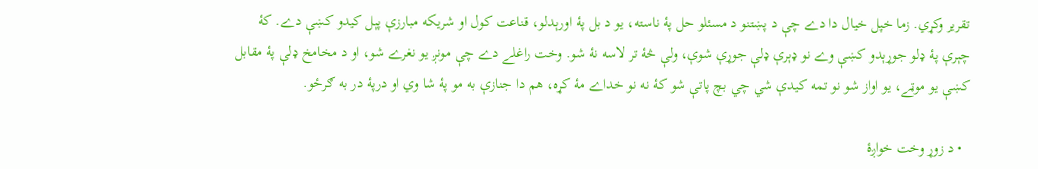تقرير وکړي. زما خپل خيال دا دے چې د پښتنو د مسئلو حل پۀ ناسته، يو د بل پۀ اورېدلو، قناعت کول او شريکه مبارزې پېل کيدو کښې دے. کۀ چېرې پۀ ډلو جوړېدو کښې وے نو ډېرې ډلې جوړې شوې، ولې څۀ تر لاسه نۀ شو. وخت راغلے دے چې مونږ يو نغرے شو، او د مخامخ ډلې پۀ مقابل کښې يو موټے، يو اواز شو نو تمه کيدې شي چي بچ پاتې شو کۀ نه نو خداے مۀ کړه، هم دا جنازې به مو پۀ شا وي او درپۀ در به ګرځو.

  • د زوړ وخت خواږۀ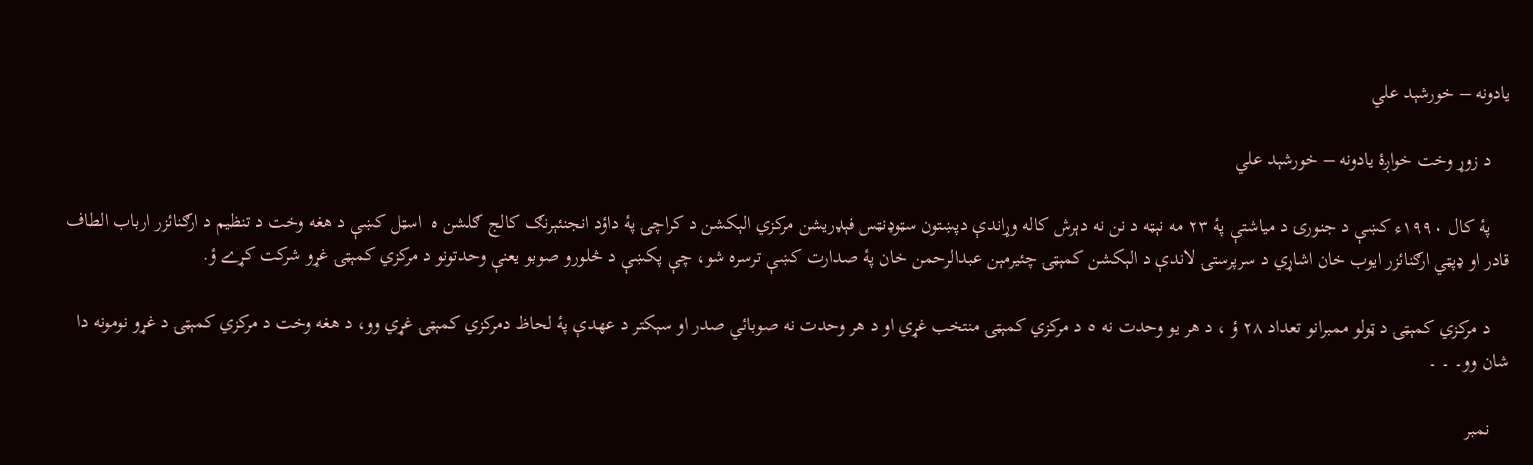يادونه – خورشېد علي

    د زوړ وخت خواږۀ يادونه – خورشېد علي

    پۀ کال ١٩٩٠ء کښې د جنورۍ د مياشتې پۀ ٢٣ مه نېټه د نن نه دېرش کاله وړاندې دپښتون سټوډنټس فېډريشن مرکزي الېکشن د کراچۍ پۀ داؤد انجنئېرنګ کالج ګلشن ه  اسټل کښې د هغه وخت د تنظيم د ارګنائزر ارباب الطاف قادر او ډپټي ارګنائزر ايوب خان اشاړي د سرپرستۍ لاندې د الېکشن کمېټۍ چئيرمېن عبدالرحمن خان پۀ صدارت کښې ترسره شو، چې پکښې د څلورو صوبو يعنې وحدتونو د مرکزي کمېټۍ غړو شرکت کړے ؤ.

    د مرکزي کمېټۍ د ټولو ممبرانو تعداد ٢٨ ؤ ، د هر يو وحدت نه ٥ د مرکزي کمېټۍ منتخب غړي او د هر وحدت نه صوبائي صدر او سېکتر د عهدې پۀ لحاظ دمرکزي کمېټۍ غړي وو، د هغه وخت د مرکزي کمېټۍ د غړو نومونه دا شان وو۔ ۔ ۔

    نمبر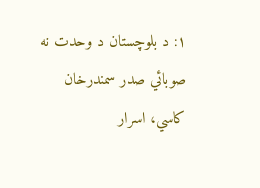١: د بلوچستان د وحدت نه صوبائي صدر سمندرخان کاسي، اسرار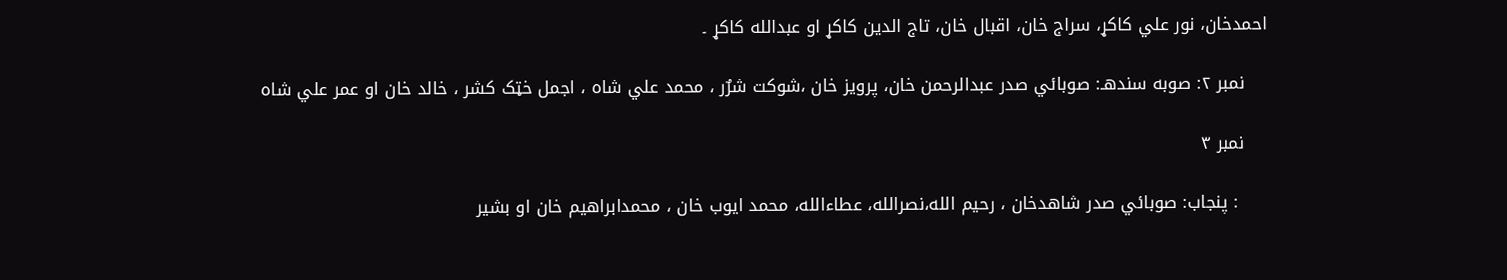احمدخان، نور علي کاکړ، سراج خان، اقبال خان، تاج الدين کاکړ او عبدالله کاکړ ۔

    نمبر ٢: صوبه سندهـ: صوبائي صدر عبدالرحمن خان، پرويز خان ،شوکت شرٌر ، محمد علي شاه ، اجمل خټک کشر ، خالد خان او عمر علي شاه

    نمبر ٣

     : پنجاب: صوبائي صدر شاهدخان ، رحيم الله،نصرالله، عطاءالله، محمد ايوب خان ، محمدابراهيم خان او بشير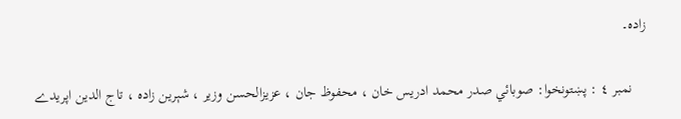زاده۔

    نمبر ٤ : پښتونخوا: صوبائي صدر محمد ادريس خان ، محفوظ جان ، عزيزالحسن وزير ، شېرين زاده ، تاج الدين اپريدے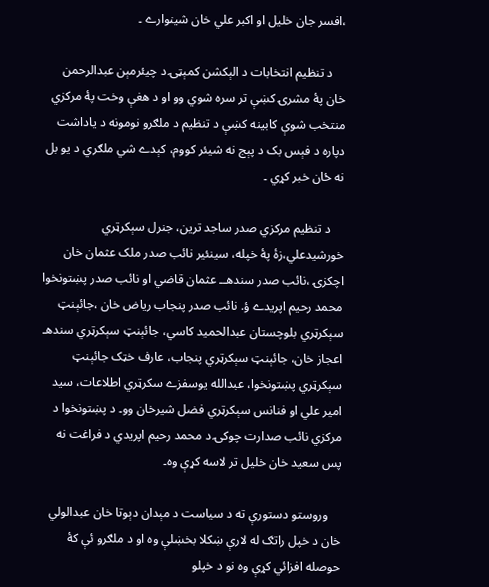،افسر جان خليل او اکبر علي خان شينوارے ۔

    د تنظيم انتخابات د الېکشن کمېټۍ د چيئرمېن عبدالرحمن خان پۀ مشرۍ کښې تر سره شوي وو او د هغې وخت پۀ مرکزي منتخب شوې کابينه کښې د تنظيم د ملګرو نومونه د ياداشت دپاره د فېس بک د پېج نه شيئر کووم، کېدے شي ملګري د يو بل نه ځان خبر کړي ۔

    د تنظيم مرکزي صدر ساجد ترين، جنرل سېکرټري خورشيدعلي،زۀ پۀ خپله، سينئير نائب صدر ملک عثمان خان اچکزۍ ،نائب صدر سندهــ عثمان قاضي او نائب صدر پښتونخوا محمد رحيم اپريدے ؤ. نائب صدر پنجاب رياض خان ،جائېنټ سېکرټري بلوچستان عبدالحميد کاسي، جائېنټ سېکرټري سندهـ اعجاز خان، جائېنټ سېکرټري پنجاب، عارف خټک جائېنټ سېکرټري پښتونخوا، عبدالله يوسفزے سکرټري اطلاعات، سيد امير علي او فنانس سېکرټري فضل شيرخان وو۔ د پښتونخوا د مرکزي نائب صدارت چوکۍ د محمد رحيم اپريدي د فراغت نه پس سعيد خان خليل تر لاسه کړې وه۔

    وروستو دستورې ته د سياست د مېدان دېوتا خان عبدالولي خان د خپل راتګ له لارې ښکلا بخښلې وه او د ملګرو ئې کۀ حوصله افزائي کړې وه نو د خپلو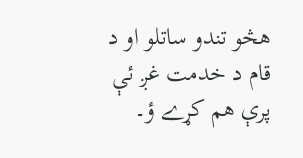هڅو تندو ساتلو او د قام د خدمت غږ ئې پرې هم کړے ؤ۔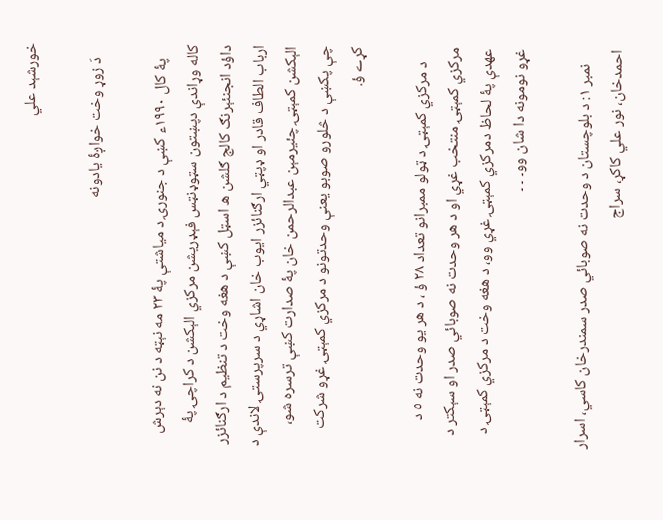خورشېد علي

    دَ زوړ وخت خواږۀ يادونه

    پۀ کال ١٩٩٠ء کښې د جنورۍ د مياشتې پۀ ٢٣ مه نېټه د نن نه دېرش کاله وړاندې دپښتون سټوډنټس فېډريشن مرکزي الېکشن د کراچۍ پۀ داؤد انجنئېرنګ کالج ګلشن ه اسټل کښې د هغه وخت د تنظيم د ارګنائزر ارباب الطاف قادر او ډپټي ارګنائزر ايوب خان اشاړي د سرپرستۍ لاندې د الېکشن کمېټۍ چئيرمېن عبدالرحمن خان پۀ صدارت کښې ترسره شو، چې پکښې د څلورو صوبو يعنې وحدتونو د مرکزي کمېټۍ غړو شرکت کړے ؤ.

    د مرکزي کمېټۍ د ټولو ممبرانو تعداد ٢٨ ؤ ، د هر يو وحدت نه ٥ د مرکزي کمېټۍ منتخب غړي او د هر وحدت نه صوبائي صدر او سېکتر د عهدې پۀ لحاظ دمرکزي کمېټۍ غړي وو، د هغه وخت د مرکزي کمېټۍ د غړو نومونه دا شان وو۔ ۔ ۔

    نمبر ١: د بلوچستان د وحدت نه صوبائي صدر سمندرخان کاسي، اسرار احمدخان، نور علي کاکړ، سراج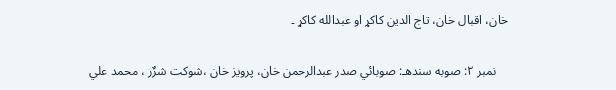خان، اقبال خان، تاج الدين کاکړ او عبدالله کاکړ ۔

    نمبر ٢: صوبه سندهـ: صوبائي صدر عبدالرحمن خان، پرويز خان ،شوکت شرٌر ، محمد علي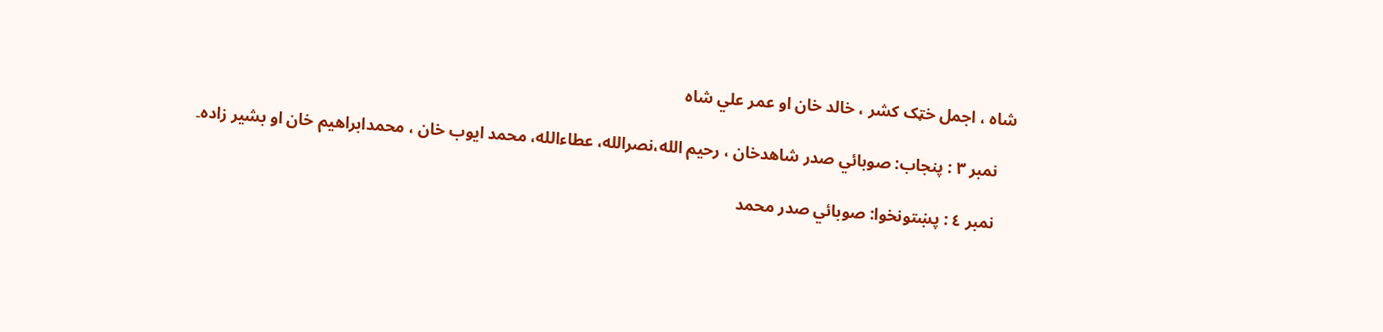شاه ، اجمل خټک کشر ، خالد خان او عمر علي شاه

    نمبر ٣ : پنجاب: صوبائي صدر شاهدخان ، رحيم الله،نصرالله، عطاءالله، محمد ايوب خان ، محمدابراهيم خان او بشير زاده۔

    نمبر ٤ : پښتونخوا: صوبائي صدر محمد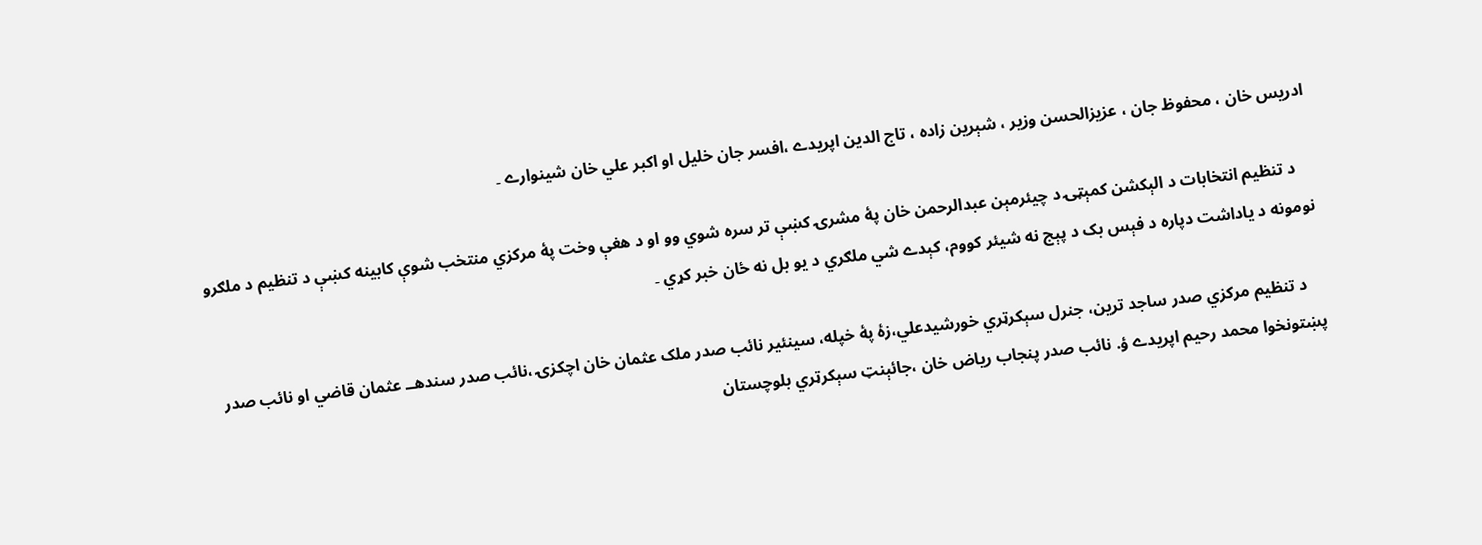ادريس خان ، محفوظ جان ، عزيزالحسن وزير ، شېرين زاده ، تاج الدين اپريدے ،افسر جان خليل او اکبر علي خان شينوارے ۔

    د تنظيم انتخابات د الېکشن کمېټۍ د چيئرمېن عبدالرحمن خان پۀ مشرۍ کښې تر سره شوي وو او د هغې وخت پۀ مرکزي منتخب شوې کابينه کښې د تنظيم د ملګرو نومونه د ياداشت دپاره د فېس بک د پېج نه شيئر کووم، کېدے شي ملګري د يو بل نه ځان خبر کړي ۔

    د تنظيم مرکزي صدر ساجد ترين، جنرل سېکرټري خورشيدعلي،زۀ پۀ خپله، سينئير نائب صدر ملک عثمان خان اچکزۍ ،نائب صدر سندهــ عثمان قاضي او نائب صدر پښتونخوا محمد رحيم اپريدے ؤ. نائب صدر پنجاب رياض خان ،جائېنټ سېکرټري بلوچستان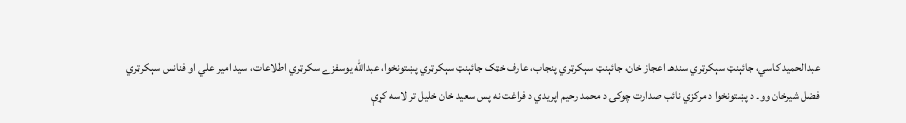عبدالحميد کاسي، جائېنټ سېکرټري سندهـ اعجاز خان، جائېنټ سېکرټري پنجاب، عارف خټک جائېنټ سېکرټري پښتونخوا، عبدالله يوسفزے سکرټري اطلاعات، سيد امير علي او فنانس سېکرټري فضل شيرخان وو۔ د پښتونخوا د مرکزي نائب صدارت چوکۍ د محمد رحيم اپريدي د فراغت نه پس سعيد خان خليل تر لاسه کړې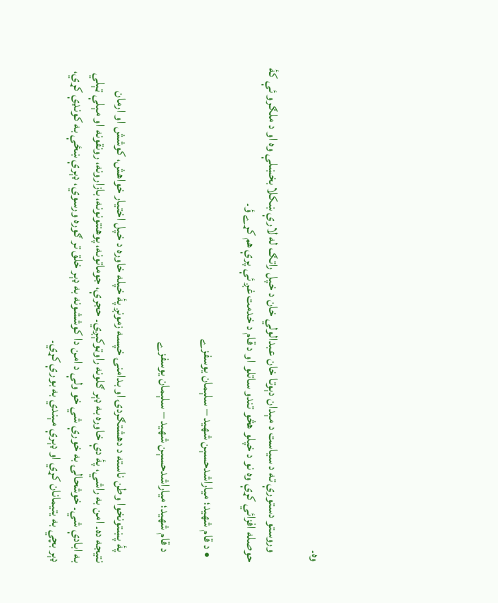وه۔

    وروستو دستورې ته د سياست د مېدان دېوتا خان عبدالولي خان د خپل راتګ له لارې ښکلا بخښلې وه او د ملګرو ئې کۀ حوصله افزائي کړې وه نو د خپلو هڅو تندو ساتلو او د قام د خدمت غږ ئې پرې هم کړے ؤ۔

  • د قام شهيد؛ مياراشدحسېن شهيد – سلېمان يوسفزے

    د قام شهيد؛ مياراشدحسېن شهيد – سلېمان يوسفزے

    پۀ پښتونخوا وطن ناسته د دهشتګردۍ او بدامنۍ خپسه زمونږ پۀ خپله خاوره د خپل اختيار خواهش، کوشش او ارمان نتيجه ده۔ امن به راشي، پۀ دې خاوره به ډېر ګلونه راوټوکېږي۔ حجرې، جوماتونه، پوهنتونونه، بازارونه، رونقونه او مېلې ټېلي به ابادې شي۔ خوشحالۍ به خورې شي خو ولې د امن دا کوششونه به ډېر خلق تر ګوره ورسوي، ډېرې ښځې به کونډې کړي، ډېر بچي به يتيمانان کړي او ډېرې مېندي به بورې کړي۔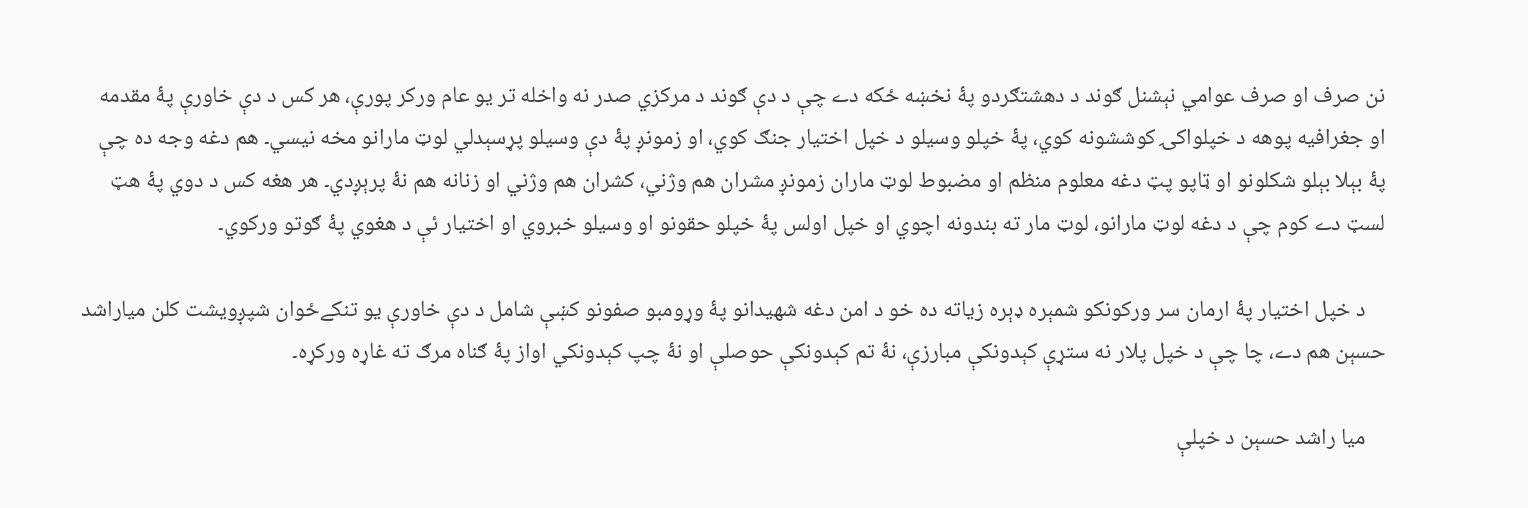نن صرف او صرف عوامي نېشنل ګوند د دهشتګردو پۀ نخښه ځکه دے چې د دې ګوند د مرکزي صدر نه واخله تر يو عام ورکر پورې، هر کس د دې خاورې پۀ مقدمه او جغرافيه پوهه د خپلواکۍ کوششونه کوي، پۀ خپلو وسيلو د خپل اختيار جنګ کوي، او زمونږ پۀ دې وسيلو پړسېدلي لوټ مارانو مخه نيسي۔ هم دغه وجه ده چې پۀ بېلا بېلو شکلونو او ټاپو پټ دغه معلوم منظم او مضبوط لوټ ماران زمونږ مشران هم وژني، کشران هم وژني او زنانه هم نۀ پرېږدي۔ هر هغه کس د دوي پۀ هټ لسټ دے کوم چې د دغه لوټ مارانو، لوټ مار ته بندونه اچوي او خپل اولس پۀ خپلو حقونو او وسيلو خبروي او اختيار ئې د هغوي پۀ ګوتو ورکوي۔

    د خپل اختيار پۀ ارمان سر ورکونکو شمېره ډېره زياته ده خو د امن دغه شهيدانو پۀ وړومبو صفونو کښې شامل د دې خاورې يو تنکےځوان شپږويشت کلن مياراشد حسېن هم دے، چا چې د خپل پلار نه ستړې کېدونکې مبارزې، نۀ تم کېدونکې حوصلې او نۀ چپ کېدونکي اواز پۀ ګناه مرګ ته غاړه ورکړه۔

    ميا راشد حسېن د خپلې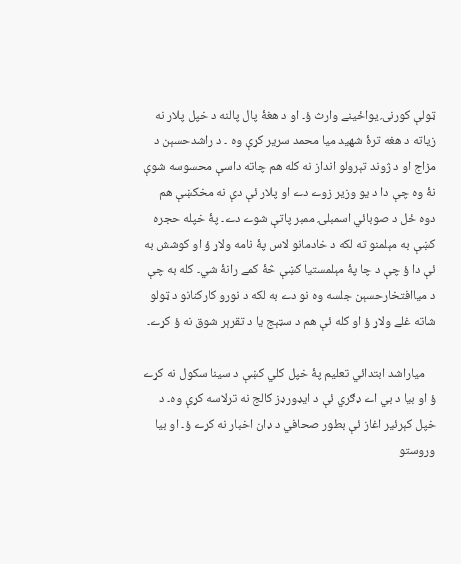ټولې کورنۍ يواځينے وارث ؤ۔ او د هغۀ پال پالنه د خپل پلار نه زياته د هغه ترۀ شهيد ميا محمد سرير کړې وه ۔ د راشدحسېن د مزاج او د ژوند تېرولو انداز نه کله هم چاته داسې محسوسه شوې نۀ وه چې دا د يو وزير زوے دے او پلار ئې دې نه مخکښې هم دوه ځل د صوبائي اسمبلۍ ممبر پاتې شوے دے۔ پۀ خپله حجره کښې به مېلمنو ته لکه د خادمانو لاس پۀ نامه ولاړ ؤ او کوشش به ئې دا ؤ چې د چا پۀ مېلمستيا کښې څۀ کمے رانۀ شي۔ کله به چې د مياافتخارحسېن جلسه وه نو دے به لکه د نورو کارکنانو د ټولو شاته غلے ولاړ ؤ او کله ئې هم د سټېج يا د تقرېر شوق نه ؤ کړے۔

    مياراشد ابتدائي تعليم پۀ خپل کلي کښې د سينا سکول نه کړے ؤ او بيا د بي اے ډګري ئې د ايډورډز کالج نه ترلاسه کړې وه۔ د خپل کېرئير اغاز ئې بطور صحافي د ډان اخبار نه کړے ؤ۔ او بيا وروستو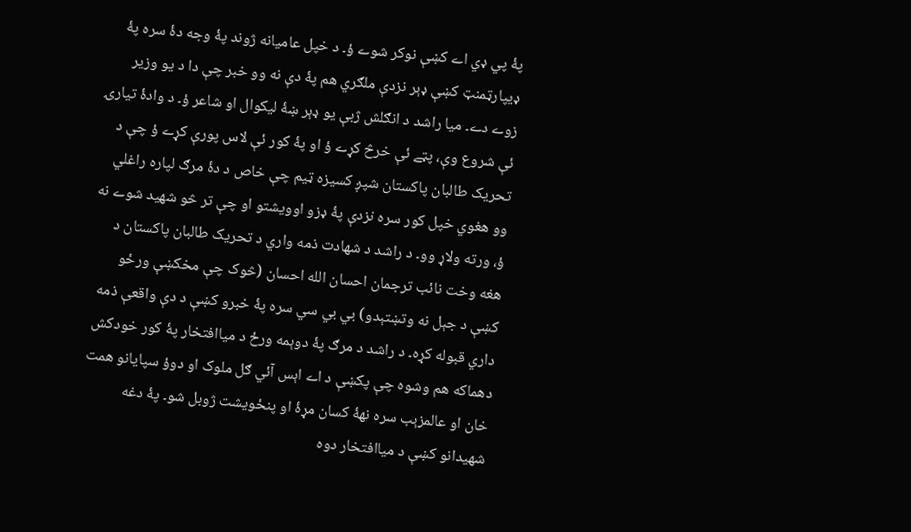پۀ پي ډي اے کښې نوکر شوے ؤ۔ د خپل عاميانه ژوند پۀ وجه دۀ سره پۀ ډيپارټمنټ کښې ډېر نزدې ملګري هم پۀ دې نه وو خبر چې دا د يو وزير زوے دے۔ ميا راشد د انګلش ژبې يو ډېر ښۀ ليکوال او شاعر ؤ۔ د وادۀ تيارۍ ئې شروع وې، پټے ئې خرڅ کړے ؤ او پۀ کور ئې لاس پورې کړے ؤ چې د تحريک طالبان پاکستان شپږ کسيزه ټيم چې خاص د دۀ مرګ لپاره راغلي وو هغوي خپل کور سره نزدې پۀ ډزو اوويشتو او چې تر څو شهيد شوے نه ؤ، ورته ولاړ وو۔ د راشد د شهادت ذمه واري د تحريک طالبان پاکستان د هغه وخت نائب ترجمان احسان الله احسان (څوک چې مخکښې ورځو کښې د جېل نه وتښتېدو) بي بي سي سره پۀ خبرو کښې د دې واقعې ذمه داري قبوله کړه۔ د راشد د مرګ پۀ دوېمه ورځ د مياافتخار پۀ کور خودکش دهماکه هم وشوه چې پکښې د اے اېس آئي ګل ملوک او دوؤ سپايانو همت خان او عالمزېب سره نهۀ کسان مړۀ او پنځويشت ژوبل شو۔ پۀ دغه شهيدانو کښې د مياافتخار دوه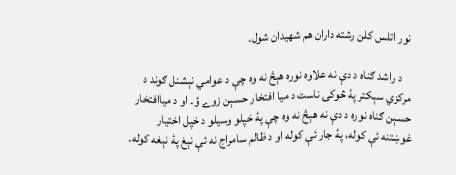نور اتلس کلن رشته داران هم شهيدان شول۔

    د راشد ګناه د دې نه علاوه نوره هېڅ نه وه چې د عوامي نېشنل ګوند د مرکزي سېکتر پۀ څوکۍ ناست د ميا افتخار حسېن زوے ؤ۔ او د مياافتخار حسېن ګناه نوره د دې نه هېڅ نه وه چې پۀ خپلو وسيلو د خپل اختيار غوښتنه ئې کوله، پۀ جار ئې کوله او د ظالم سامراج نه ئې نېغ پۀ نېغه کوله۔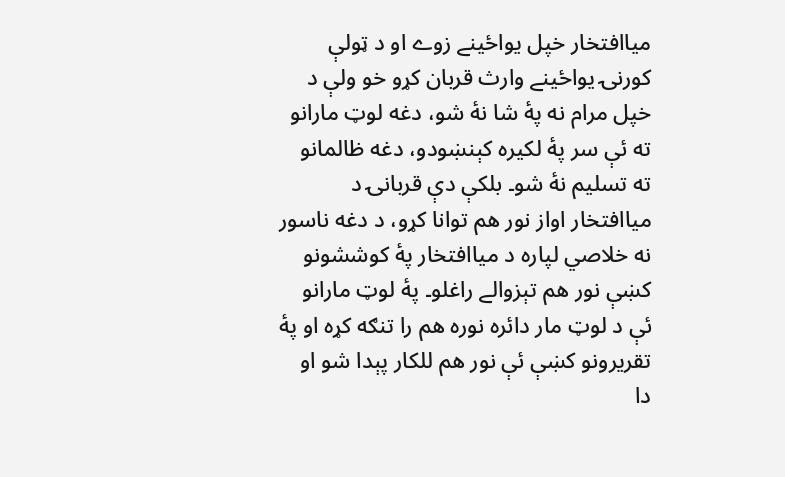مياافتخار خپل يواځينے زوے او د ټولې کورنۍ يواځينے وارث قربان کړو خو ولې د خپل مرام نه پۀ شا نۀ شو، دغه لوټ مارانو ته ئې سر پۀ لکيره کېنښودو، دغه ظالمانو ته تسليم نۀ شو۔ بلکې دې قربانۍ د مياافتخار اواز نور هم توانا کړو، د دغه ناسور نه خلاصي لپاره د مياافتخار پۀ کوششونو کښې نور هم تېزوالے راغلو۔ پۀ لوټ مارانو ئې د لوټ مار دائره نوره هم را تنګه کړه او پۀ تقريرونو کښې ئې نور هم للکار پېدا شو او دا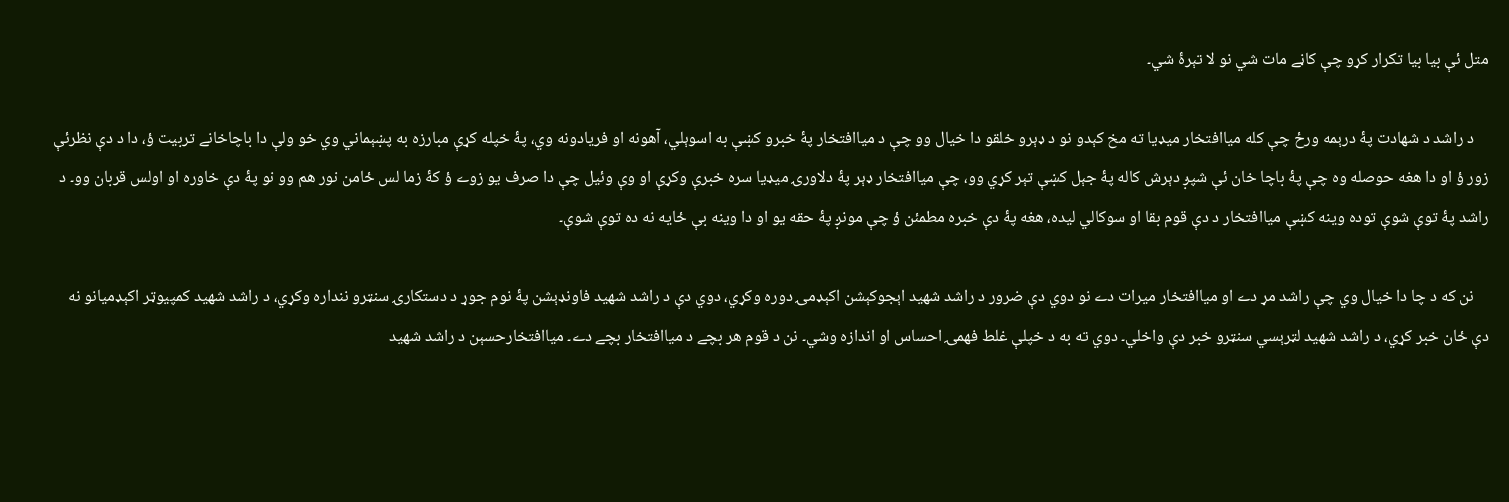متل ئې بيا بيا تکرار کړو چې کاڼے مات شي نو لا تېرۀ شي۔

    د راشد د شهادت پۀ درېمه ورځ چې کله مياافتخار ميډيا ته مخ کېدو نو د ډېرو خلقو دا خيال وو چې د مياافتخار پۀ خبرو کښې به اسوېلي، آهونه او فريادونه وي، پۀ خپله کړې مبارزه به پښېماني وي خو ولې دا باچاخانے تربيت ؤ، دا د دې نظرئې زور ؤ او دا هغه حوصله وه چې پۀ باچا خان ئې شپږ دېرش کاله پۀ جېل کښې تېر کړي وو، چې مياافتخار ډېر پۀ دلاورۍ ميډيا سره خبرې وکړې او وې وئيل چې دا صرف يو زوے ؤ کۀ زما لس ځامن نور هم وو نو پۀ دې خاوره او اولس قربان وو۔ د راشد پۀ توې شوې توده وينه کښې مياافتخار د دې قوم بقا او سوکالي ليده، هغه پۀ دې خبره مطمئن ؤ چې مونږ پۀ حقه يو او دا وينه بې ځايه نه ده توې شوې۔

    نن که د چا دا خيال وي چې راشد مړ دے او مياافتخار ميرات دے نو دوي دې ضرور د راشد شهيد اېجوکېشن اکېډمۍ دوره وکړي، دوي دې د راشد شهيد فاونډېشن پۀ نوم جوړ د دستکارۍ سنټرو ننداره وکړي، د راشد شهيد کمپيوټر اکېډميانو نه دې ځان خبر کړي، د راشد شهيد لټرېسي سنټرو خبر دې واخلي۔ دوي ته به د خپلې غلط فهمۍ احساس او اندازه وشي۔ نن د قوم هر بچے د مياافتخار بچے دے۔ مياافتخارحسېن د راشد شهيد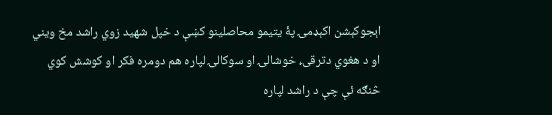اېجوکېشن اکېډمۍ پۀ يتيمو محاصلينو کښې د خپل شهيد زوي راشد مخ ويني او د هغوي دترقۍ، خوشالۍ او سوکالۍ لپاره هم دومره فکر او کوشش کوي څنګه ئې چې د راشد لپاره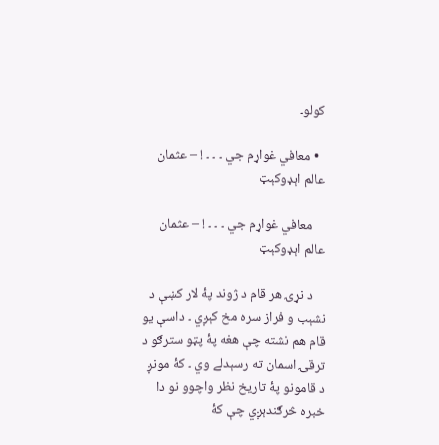کولو۔

  • معافي غواړم جي ۔ ۔ ۔ ! – عثمان عالم اېډوکېټ

    معافي غواړم جي ۔ ۔ ۔ ! – عثمان عالم اېډوکېټ

    د نړۍ هر قام د ژوند پۀ لار کښې د نشېب و فراز سره مخ کېږي ۔ داسې يو قام هم نشته چې هغه پۀ پټو سترګو د ترقۍ اسمان ته رسېدلے وي ۔ کۀ مونږ د قامونو پۀ تاريخ نظر واچوو نو دا خبره څرګندېږي چې کۀ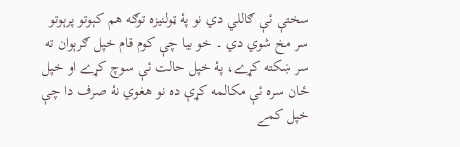سختې ئې ګاللي دي نو پۀ ټولنيزه توګه هم کېوتو پرېوتو سر مخ شوي دي ۔ خو بيا چې کوم قام خپل ګرېوان ته سر ښکته کړے، پۀ خپل حالت ئې سوچ کړے او خپل ځان سره ئې مکالمه کړې ده نو هغوي نۀ صرف دا چې خپل کمے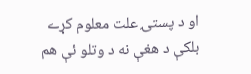او د پستۍ علت معلوم کړے بلکې د هغې نه د وتلو ئې هم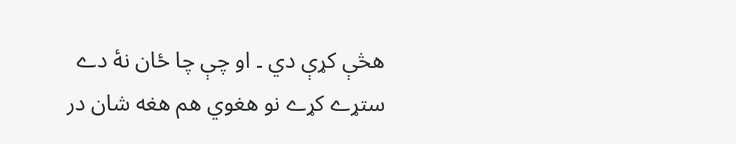هڅې کړې دي ۔ او چې چا ځان نۀ دے ستړے کړے نو هغوي هم هغه شان در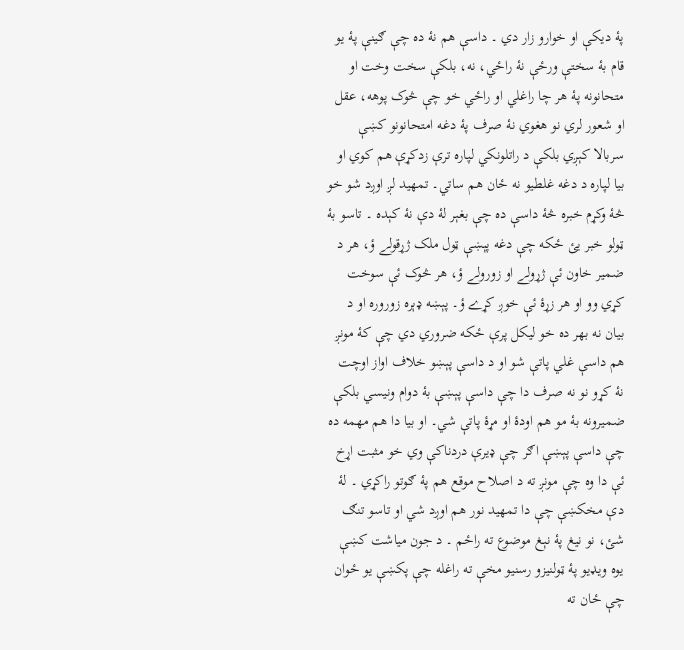پۀ ديکې او خوارو زار دي ۔ داسې هم نۀ ده چې ګينې پۀ يو قام بۀ سختې ورځې نۀ راځي، نه، بلکې سخت وخت او متحانونه پۀ هر چا راغلي او راځي خو چې څوک پوهه، عقل او شعور لري نو هغوي نۀ صرف پۀ دغه امتحانونو کښې سربالا کېږي بلکې د راتلونکي لپاره ترې زدکړې هم کوي او بيا لپاره د دغه غلطيو نه ځان هم ساتي۔ تمهيد لږ اوږد شو خو څۀ وکړم خبره څۀ داسې ده چې بغېر لۀ دې نۀ کېده ۔ تاسو بۀ ټولو خبر يئ ځکه چې دغه پېښې ټول ملک ژړقولے ؤ، هر د ضمير خاون ئې ژړولے او زورولے ؤ، هر څوک ئې سوخت کړي وو او هر زړۀ ئې خوږ کړے ؤ۔ پېښه ډېره زوروره او د بيان نه بهر ده خو ليکل پرې ځکه ضروري دي چې کۀ مونږ هم داسې غلي پاتې شو او د داسې پېښو خلاف اواز اوچت نۀ کړو نو نه صرف دا چې داسې پېښې بۀ دوام ونيسي بلکې ضميرونه بۀ مو هم اودۀ او مړۀ پاتې شي۔ او بيا دا هم مهمه ده چې داسې پېښې اګر چې ډيرې دردناکې وي خو مثبت اړخ ئې دا وه چې مونږ ته د اصلاح موقع هم پۀ ګوتو راکړي ۔ لۀ دې مخکښې چې دا تمهيد نور هم اوږد شي او تاسو تنګ شئ، نو نيغ پۀ نېغ موضوع ته راځم ۔ د جون مياشت کښې يوه ويډيو پۀ ټولنيزو رسنيو مخې ته راغله چې پکښې يو ځوان چې ځان ته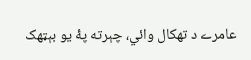عامرے د تهکال وائي، چېرته پۀ يو بېټهک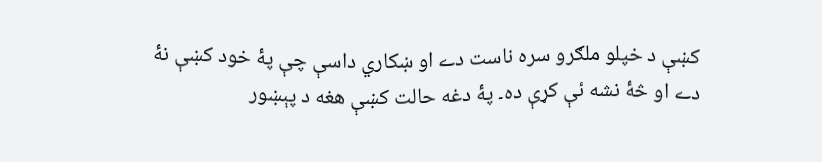کښې د خپلو ملګرو سره ناست دے او ښکاري داسې چې پۀ خود کښې نۀ دے او څۀ نشه ئې کړې ده۔ پۀ دغه حالت کښې هغه د پېښور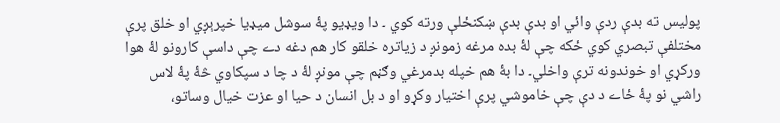پوليس ته بدې ردې وائي او بدې بدې ښکنځلې ورته کوي ۔ دا ويډيو پۀ سوشل ميډيا خپرېږي او خلق پرې مختلفې تبصري کوي ځکه چې لۀ بده مرغه زمونږ د زياتره خلقو کار هم دغه دے چې داسې کارونو لۀ هوا ورکړي او خوندونه ترې واخلي۔ دا بۀ هم خپله بدمرغي وګڼم چې مونږ لۀ د چا د سپکاوي څۀ پۀ لاس راشي نو پۀ ځاے د دې چې خاموشي پرې اختيار وکړو او د بل انسان د حيا او عزت خيال وساتو،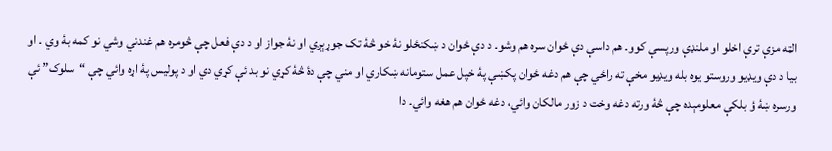الټه مزې ترې اخلو او ملنډې ورپسې کوو۔ هم داسې دې ځوان سره هم وشو۔ د دې ځوان د ښکنځلو نۀ خو څۀ تک جوړېږي او نۀ جواز او د دې فعل چې څومره هم غندني وشي نو کمه بۀ وي ۔ او بيا د دې ويډيو وروستو يوه بله ويډيو مخې ته راځي چې هم دغه ځوان پکښې پۀ خپل عمل ستومانه ښکاري او مني چې دۀ څۀ کړي نو بد ئې کړي دي او د پوليس پۀ اړه وائي چې “سلوک” ئې ورسره ښۀ ؤ بلکې معلومېده چې څۀ ورته دغه وخت د زور مالکان وائي، دغه ځوان هم هغه وائي۔ دا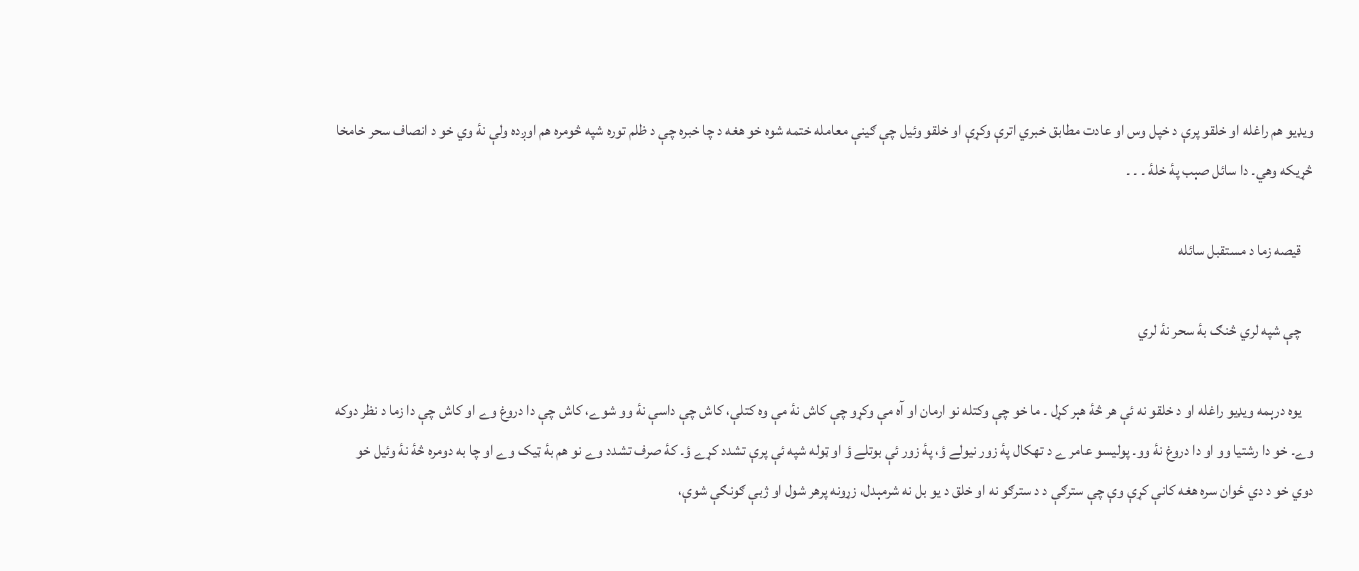ويډيو هم راغله او خلقو پرې د خپل وس او عادت مطابق خبري اترې وکړې او خلقو وئيل چې ګينې معامله ختمه شوه خو هغه د چا خبره چې د ظلم توره شپه څومره هم اوږده ولې نۀ وي خو د انصاف سحر خامخا څړيکه وهي۔ دا سائل صېب پۀ خلۀ ۔ ۔ ۔

    قيصه زما د مستقبل سائله

    چې شپه لري څنګ بۀ سحر نۀ لري

    يوه درېمه ويډيو راغله او د خلقو نه ئې هر څۀ هېر کړل ۔ ما خو چې وکتله نو ارمان او آه مې وکړو چې کاش نۀ مې وه کتلې، کاش چې داسې نۀ وو شوے، کاش چې دا دروغ وے او کاش چې دا زما د نظر دوکه وے۔ خو دا رشتيا وو او دا دروغ نۀ وو۔ پوليسو عامر ے د تهکال پۀ زور نيولے ؤ، پۀ زور ئې بوتلے ؤ او ټوله شپه ئې پرې تشدد کړے ؤ۔ کۀ صرف تشدد وے نو هم بۀ ټيک وے او چا به دومره څۀ نۀ وئيل خو دوي خو د دي ځوان سره هغه کانې کړې وې چې سترګې د د سترګو نه او خلق د يو بل نه شرمېدل، زړونه پرهر شول او ژبې ګونګې شوې،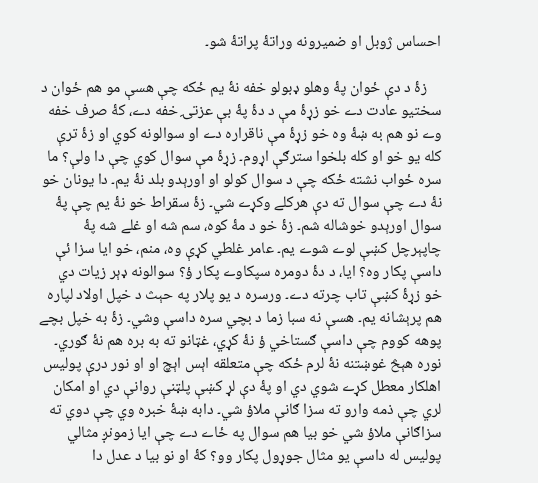احساس ژوبل او ضميرونه وراتۀ پراتۀ شو۔

    زۀ د دې ځوان پۀ وهلو ډبولو خفه نۀ یم ځکه چې هسې مو هم ځوان د سختیو عادت دے خو زړۀ مې د دۀ پۀ بې عزتۍ خفه دے، کۀ صرف خفه وے نو هم به ښۀ وه خو زړۀ مې ناقراره دے او سوالونه کوي او زۀ ترې کله یو خو او کله بلخوا سترګې اړوم۔ زړۀ مې سوال کوي چې دا ولې؟ ما سره ځواب نشته ځکه چې د سوال کولو او اورېدو بلد نۀ یم۔ دا یونان خو نۀ دے چې سوال ته دې هرکلے وکړے شي۔ زۀ سقراط خو نۀ یم چې پۀ سوال اورېدو خوشاله شم۔ زۀ خو د مۀ کوه، سم شه او غلے شه پۀ چاپېرچل کښې لوے شوے یم۔ عامر غلطي کړې وه، منم، خو ایا سزا ئې داسې پکار وه؟ ایا، د دۀ دومره سپکاوے پکار ؤ؟ سوالونه ډېر زیات دي خو زړۀ کښې تاب چرته دے۔ ورسره د یو پلار په حېث د خپل اولاد لپاره هم پرېشانه یم۔ هسې نه سبا زما د بچي سره داسې وشي۔ زۀ به خپل بچے پوهه کووم چې داسې ګستاخي ؤ نۀ کړي، غټانو ته به بره هم نۀ ګوري۔ نوره هېڅ غوښتنه نۀ لرم ځکه چې متعلقه اېس اېچ او او نور درې پولیس اهلکار معطل کړے شوي دي او پۀ دې لړ کښې پلټنې روانې دي او امکان لري چې ذمه وارو ته سزا ګانې ملاؤ شي۔ دابه ښۀ خبره وي چې دوي ته سزاګانې ملاؤ شي خو بیا هم سوال په ځاے دے چې ایا زمونږ مثالي پولیس له داسې یو مثال جوړول پکار وو؟ کۀ او نو بیا د عدل دا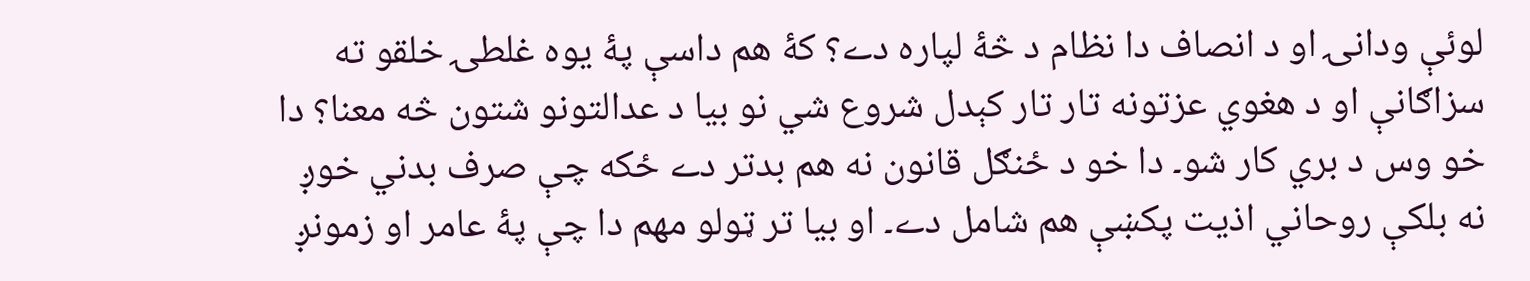لوئې ودانۍ او د انصاف دا نظام د څۀ لپاره دے؟ کۀ هم داسې پۀ یوه غلطۍ خلقو ته سزاګانې او د هغوي عزتونه تار تار کېدل شروع شي نو بیا د عدالتونو شتون څه معنا؟ دا خو وس د بري کار شو۔ دا خو د ځنګل قانون نه هم بدتر دے ځکه چې صرف بدني خوږ نه بلکې روحاني اذیت پکښې هم شامل دے۔ او بیا تر ټولو مهم دا چې پۀ عامر او زمونږ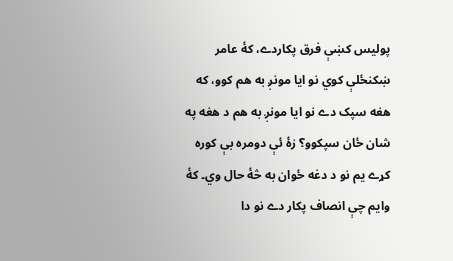پولیس کښې فرق پکاردے، کۀ عامر ښکنځلې کوي نو ایا مونږ به هم کوو، که هغه سپک دے نو ایا مونږ به هم د هغه په شان ځان سپکوو؟ زۀ ئې دومره بې کوره کړے یم نو د دغه ځوان به څۀ حال وي۔ کۀ وایم چې انصاف پکار دے نو دا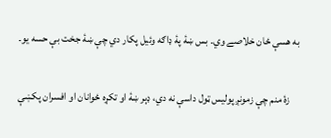به هسې ځان خلاصے وي۔ بس ښۀ پۀ ډاګه وئيل پکار دي چې ښۀ جخت بې حسه یو۔

    زۀ منم چې زمونږ پولیس ټول داسې نه دي، ډېر ښۀ او تکړه ځوانان او افسران پکښې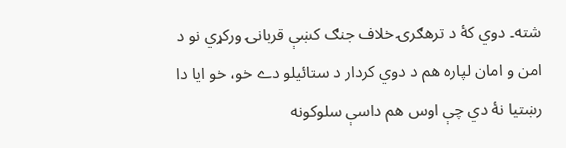شته۔ دوي کۀ د ترهګرۍ خلاف جنګ کښې قربانۍ ورکړي نو د امن و امان لپاره هم د دوي کردار د ستائيلو دے خو، خو ایا دا رښتیا نۀ دي چې اوس هم داسې سلوکونه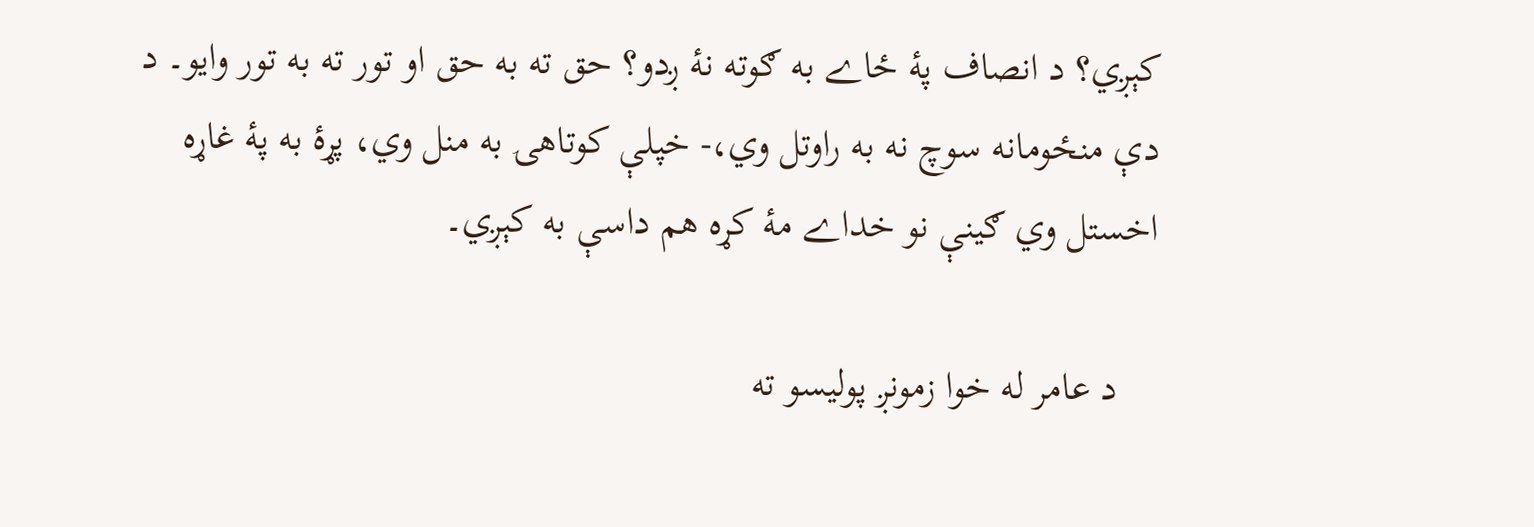کېږي؟ د انصاف پۀ ځاے به ګوته نۀ ږدو؟ حق ته به حق او تور ته به تور وایو۔ د دې منځومانه سوچ نه به راوتل وي،- خپلې کوتاهۍ به منل وي، پړۀ به پۀ غاړه اخستل وي ګينې نو خداے مۀ کړه هم داسې به کېږي۔

    د عامر له خوا زمونږ پولیسو ته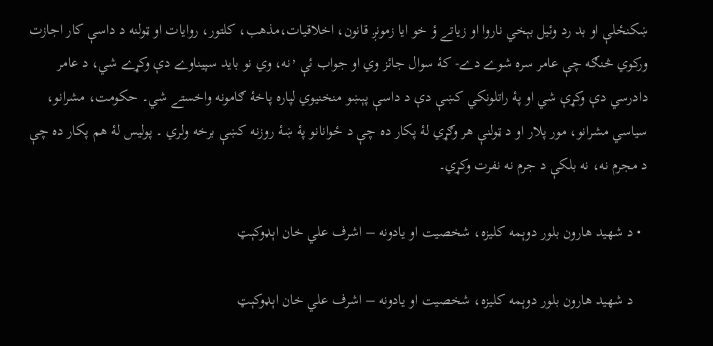ښکنځلې او بد رد وئيل بېخي ناروا او زیاتے ؤ خو ایا زمونږ قانون، اخلاقیات،مذهب، کلتور، روایات او ټولنه د داسې کار اجازت ورکوي څنګه چې عامر سره شوے دے- کۀ سوال جائز وي او جواب ئې ٬نه، وي نو باید سپیناوے دې وکړے شي، د عامر دادرسي دې وکړې شي او پۀ راتلونکي کښې دې د داسې پېښو منخنیوي لپاره پاخۀ ګامونه واخستے شي۔ حکومت، مشرانو، سياسي مشرانو، مور پلار او د ټولنې هر وګړي لۀ پکار ده چې د ځوانانو پۀ ښۀ روزنه کښې برخه ولري ۔ پوليس لۀ هم پکار ده چې د مجرم نه، نه بلکې د جرم نه نفرت وکړي۔

  • د شهيد هارون بلور دوېمه کليزه، شخصيت او يادونه – اشرف علي خان اېډوکېټ

    د شهيد هارون بلور دوېمه کليزه، شخصيت او يادونه – اشرف علي خان اېډوکېټ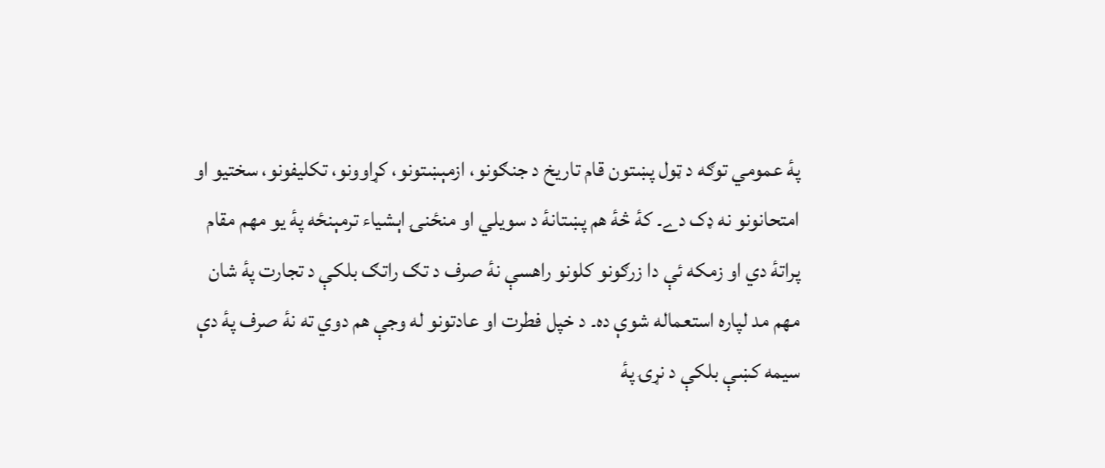پۀ عمومي توګه د ټول پښتون قام تاريخ د جنګونو، ازمېښتونو، کړاوونو، تکليفونو، سختيو او امتحانونو نه ډک دے۔ کۀ څۀ هم پښتانۀ د سويلي او منځنۍ اېشياء ترمېنځه پۀ يو مهم مقام پراتۀ دي او زمکه ئې دا زرګونو کلونو راهسې نۀ صرف د تګ راتګ بلکې د تجارت پۀ شان مهم مد لپاره استعماله شوې ده۔ د خپل فطرت او عادتونو له وجې هم دوي ته نۀ صرف پۀ دې سيمه کښې بلکې د نړۍ پۀ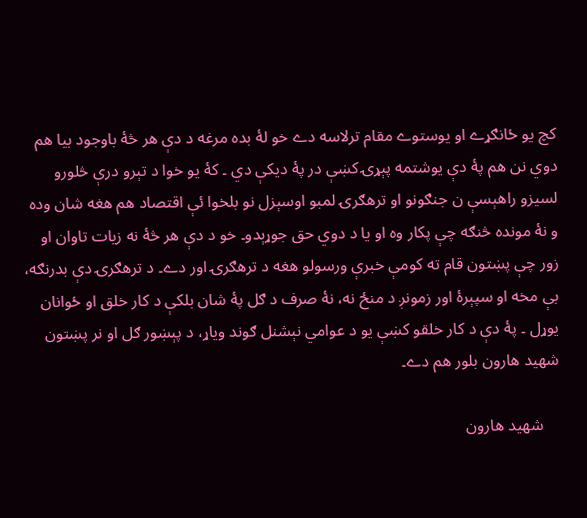کچ يو ځانګړے او يوستوے مقام ترلاسه دے خو لۀ بده مرغه د دې هر څۀ باوجود بيا هم دوي نن هم پۀ دې يوشتمه پېړۍ کښې در پۀ ديکې دي ۔ کۀ يو خوا د تېرو درې څلورو لسيزو راهېسې ن جنګونو او ترهګرۍ لمبو اوسېزل نو بلخوا ئې اقتصاد هم هغه شان وده و نۀ مونده څنګه چې پکار وه او يا د دوي حق جوړېدو۔ خو د دې هر څۀ نه زيات تاوان او زور چې پښتون قام ته کومې خبرې ورسولو هغه د ترهګرۍ اور دے۔ د ترهګرۍ دې بدرنګه، بې مخه او سپېرۀ اور زمونږ د منځ نه، نۀ صرف د ګل پۀ شان بلکې د کار خلق او ځوانان يوړل ۔ پۀ دې د کار خلقو کښې يو د عوامي نېشنل ګوند وياړ، د پېښور ګل او نر پښتون شهيد هارون بلور هم دے۔

    شهيد هارون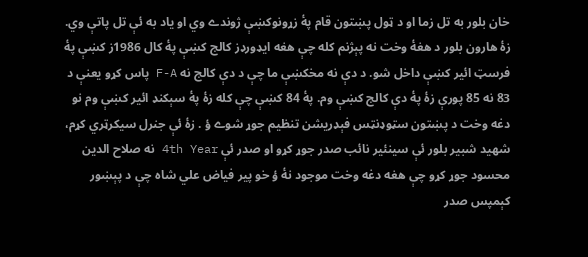خان بلور به تل زما او د ټول پښتون قام پۀ زړونوکښې ژوندے وي او ياد به ئې تل پاتې وي. زۀ هارون بلور د هغۀ وخت نه پېژنم کله چې هغه ايډورډز کالج کښې پۀ کال 1986ز کښې پۀ فرسټ ائير کښې داخل شو. د دې نه مخکښې ما چې د دې کالج نه F-A پاس کړو يعنې د 83 نه 85 پورې زۀ پۀ دې کالج کښې وم. پۀ 84 کښې چې کله زۀ پۀ سېکنډ ائير کښې وم نو دغه وخت د پښتون سټوډنټس فېډريشن تنظيم جوړ شوے ؤ . زۀ ئې جنرل سيکرټري کړم، شهيد شبير بلور ئې سينئير نائب صدر جوړ کړو او صدر ئې 4th Year نه صلاح الدين محسود جوړ کړو چې هغه دغه وخت موجود نۀ ؤ خو پير فياض علي شاه چې د پېښور کېمپس صدر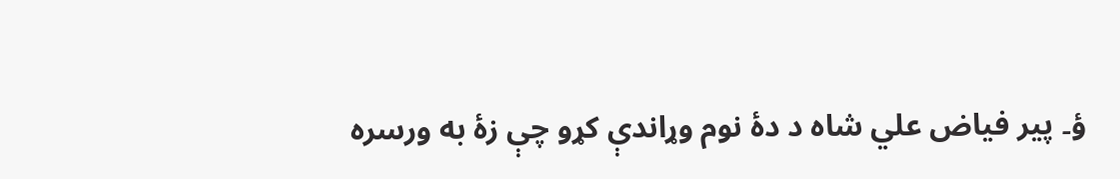ؤ۔ پير فياض علي شاه د دۀ نوم وړاندې کړو چې زۀ به ورسره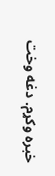خبره وکړم. دغه وخت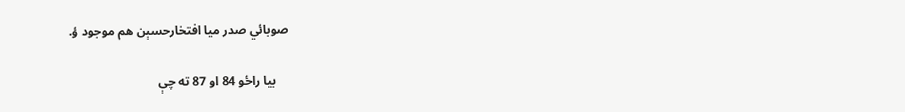صوبائي صدر ميا افتخارحسېن هم موجود ؤ.

    بيا راځو 84 او 87 ته چې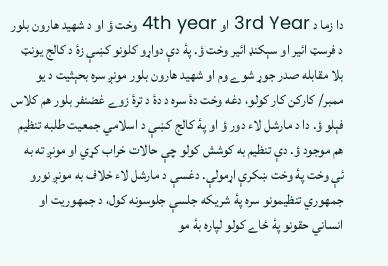دا زما د 3rd Year او 4th year وخت ؤ او د شهيد هارون بلور د فرسټ ائير او سېکنډ ائير وخت ؤ. پۀ دې دواړو کلونو کښې زۀ د کالج يونټ بلا مقابله صدر جوړ شوے وم او شهيد هارون بلور مونږ سره بحېثيت د يو ممبر/ کارکن کار کولو، دغه وخت دۀ سره د دۀ د ترۀ زوے غضنفر بلور هم کلاس فېلو ؤ. دا د مارشل لاء دور ؤ او پۀ کالج کښې د اسلامي جمعيت طلبه تنظيم هم موجود ؤ. دې تنظيم به کوشش کولو چې حالات خراب کړي او مونږ ته به ئې وخت پۀ وخت ښکرې اړمولې. دغسې د مارشل لاء خلاف به مونږ نورو جمهوري تنظيمونو سره پۀ شريکه جلسې جلوسونه کول، د جمهوريت او انساني حقونو پۀ ځاے کولو لپاره بۀ مو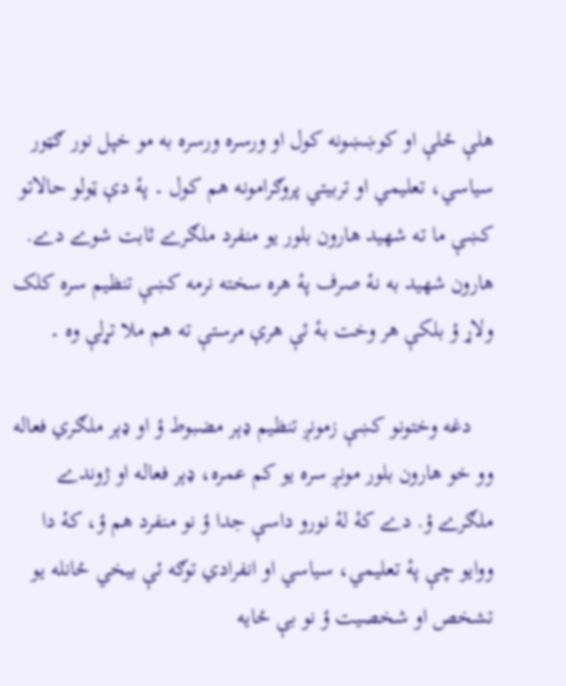هلې ځلې او کوښښونه کول او ورسره ورسره به مو خپل نور ګټور سياسي، تعليمي او تربيتي پروګرامونه هم کول ۔ پۀ دې ټولو حالاتو کښې ما ته شهيد هارون بلور يو منفرد ملګرے ثابت شوے دے. هارون شهيد به نۀ صرف پۀ هره سخته نرمه کښې تنظيم سره کلک ولاړ ؤ بلکې هر وخت بۀ ئې هرې مرستې ته هم ملا تړلې وه ۔

    دغه وختونو کښې زمونږ تنظيم ډېر مضبوط ؤ او ډېر ملګري فعاله وو خو هارون بلور مونږ سره يو کم عمره، ډېر فعاله او ژوندے ملګرے ؤ. دے کۀ لۀ نورو داسې جدا ؤ نو منفرد هم ؤ، کۀ دا ووايو چې پۀ تعليمي، سياسي او انفرادي توګه ئې بيخي ځانله يو تشخص او شخصيت ؤ نو بې ځايه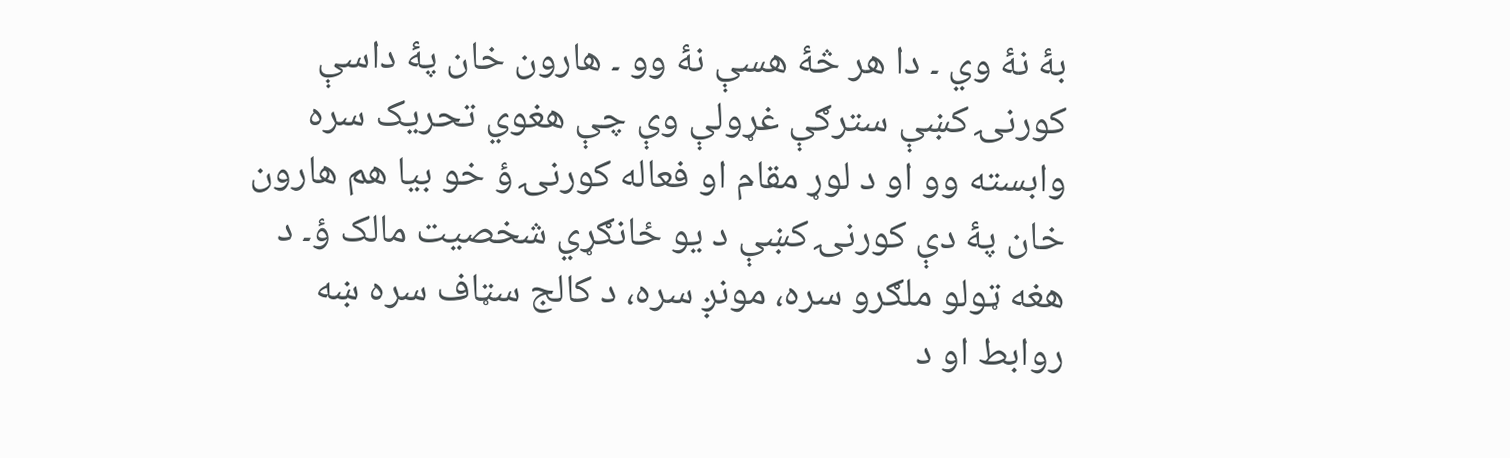بۀ نۀ وي ۔ دا هر څۀ هسې نۀ وو ۔ هارون خان پۀ داسې کورنۍ کښې سترګې غړولې وې چې هغوي تحريک سره وابسته وو او د لوړ مقام او فعاله کورنۍ ؤ خو بيا هم هارون خان پۀ دې کورنۍ کښې د يو ځانګړي شخصيت مالک ؤ۔ د هغه ټولو ملګرو سره، مونږ سره، د کالج سټاف سره ښه روابط او د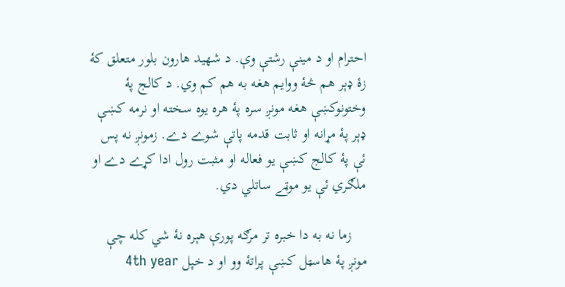احترام او د مينې رشتې وې. د شهيد هارون بلور متعلق کۀ زۀ ډېر هم څۀ ووايم هغه به هم کم وي. د کالج پۀ وختونوکښې هغه مونږ سره پۀ هره يوه سخته او نرمه کښې ډېر پۀ مړانه او ثابت قدمه پاتې شوے دے. زمونږ نه پس ئې پۀ کالج کښې يو فعاله او مثبت رول ادا کړے دے او ملګري ئې يو موټے ساتلي دي.

    زما نه به دا خبره تر مرګه پورې هېره نۀ شي کله چې مونږ پۀ هاسټل کښې پراتۀ وو او د خپل 4th year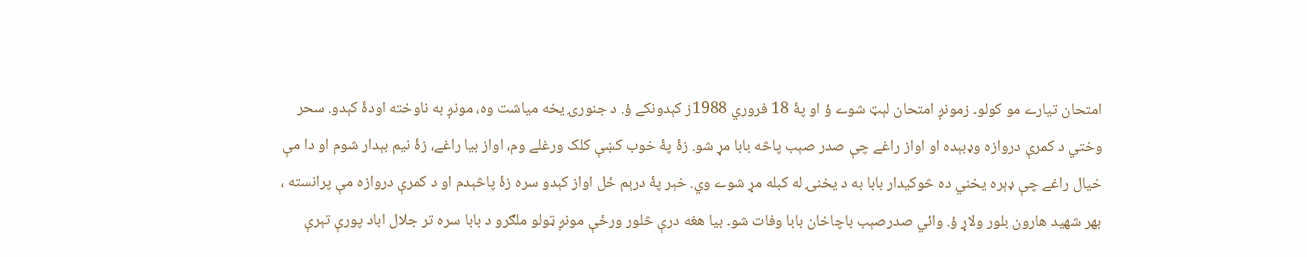امتحان تيارے مو کولو۔ زمونږ امتحان لېټ شوے ؤ او پۀ 18 فروري 1988ز کېدونکے ؤ. د جنورۍ يخه مياشت وه، مونږ به ناوخته اودۀ کېدو. سحر وختي د کمرې دروازه وډبېده او اواز راغے چې صدر صېب پاڅه بابا مړ شو. زۀ پۀ خوب کښې کلک ورغلے وم، اواز بيا راغے، زۀ نيم بېدار شوم او دا مې خيال راغے چې ډېره يخني ده څوکيدار بابا به د يخنۍ له کبله مړ شوے وي. خېر پۀ درېم ځل اواز کېدو سره زۀ پاڅېدم او د کمرې دروازه مې پرانسته ، بهر شهيد هارون بلور ولاړ ؤ. وائي صدرصېب باچاخان بابا وفات شو۔ بيا هغه درې څلور ورځې مونږ ټولو ملګرو د بابا سره تر جلال اباد پورې تېرې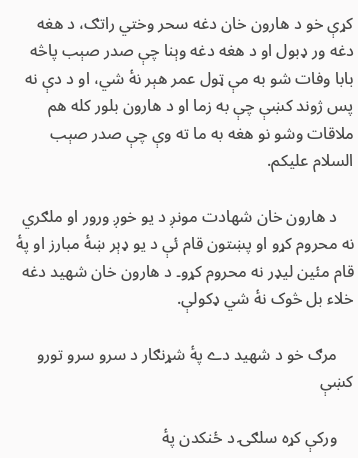کړې خو د هارون خان دغه سحر وختي راتګ، د هغه دغه ور ډبول او د هغه دغه وېنا چې صدر صېب پاڅه بابا وفات شو به مې ټول عمر هېر نۀ شي، او د دې نه پس ژوند کښې چې به زما او د هارون بلور کله هم ملاقات وشو نو هغه به ما ته وې چې صدر صېب السلام عليکم.

    د هارون خان شهادت مونږ د يو خوږ ورور او ملګري نه محروم کړو او پښتون قام ئې د يو ډېر ښۀ مبارز او پۀ قام مئين ليډر نه محروم کړو۔ د هارون خان شهيد دغه خلاء بل څوک نۀ شي ډکولې.

    مرګ خو د شهيد دے پۀ شړنګار د سرو سرو تورو کښې

    ورکې کړه سلګۍ د ځنکدن پۀ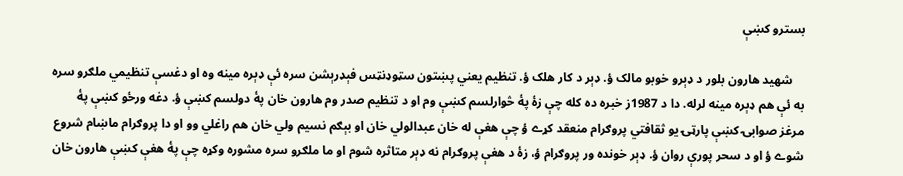بسترو کښې

    شهيد هارون بلور د ډېرو خوبو مالک ؤ. ډېر د کار هلک ؤ. تنظيم يعني پښتون سټوډنټس فېډرېشن سره ئې ډېره مينه وه او دغسې تنظيمي ملګرو سره به ئې هم ډېره مينه لرله. دا د 1987ز خبره ده کله چې زۀ پۀ څوارلسم کښې وم او د تنظيم صدر وم هارون خان پۀ دولسم کښې ؤ. دغه ورځو کښې پۀ مرغز صوابۍ کښې پارټۍ يو ثقافتي پروګرام منعقد کړے ؤ چې هغې له خان عبدالولي خان او بېګم نسيم ولي خان هم راغلي وو او دا پروګرام ماښام شروع شوے ؤ او د سحر پورې روان ؤ. ډېر خونده ور پروګرام ؤ، زۀ د هغې پروګرام نه ډېر متاثره شوم او ما ملګرو سره مشوره وکړه چې پۀ هغې کښې هارون خان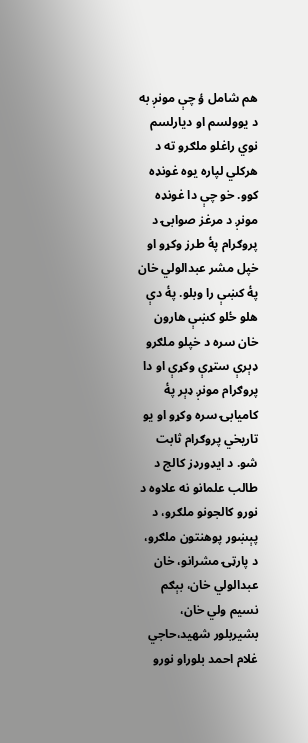هم شامل ؤ چې مونږ به د يوولسم او ديارلسم نوي راغلو ملګرو ته د هرکلي لپاره يوه غونډه کوو. خو چې دا غونډه مونږ د مرغز صوابۍ د پروګرام پۀ طرز وکړو او خپل مشر عبدالولي خان پۀ کښې را وبلو. پۀ دې هلو ځلو کښې هارون خان سره د خپلو ملګرو ډېرې ستړې وکړې او دا پروګرام مونږ ډېر پۀ کاميابۍ سره وکړو او يو تاريخي پروګرام ثابت شو. د ايډورډز کالج د طالب علمانو نه علاوه د نورو کالجونو ملګرو، د پېښور پوهنتون ملګرو، د پارټۍ مشرانو، خان عبدالولي خان، بېګم نسيم ولي خان، بشيربلور شهيد،حاجي غلام احمد بلوراو نورو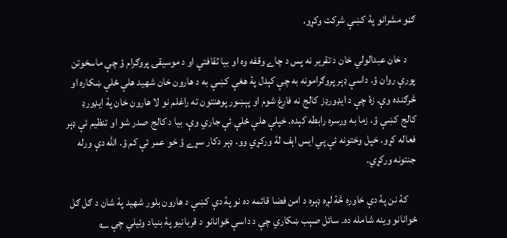ګڼو مشرانو پۀ کښې شرکت وکړو.

    د خان عبدالولي خان د تقرير نه پس د چاے وقفه وه او بيا ثقافتي او د موسيقۍ پروګرام ؤ چې ماسخوتن پورې روان ؤ. داسې ډېر پروګرامونه به چې کېدل پۀ هغې کښې به د هارون خان شهيد هلې ځلې ښکاره او څرګنده وې. زۀ چې د ايډورډز کالج نه فارغ شوم او پېښور پوهنتون ته راغلم نو لا هارون خان پۀ ايډورډ کالج کښې ؤ. زما به ورسره رابطه کېده. خپلې هلې ځلې ئې جاري وې. بيا د کالج صدر شو او تنظيم ئې ډېر فعاله کړو. خپل وختونه ئې پي ايس اېف لۀ ورکړي وو. ډېر دکار سړے ؤ خو عمر ئې کم ؤ. الله دې ورله جنتونه ورکړي.

    کۀ نن پۀ دې خاوره څۀ لږه ډېره د امن فضا قائمه ده نو پۀ دې کښې د هارون بلور شهيد پۀ شان د ګل ګل ځوانانو وينه شامله ده۔ سائل صېب ښکاري چې د داسې ځوانانو د قربانيو پۀ بنياد وئيلي چې ؂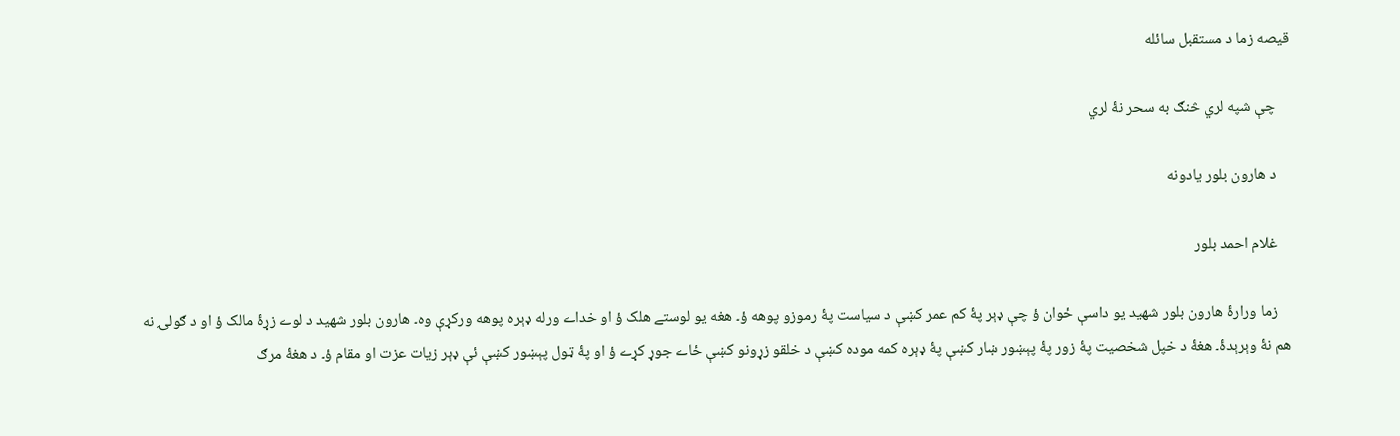قيصه زما د مستقبل سائله

    چې شپه لري څنګ به سحر نۀ لري

    د هارون بلور يادونه

    غلام احمد بلور

    زما ورارۀ هارون بلور شهيد يو داسې ځوان ؤ چې ډېر پۀ کم عمر کښې د سياست پۀ رموزو پوهه ؤ۔ هغه يو لوستے هلک ؤ او خداے ورله ډېره پوهه ورکړې وه۔ هارون بلور شهيد د لوے زړۀ مالک ؤ او د ګولۍ نه هم نۀ وېرېدۀ۔ هغۀ د خپل شخصيت پۀ زور پۀ پېښور ښار کښې پۀ ډېره کمه موده کښې د خلقو زړونو کښې ځاے جوړ کړے ؤ او پۀ ټول پېښور کښې ئې ډېر زيات عزت او مقام ؤ۔ د هغۀ مرګ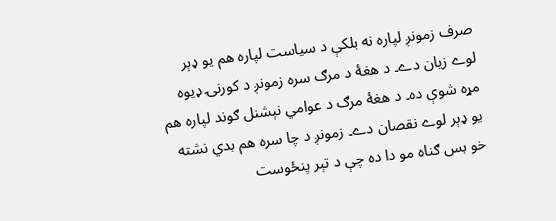صرف زمونږ لپاره نه بلکې د سياست لپاره هم يو ډېر لوے زيان دے۔ د هغۀ د مرګ سره زمونږ د کورنۍ ډيوه مړه شوې ده۔ د هغۀ مرګ د عوامي نېشنل ګوند لپاره هم يو ډېر لوے نقصان دے۔ زمونږ د چا سره هم بدي نشته خو بس ګناه مو دا ده چې د تېر پنځوست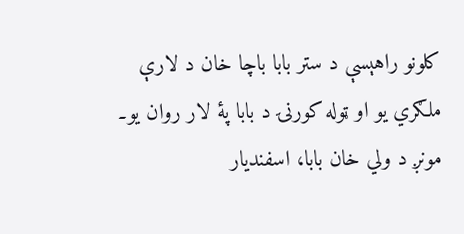کلونو راهېسې د ستر بابا باچا خان د لارې ملګري يو او ټوله کورنۍ د بابا پۀ لار روان يو۔ مونږ د ولي خان بابا، اسفنديار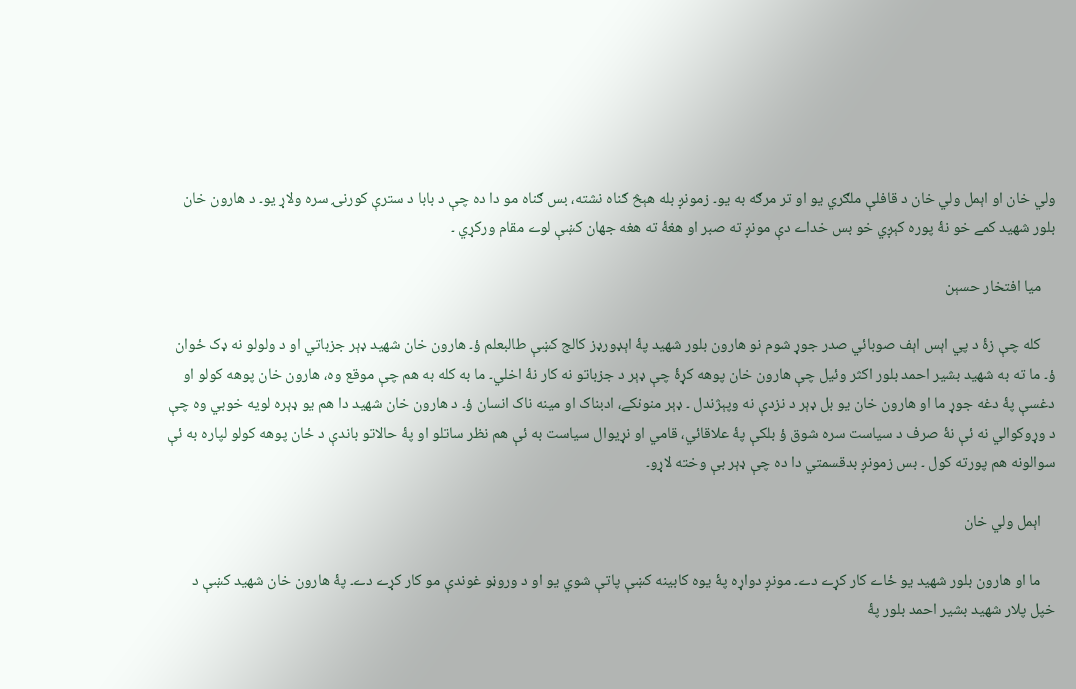ولي خان او اېمل ولي خان د قافلې ملګري يو او تر مرګه به يو۔ زمونږ بله هېڅ ګناه نشته، بس ګناه مو دا ده چې د بابا د سترې کورنۍ سره ولاړ يو۔ د هارون خان بلور شهيد کمے خو نۀ پوره کېږي خو بس خداے دې مونږ ته صبر او هغۀ ته هغه جهان کښې لوے مقام ورکړي ۔

    ميا افتخار حسېن

    کله چې زۀ د پي اېس اېف صوبائي صدر جوړ شوم نو هارون بلور شهيد پۀ اېډورډز کالج کښې طالبعلم ؤ۔ هارون خان شهيد ډېر جزباتي او د ولولو نه ډک ځوان ؤ۔ ما ته به شهيد بشير احمد بلور اکثر وئيل چې هارون خان پوهه کړۀ چې ډېر د جزباتو نه کار نۀ اخلي۔ ما به کله به هم چې موقع وه، هارون خان پوهه کولو او دغسې پۀ دغه جوړ ما او هارون خان يو بل ډېر د نزدې نه وپېژندل ۔ ډېر منونکے، ادبناک او مينه ناک انسان ؤ۔ د هارون خان شهيد دا هم يو ډېره لويه خوبي وه چې د وړوکوالي نه ئې نۀ صرف د سياست سره شوق ؤ بلکې پۀ علاقائي، قامي او نړيوال سياست به ئې هم نظر ساتلو او پۀ حالاتو باندې د ځان پوهه کولو لپاره به ئې سوالونه هم پورته کول ۔ بس زمونږ بدقسمتي دا ده چې ډېر بې وخته لاړو۔

    اېمل ولي خان

    ما او هارون بلور شهيد يو ځاے کار کړے دے۔ مونږ دواړه پۀ يوه کابينه کښې پاتې شوي يو او د وروڼو غوندې مو کار کړے دے۔ پۀ هارون خان شهيد کښې د خپل پلار شهيد بشير احمد بلور پۀ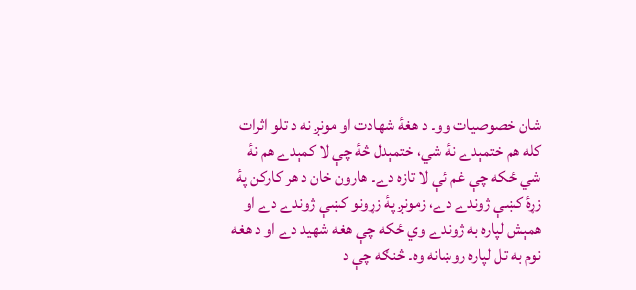شان خصوصيات وو۔ د هغۀ شهادت او مونږ نه د تلو اثرات کله هم ختمېدے نۀ شي، ختمېدل څۀ چې لا کمېدے هم نۀ شي ځکه چې غم ئې لا تازه دے۔ هارون خان د هر کارکن پۀ زړۀ کښې ژوندے دے، زمونږ پۀ زړونو کښې ژوندے دے او همېش لپاره به ژوندے وي ځکه چې هغه شهيد دے او د هغه نوم به تل لپاره روښانه وه۔ څنګه چې د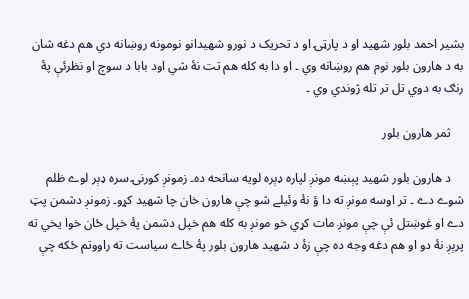بشير احمد بلور شهيد او د پارټۍ او د تحريک د نورو شهيدانو نومونه روښانه دي هم دغه شان به د هارون بلور نوم هم روښانه وي ۔ او دا به کله هم تت نۀ شي اود بابا د سوچ او نظرئې پۀ رنګ به دوي تل تر تله ژوندي وي ۔

    ثمر هارون بلور

    د هارون بلور شهيد پېښه مونږ لپاره ډېره لويه سانحه ده۔ زمونږ کورنۍ سره ډېر لوے ظلم شوے دے ۔ تر اوسه مونږ ته دا ؤ نۀ وئيلے شو چې هارون خان چا شهيد کړو۔ زمونږ دشمن پټ دے او غوښتل ئې چې مونږ مات کړي خو مونږ به کله هم خپل دشمن پۀ خپل ځان خوا يخي ته پرېږ نۀ دو او هم دغه وجه ده چې زۀ د شهيد هارون بلور پۀ ځاے سياست ته راووتم ځکه چې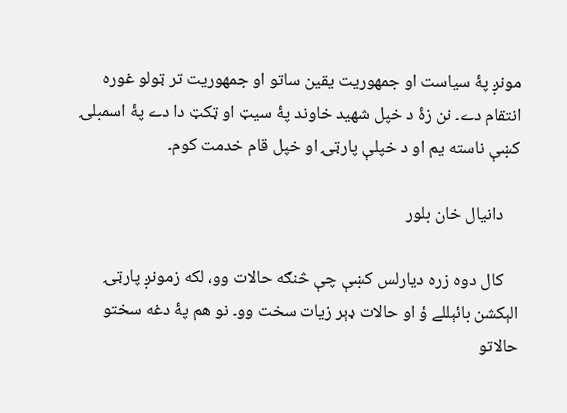مونږ پۀ سياست او جمهوريت يقين ساتو او جمهوريت تر ټولو غوره انتقام دے۔ نن زۀ د خپل شهيد خاوند پۀ سيټ او ټکټ دا دے پۀ اسمبلۍ کښې ناسته يم او د خپلې پارټۍ او خپل قام خدمت کوم۔

    دانيال خان بلور

    کال دوه زره ديارلس کښې چې څنګه حالات وو، لکه زمونږ پارټۍ الېکشن بائېللے ؤ او حالات ډېر زيات سخت وو۔ نو هم پۀ دغه سختو حالاتو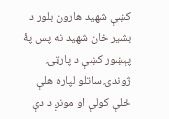کښې شهيد هارون بلور د بشير خان شهيد نه پس پۀ پېښور کښې د پارټۍ ژوندۍ ساتلو لپاره هلې ځلې کولې او مونږ د دې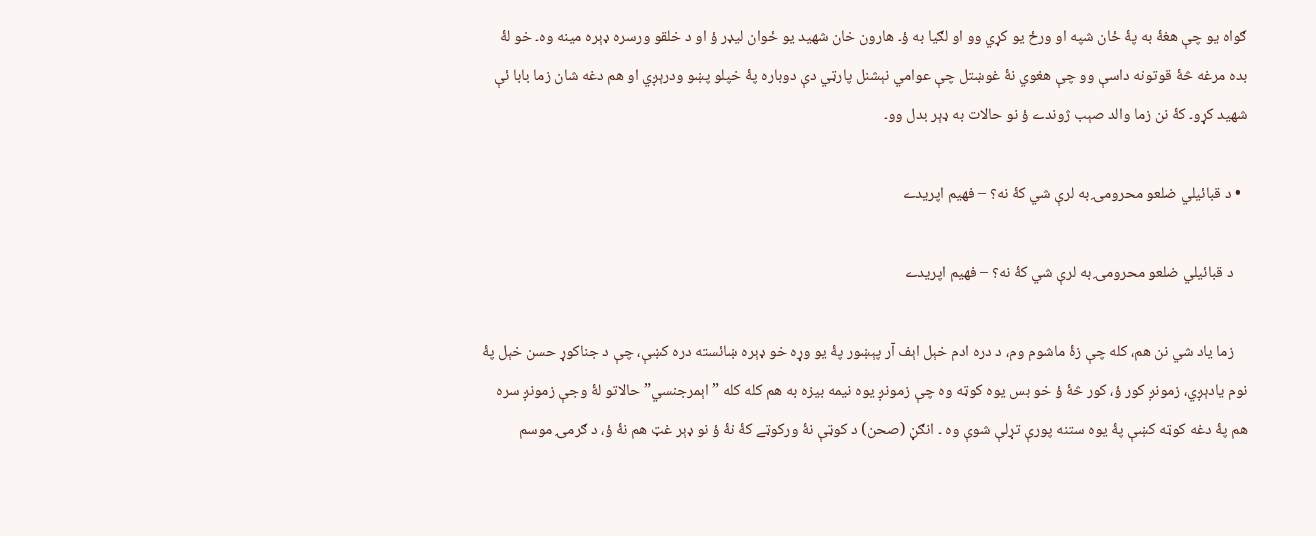ګواه يو چې هغۀ به پۀ ځان شپه او ورځ يو کړي وو او لګيا به ؤ۔ هارون خان شهيد يو ځوان ليډر ؤ او د خلقو ورسره ډېره مينه وه۔ خو لۀ بده مرغه څۀ قوتونه داسې وو چې هغوي نۀ غوښتل چې عوامي نېشنل پارټي دې دوباره پۀ خپلو پښو ودرېږي او هم دغه شان زما بابا ئې شهيد کړو۔ کۀ نن زما والد صېب ژوندے ؤ نو حالات به ډېر بدل وو۔

  • د قبائيلي ضلعو محرومۍ به لرې شي کۀ نه؟ – فهيم اپريدے

    د قبائيلي ضلعو محرومۍ به لرې شي کۀ نه؟ – فهيم اپريدے

    زما ياد شي نن هم، کله چې زۀ ماشوم وم، د درہ ادم خېل اېف آر پېښور پۀ يو وړه خو ډېره ښائسته درہ کښې، چې د جناکوړ حسن خېل پۀ نوم يادېږي، زمونږ کور ؤ، کور څۀ ؤ خو بس يوہ کوټه وہ چې زمونږ يوہ نيمه بيزہ به هم کله کله ”اېمرجنسي” حالاتو لۀ وجې زمونږ سرہ هم پۀ دغه کوټه کښې پۀ يوہ ستنه پورې تړلې شوې وہ ۔ انګڼ (صحن) د کوټې نۀ ورکوټے کۀ نۀ ؤ نو ډېر غټ هم نۀ ؤ، د ګرمۍ موسم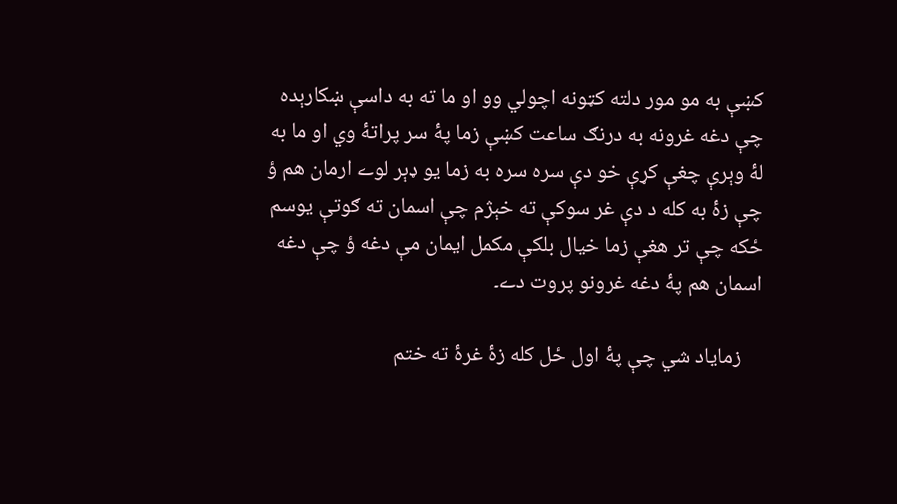کښې به مو مور دلته کټونه اچولي وو او ما ته به داسې ښکارېدہ چې دغه غرونه به درنګ ساعت کښې زما پۀ سر پراتۀ وي او ما به لۀ وېرې چغې کړې خو دې سرہ سرہ به زما يو ډېر لوے ارمان هم ؤ چې زۀ به کله د دې غر سوکې ته خېژم چې اسمان ته ګوتې يوسم ځکه چې تر هغې زما خيال بلکې مکمل ايمان مې دغه ؤ چې دغه اسمان هم پۀ دغه غرونو پروت دے۔

    زماياد شي چې پۀ اول ځل کله زۀ غرۀ ته ختم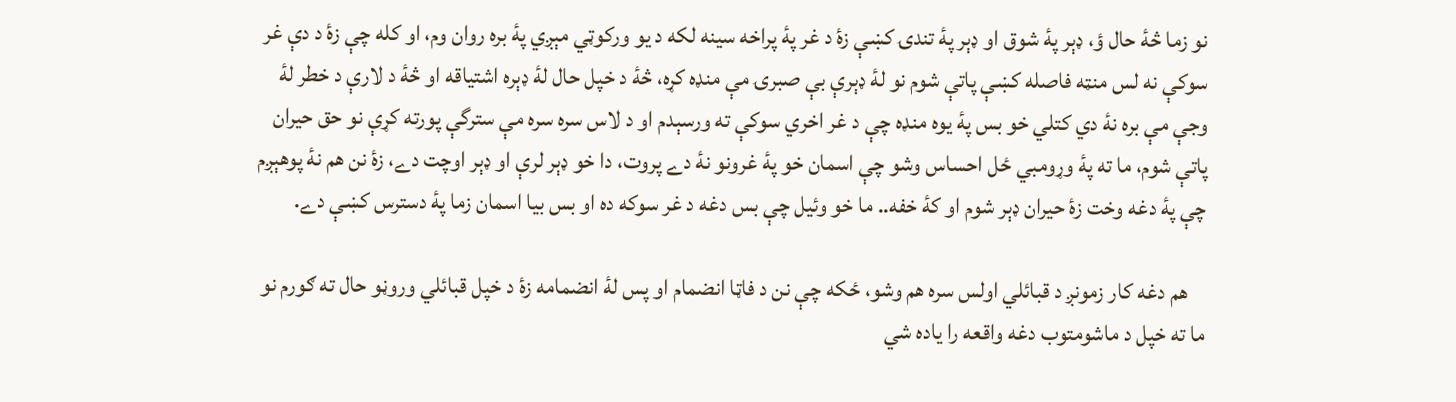نو زما څۀ حال ؤ، ډېر پۀ شوق او ډېر پۀ تندۍ کښې زۀ د غر پۀ پراخه سينه لکه د يو ورکوټي مېږي پۀ بره روان وم، او کله چې زۀ د دې غر سوکې نه لس منټه فاصله کښې پاتې شوم نو لۀ ډېرې بې صبرۍ مې منډه کړه، څۀ د خپل حال لۀ ډېره اشتياقه او څۀ د لارې د خطر لۀ وجې مې برہ نۀ دي کتلي خو بس پۀ يوه منډه چې د غر اخري سوکې ته ورسېدم او د لاس سره سره مې سترگې پورته کړې نو حق حيران پاتې شوم، ما ته پۀ وړومبي ځل احساس وشو چې اسمان خو پۀ غرونو نۀ دے پروت، دا خو ډېر لرې او ډېر اوچت دے، زۀ نن هم نۀ پوهېږم چې پۀ دغه وخت زۀ حيران ډېر شوم او کۀ خفه.. ما خو وئيل چې بس دغه د غر سوکه دہ او بس بيا اسمان زما پۀ دسترس کښې دے.

    هم دغه کار زمونږ د قبائلي اولس سرہ هم وشو، ځکه چې نن د فاټا انضمام او پس لۀ انضمامه زۀ د خپل قبائلي وروڼو حال ته ګورم نو ما ته خپل د ماشومتوب دغه واقعه را ياده شي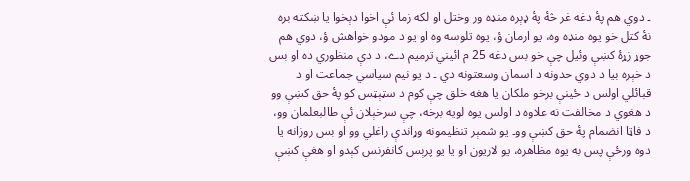۔ دوي هم پۀ دغه غر څۀ پۀ ډېره منډه ور وختل او لکه زما ئې اخوا دېخوا يا ښکته برہ نۀ کتل خو يوه منډه وه، يو ارمان ؤ، يوه تلوسه وه او يو د مودو خواهش ؤ، دوي هم جوړ زړۀ کښې وئيل چې خو بس دغه 25 م ائيني ترميم دے، د دې منظوري ده او بس د خېرہ بيا د دوي حدونه د اسمان وسعتونه دي ۔ د يو نيم سياسي جماعت او د قبائلي اولس د ځينې برخو ملکان يا هغه خلق چې کوم د سټېټس کو پۀ حق کښې وو د هغوي د مخالفت نه علاوه د اولس يوه لويه برخه، چې سرخېلان ئې طالبعلمان وو، د فاټا انضمام پۀ حق کښې وو۔ يو شمېر تنظيمونه وړاندې راغلي وو او بس روزانه يا دوه ورځې پس به يوہ مظاهره، يو لاريون او يا يو پرېس کانفرنس کېدو او هغې کښې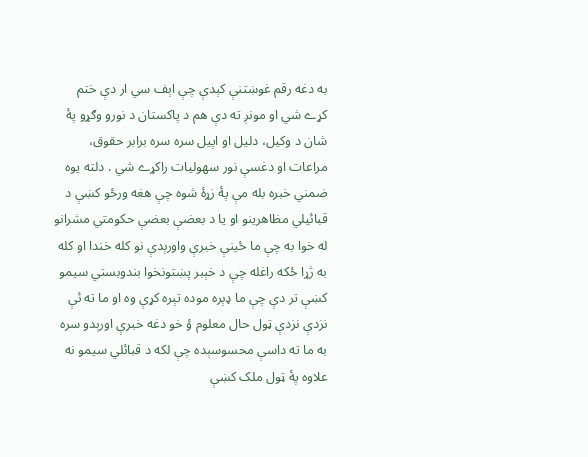به دغه رقم غوښتنې کېدې چې اېف سي ار دې ختم کړے شي او مونږ ته دې هم د پاکستان د نورو وګړو پۀ شان د وکيل، دليل او اپيل سره سره برابر حقوق، مراعات او دغسې نور سهوليات راکړے شي . دلته يوہ ضمني خبرہ بله مې پۀ زړۀ شوہ چې هغه ورځو کښې د قبائيلي مظاهرينو او يا د بعضې بعضې حکومتي مشرانو له خوا به چې ما ځينې خبرې واورېدې نو کله خندا او کله به ژړا ځکه راغله چې د خېبر پښتونخوا بندوبستي سيمو کښې تر دې چې ما ډېره موده تېرہ کړې وه او ما ته ئې نزدې نزدې ټول حال معلوم ؤ خو دغه خبرې اورېدو سرہ به ما ته داسې محسوسېده چې لکه د قبائلي سيمو نه علاوہ پۀ ټول ملک کښې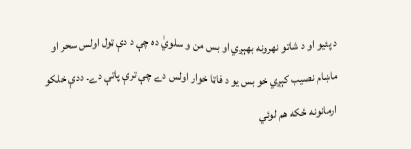د پئيو او د شاتو نهرونه بهېږي او بس من و سلويٰ دہ چې د دې ټول اولس سحر او ماښام نصيب کېږي خو بس يو د فاټا خوار اولس دے چې ترې پاتې دے۔ ددې خلکو ارمانونه ځکه هم لوئي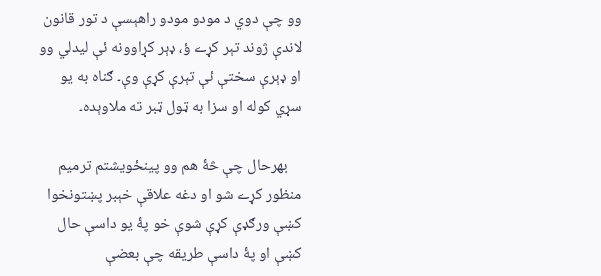وو چې دوي د مودو مودو راهېسې د تور قانون لاندې ژوند تېر کړے ؤ، ډېر کړاوونه ئې ليدلي وو او ډېرې سختې ئې تېرې کړې وې۔ ګناه به يو سړي کوله او سزا به ټول ټبر ته ملاوېده۔

    بهرحال چې څۀ هم وو پينځويشتم ترميم منظور کړے شو او دغه علاقې خېبر پښتونخوا کښې ورګډې کړې شوې خو پۀ يو داسې حال کښې او پۀ داسې طريقه چې بعضې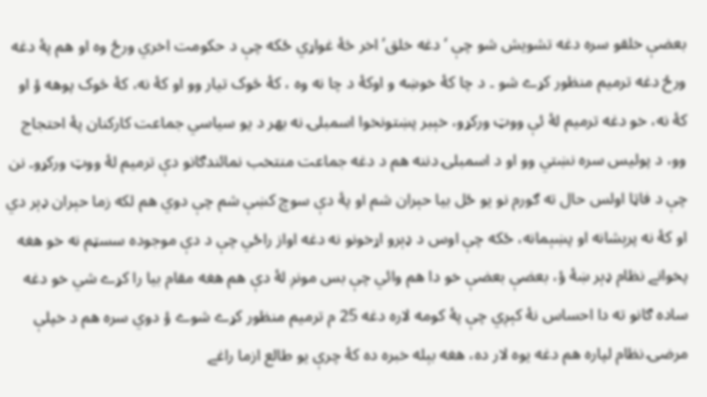بعضې خلقو سرہ دغه تشويش شو چې ‘دغه خلق’ اخر څۀ غواړي ځکه چې د حکومت اخري ورځ وه او هم پۀ دغه ورځ دغه ترميم منظور کړے شو ۔ د چا کۀ خوښه و اوکۀ د چا نه وہ ، کۀ څوک تيار وو او کۀ نه، کۀ څوک پوهه ؤ او کۀ نه، خو دغه ترميم لۀ ئې ووټ ورکړو، خېبر پښتونخوا اسمبلۍ نه بهر د يو سياسي جماعت کارکنان پۀ احتجاج وو، د پوليس سرہ نښتي وو او د اسمبلۍ دننه هم د دغه جماعت منتخب نمائندګانو دې ترميم لۀ ووټ ورکړو۔ نن چې د فاټا اولس حال ته ګورم نو يو ځل بيا حېران شم او پۀ دې سوچ کښې شم چې دوي هم لکه زما حېران ډېر دي او کۀ نه پرېشانه او پښېمانه، ځکه چې اوس د ډېرو اړخونو نه دغه اواز راځي چې د دې موجودہ سسټم نه خو هغه پخوانے نظام ډېر ښۀ ؤ، بعضې بعضې خو دا هم وائي چې بس مونږ لۀ دې هم هغه مقام بيا را کړے شي خو دغه ساده ګانو ته دا احساس نۀ کېږي چې پۀ کومه لارہ دغه 25 م ترميم منظور کړے شوے ؤ دوي سرہ هم د خپلې مرضۍ نظام لپارہ هم دغه يوہ لار دہ، هغه بېله خبرہ دہ کۀ چرې يو طالع ازما راغے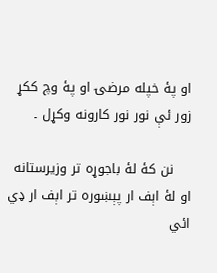او پۀ خپله مرضۍ او پۀ وچ ککړ زور ئې نور نور کارونه وکړل ۔

    نن کۀ لۀ باجوړہ تر وزيرستانه او لۀ اېف ار پېښورہ تر اېف ار ډي ائي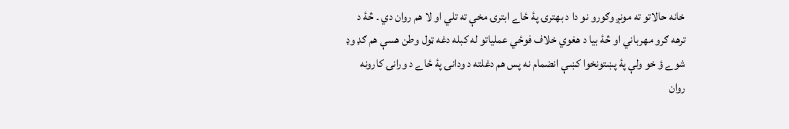خانه حالاتو ته مونږ وګورو نو دا د بهترۍ پۀ ځاے ابترۍ مخې ته تلي او لا هم روان دي ۔ څۀ د ترهه ګرو مهرباني او څۀ بيا د هغوي خلاف فوځي عملياتو له کبله دغه ټول وطن هسې هم ګډ وډ شوے ؤ خو ولې پۀ پښتونخوا کښې انضمام نه پس هم دغلته د ودانۍ پۀ ځاے د ورانۍ کارونه روان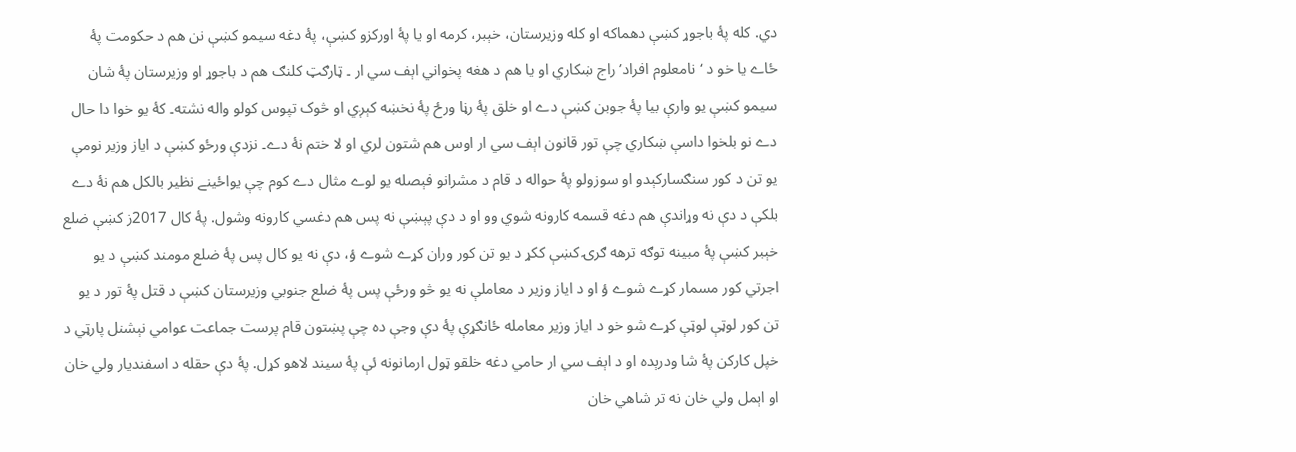دي. کله پۀ باجوړ کښې دهماکه او کله وزيرستان، خېبر، کرمه او يا پۀ اورکزو کښې، پۀ دغه سيمو کښې نن هم د حکومت پۀ ځاے يا خو د ‘نامعلوم افراد’ راج ښکاري او يا هم د هغه پخواني اېف سي ار ۔ ټارګټ کلنګ هم د باجوړ او وزيرستان پۀ شان سيمو کښې يو وارې بيا پۀ جوبن کښې دے او خلق پۀ رڼا ورځ پۀ نخښه کېږي او څوک تپوس کولو واله نشته۔ کۀ يو خوا دا حال دے نو بلخوا داسې ښکاري چې تور قانون اېف سي ار اوس هم شتون لري او لا ختم نۀ دے۔ نزدې ورځو کښې د اياز وزير نومې يو تن د کور سنګسارکېدو او سوزولو پۀ حواله د قام د مشرانو فېصله يو لوے مثال دے کوم چې يواځينے نظير بالکل هم نۀ دے بلکې د دې نه وړاندې هم دغه قسمه کارونه شوي وو او د دې پېښې نه پس هم دغسي کارونه وشول. پۀ کال 2017ز کښې ضلع خېبر کښې پۀ مبينه توګه ترهه ګرۍ کښې ککړ د يو تن کور وران کړے شوے ؤ، دې نه يو کال پس پۀ ضلع مومند کښې د يو اجرتي کور مسمار کړے شوے ؤ او د اياز وزير د معاملې نه يو څو ورځې پس پۀ ضلع جنوبي وزيرستان کښې د قتل پۀ تور د يو تن کور لوټې لوټې کړے شو خو د اياز وزير معامله ځانګړې پۀ دې وجې ده چې پښتون قام پرست جماعت عوامي نېشنل پارټي د خپل کارکن پۀ شا ودرېده او د اېف سي ار حامي دغه خلقو ټول ارمانونه ئې پۀ سيند لاھو کړل. پۀ دې حقله د اسفنديار ولي خان او اېمل ولي خان نه تر شاهي خان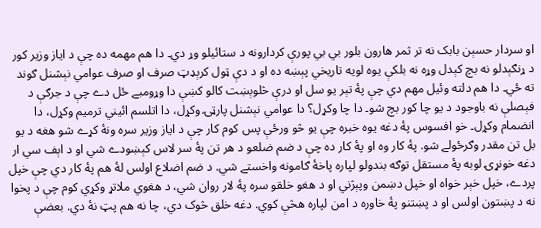او سردار حسېن بابک نه تر ثمر هارون بلور بي بي پورې کردارونه د ستائيلو وړ دي۔ دا هم مهمه ده چې د اياز وزير کور د ړنګېدلو نه بچ کېدل وړه نه بلکې يوه لويه تاريخي پېښه ده او د دې ټول کرېډټ صرف او صرف عوامي نېشنل ګوند ته ځي۔ دا هم دلته وئيل مهم دي چې پۀ تېر يو سل او درې څلوېښت کالو کښې دا وړومبے ځل دے چې د جرګې د فېصلې نه باوجود د يو چا کور بچ شو۔ دا چا وکړل؟ دا عوامي نېشنل پارټۍ وکړل، دا اتلسم ائيني ترميم وکړل، دا انضمام وکړل۔ خو افسوس پۀ دغه يوه خبره چې يو څو ورځې پس کوم کار چې د اياز وزير سرہ ونۀ کړے شو هغه د يو بل تن مقدر وګرځولے شو. پۀ کار وہ او پۀ کار دہ چې د ضم ضلعو د هر تن پۀ سر لاس کېښودے شي او د اېف سي ار دغه خونړۍ لوبه پۀ مستقل توګه بندولو لپارہ پاخۀ ګامونه واخستے شي. د ضم اضلاع اولس لۀ هم پۀ کار دي چې خپل پردے، خپل خېر خواه او خپل دښمن وپېژني او د هغو خلقو سرہ پۀ لار روان شي، د هغوي ملاتړ وکړي کوم چې د پخوا نه د پښتون اولس او د پښتنو پۀ خاورہ د امن لپارہ هڅې کوي. دغه خلق څوک دي، چا نه هم پټ نۀ دي. بعضې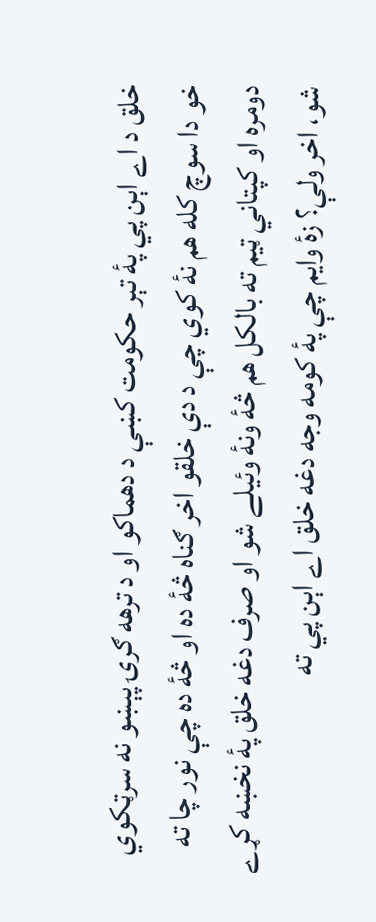خلق د اے اېن پي پۀ تېر حکومت کښې د دهماکو او د ترهه ګرۍ پېښو نه سرټکوي خو دا سوچ کله هم نۀ کوي چې د دې خلقو اخر ګناہ څۀ ده او څۀ ده چې نور چا ته دومرہ او کپتاني ټيم ته بالکل هم څۀ ونۀ وئيلے شو او صرف دغه خلق پۀ نخښه کړے شو، اخر ولې؟ زۀ وايم چې پۀ کومه وجه دغه خلق اے اېن پي ته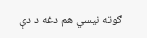ګوته نيسي هم دغه د دې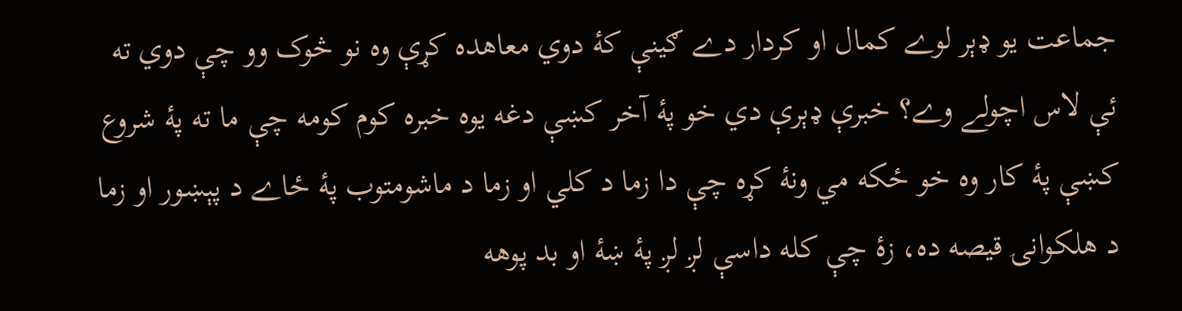جماعت يو ډېر لوے کمال او کردار دے ګينې کۀ دوي معاهده کړې وه نو څوک وو چې دوي ته ئې لاس اچولے وے؟ خبرې ډېرې دي خو پۀ آخر کښې دغه يوہ خبرہ کوم کومه چې ما ته پۀ شروع کښې پۀ کار وه خو ځکه مي ونۀ کړه چې دا زما د کلي او زما د ماشومتوب پۀ ځاے د پېښور او زما د هلکوانۍ قيصه ده، زۀ چې کله داسې لږ لږ پۀ ښۀ او بد پوهه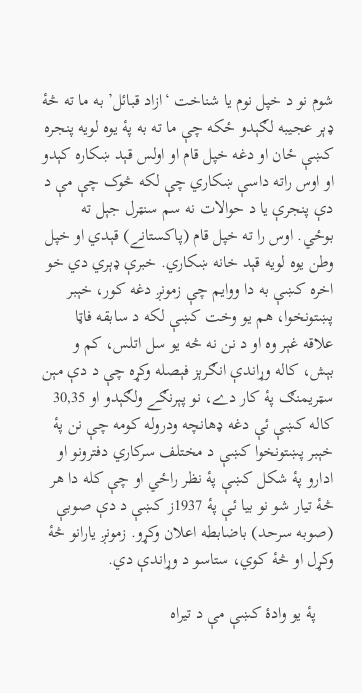شوم نو د خپل نوم يا شناخت ‘ازاد قبائل’ به ما ته څۀ ډېر عجيبه لګېدو ځکه چې ما ته به پۀ يوہ لويه پنجرہ کښې ځان او دغه خپل قام او اولس قېد ښکارہ کېدو او اوس راته داسې ښکاري چې لکه څوک چې مې د دې پنجرې يا د حوالات نه سم سنټرل جېل ته بوځي. اوس را ته خپل قام (پاکستانے) قېدي او خپل وطن يوه لويه قېد خانه ښکاري. خبرې ډېري دي خو اخرہ کښې به دا ووايم چې زمونږ دغه کور، خېبر پښتونخوا، هم يو وخت کښې لکه د سابقه فاټا علاقه غېر وه او د نن نه څه يو سل اتلس، کم و بېش، کاله وړاندې انګرېز فېصله وکړه چې د دې مېن سټريمنګ پۀ کار دے، نو پېرنګے ولګېدو او 30,35 کاله کښې ئې دغه ډهانچه ودروله کومه چې نن پۀ خېبر پښتونخوا کښې د مختلف سرکاري دفترونو او ادارو پۀ شکل کښې پۀ نظر راځي او چې کله دا ھر څۀ تيار شو نو بيا ئې پۀ 1937ز کښې د دې صوبې (صوبه سرحد) باضابطه اعلان وکړو. زمونږ يارانو څۀ وکړل او څۀ کوي، ستاسو د وړاندې دي.

    پۀ يو وادۀ کښې مې د تيراه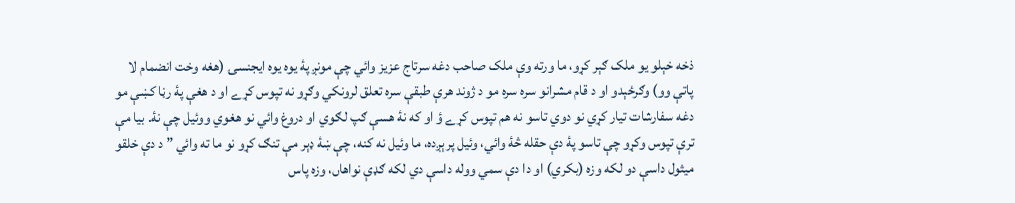ذخه خېلو يو ملک ګېر کړو، ما ورته وې ملک صاحب دغه سرتاج عزيز وائي چې مونږ پۀ يوه يوه ايجنسۍ (هغه وخت انضمام لا پاتې وو) وګرځېدو او د قام مشرانو سره سره مو د ژوند هرې طبقې سره تعلق لرونکي وګړو نه تپوس کړے او د هغې پۀ رڼا کښې مو دغه سفارشات تيار کړي نو دوي تاسو نه هم تپوس کړے ؤ او که نۀ ھسې ګپ لګوي او دروغ وائي نو هغوي ووئيل چې نۀ. بيا مې ترې تپوس وکړو چې تاسو پۀ دې حقله څۀ وائي، وئيل پرېږده، ما وئيل نه کنه، چې ښۀ ډېر مې تنګ کړو نو ما ته وائي ” د دې خلقو ميثول داسې دو لکه وزہ (بکري) او دا دې سمي ووله داسې دي لکه ګډې نواهاں، وزہ پاس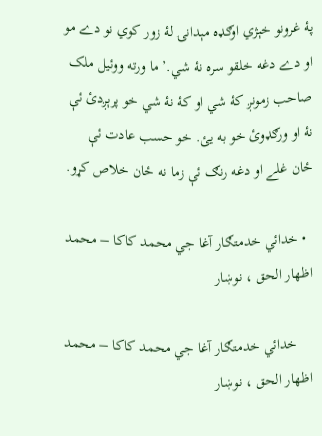پۀ غرونو خېژي اوګډه مېدانۍ لۀ زور کوي نو دے مو او دے دغه خلقو سره نۀ شي.’ما ورته ووئيل ملک صاحب زمونږ کۀ شي او کۀ نۀ شي خو پرېږدئ ئې نۀ او ورګډوئ خو به يئ. خو حسب عادت ئې ځان غلے او دغه رنګ ئې زما نه ځان خلاص کړو.

  • خدائي خدمتګار آغا جي محمد کاکا – محمد اظهار الحق ، نوښار

    خدائي خدمتګار آغا جي محمد کاکا – محمد اظهار الحق ، نوښار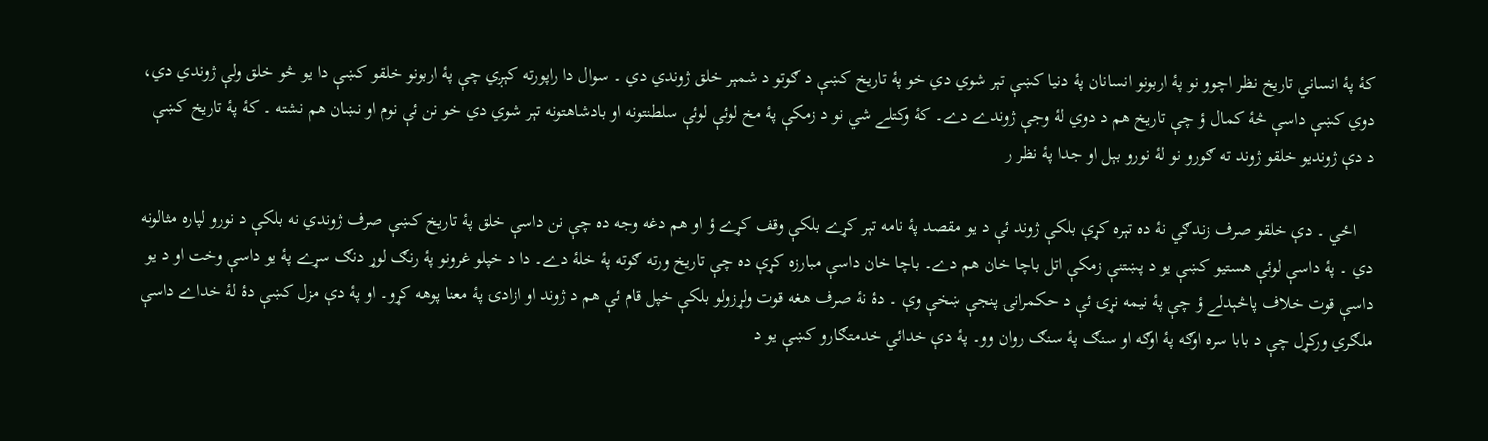کۀ پۀ انساني تاريخ نظر اچوو نو پۀ اربونو انسانان پۀ دنيا کښې تېر شوي دي خو پۀ تاريخ کښې د ګوتو د شمېر خلق ژوندي دي ۔ سوال دا راپورته کېږي چې پۀ اربونو خلقو کښې دا يو څو خلق ولې ژوندي دي، دوي کښې داسې څۀ کمال ؤ چې تاريخ هم د دوي لۀ وجې ژوندے دے۔ کۀ وکتلے شي نو د زمکې پۀ مخ لوئې لوئې سلطنتونه او بادشاهتونه تېر شوي دي خو نن ئې نوم او نښان هم نشته ۔ کۀ پۀ تاريخ کښې د دې ژونديو خلقو ژوند ته ګورو نو لۀ نورو بېل او جدا پۀ نظر ر

    اځي ۔ دې خلقو صرف زندګي نۀ ده تېره کړې بلکې ژوند ئې د يو مقصد پۀ نامه تېر کړے بلکې وقف کړے ؤ او هم دغه وجه ده چې نن داسې خلق پۀ تاريخ کښې صرف ژوندي نه بلکې د نورو لپاره مثالونه دي ۔ پۀ داسې لوئې هستيو کښې يو د پښتنې زمکې اتل باچا خان هم دے۔ باچا خان داسې مبارزه کړې ده چې تاريخ ورته ګوته پۀ خلۀ دے۔ دا د خپلو غرونو پۀ رنګ لوړ دنګ سړے پۀ يو داسې وخت او د يو داسې قوت خلاف پاڅېدلے ؤ چې پۀ نيمه نړۍ ئې د حکمرانۍ پنجې ښخې وې ۔ دۀ نۀ صرف هغه قوت ولړزولو بلکې خپل قام ئې هم د ژوند او ازادۍ پۀ معنا پوهه کړو۔ او پۀ دې مزل کښې دۀ لۀ خداے داسې ملګري ورکړل چې د بابا سره اوګه پۀ اوګه او سنګ پۀ سنګ روان وو۔ پۀ دې خدائي خدمتګارو کښې يو د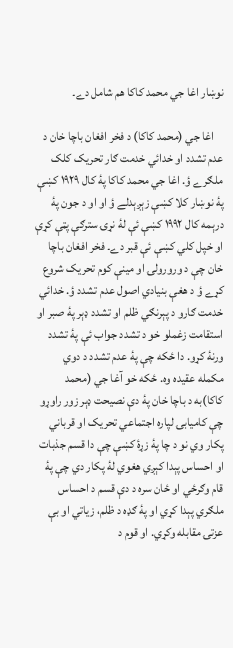نوښار اغا جي محمد کاکا هم شامل دے۔

    اغا جي (محمد کاکا) د فخر افغان باچا خان د عدم تشدد او خدائي خدمت ګار تحريک کلک ملګرے ؤ. اغا جي محمد کاکا پۀ کال ۱۹۲۹ کښې پۀ نوښار کلا کښې زېږېدلے ؤ او او د جون پۀ درېمه کال ۱۹۹۲ کښې ئې لۀ نړۍ سترګې پټې کړې او خپل کلي کښې ئې قبر دے۔ فخر افغان باچا خان چې د ورورولۍ او مينې کوم تحريک شروع کړے ؤ د هغې بنيادي اصول عدم تشدد ؤ. خدائي خدمت ګارو د پېرنګي ظلم او تشدد ډېر پۀ صبر او استقامت زغملو خو د تشدد جواب ئې پۀ تشدد ورنۀ کړو. دا ځکه چې پۀ عدم تشدد د دوي مکمله عقيدہ وه. ځکه خو آغا جي (محمد کاکا)به د باچا خان پۀ دې نصيحت ډېر زور راوړو چې کاميابۍ لپارہ اجتماعي تحريک او قرباني پکار وي نو د چا پۀ زړۀ کښې چې دا قسم جذبات او احساس پېدا کېږي هغوي لۀ پکار دي چې پۀ قام وګرځي او ځان سرہ د دې قسم د احساس ملګري پېدا کړي او پۀ ګډه د ظلم، زياتي او بې عزتۍ مقابله وکړي. او قوم د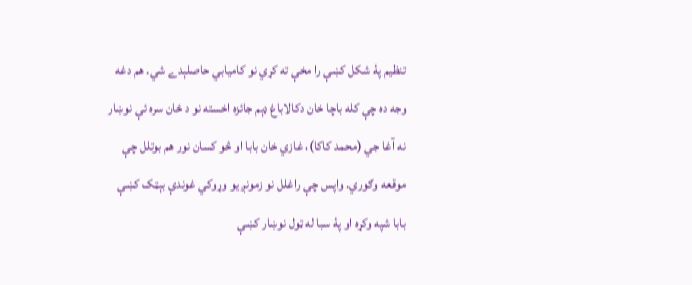تنظيم پۀ شکل کښې را مخې ته کړي نو کاميابي حاصلېدے شي. ھم دغه وجه ده چې کله باچا خان دکالاباغ ډېم جائزہ اخسته نو د ځان سره ئې نوښار نه آغا جي (محمد کاکا)، غازي خان بابا او څو کسان نور ھم بوتلل چې موقعه وګوري. واپس چې راغلل نو زمونږ يو وړوکي غوندې بېټک کښې بابا شپه وکړه او پۀ سبا له ټول نوښار کښې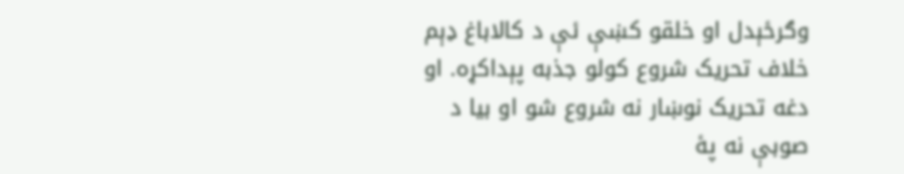وګرځېدل او خلقو کښې ئې د کالاباغ ډېم خلاف تحريک شروع کولو جذبه پېداکړه. او دغه تحريک نوښار نه شروع شو او بيا د صوبې نه پۀ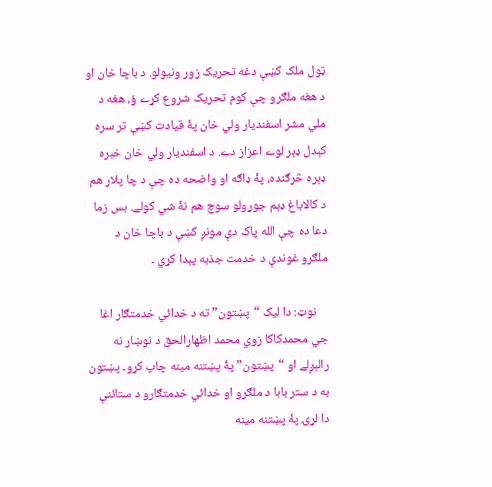ټول ملک کښې دغه تحريک زور ونيولو. د باچا خان او د هغه ملګرو چې کوم تحريک شروع کړے ؤ، هغه د ملي مشر اسفنديار ولي خان پۀ قيادت کښې تر سرہ کېدل ډېر لوے اعزاز دے. د اسفنديار ولي خان خبرہ ډېره څرګنده، پۀ ډاګه او واضحه ده چې د چا پلار هم د کالاباغ ډېم جوړولو سوچ هم نۀ شي کولے. بس زما دعا دہ چې الله پاک دې مونږ کښې د باچا خان د ملګرو غوندې د خدمت جذبه پېدا کړي ۔

    نوټ: دا ليک “پښتون” ته د خدائي خدمتګار اغا جي محمدکاکا زوي محمد اظهارالحق د نوښار نه رالېږلے او “پښتون” پۀ پښتنه مينه چاپ کړو۔ پښتون به د ستر بابا د ملګرو او خدائي خدمتګارو د ستائنې دا لړۍ پۀ پښتنه مينه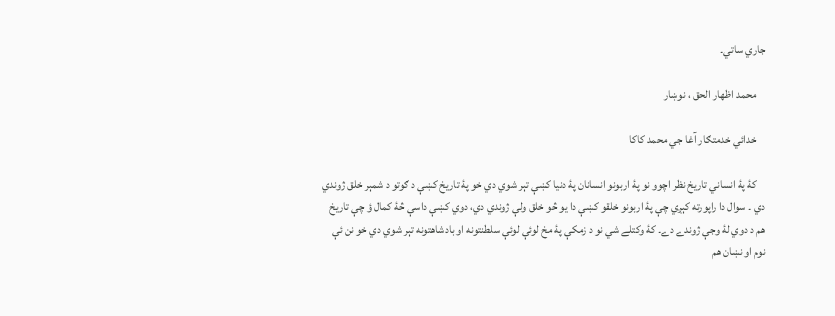جاري ساتي۔

    محمد اظهار الحق ، نوښار

    خدائي خدمتګار آغا جي محمد کاکا

    کۀ پۀ انساني تاريخ نظر اچوو نو پۀ اربونو انسانان پۀ دنيا کښې تېر شوي دي خو پۀ تاريخ کښې د ګوتو د شمېر خلق ژوندي دي ۔ سوال دا راپورته کېږي چې پۀ اربونو خلقو کښې دا يو څو خلق ولې ژوندي دي، دوي کښې داسې څۀ کمال ؤ چې تاريخ هم د دوي لۀ وجې ژوندے دے۔ کۀ وکتلے شي نو د زمکې پۀ مخ لوئې لوئې سلطنتونه او بادشاهتونه تېر شوي دي خو نن ئې نوم او نښان هم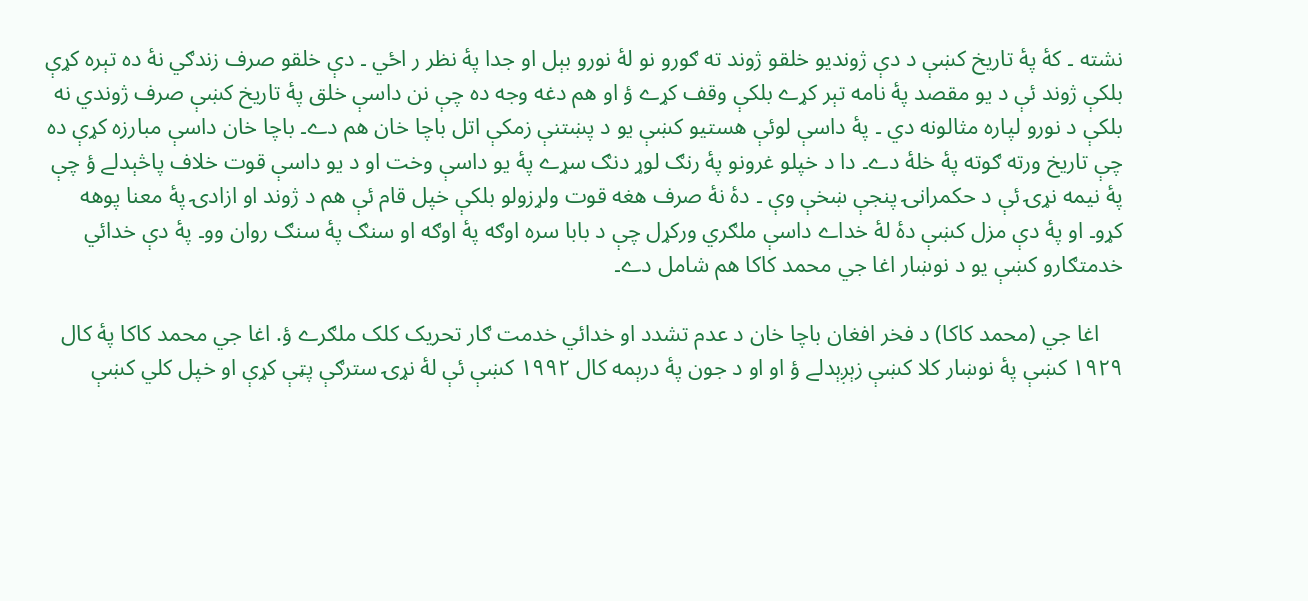نشته ۔ کۀ پۀ تاريخ کښې د دې ژونديو خلقو ژوند ته ګورو نو لۀ نورو بېل او جدا پۀ نظر ر اځي ۔ دې خلقو صرف زندګي نۀ ده تېره کړې بلکې ژوند ئې د يو مقصد پۀ نامه تېر کړے بلکې وقف کړے ؤ او هم دغه وجه ده چې نن داسې خلق پۀ تاريخ کښې صرف ژوندي نه بلکې د نورو لپاره مثالونه دي ۔ پۀ داسې لوئې هستيو کښې يو د پښتنې زمکې اتل باچا خان هم دے۔ باچا خان داسې مبارزه کړې ده چې تاريخ ورته ګوته پۀ خلۀ دے۔ دا د خپلو غرونو پۀ رنګ لوړ دنګ سړے پۀ يو داسې وخت او د يو داسې قوت خلاف پاڅېدلے ؤ چې پۀ نيمه نړۍ ئې د حکمرانۍ پنجې ښخې وې ۔ دۀ نۀ صرف هغه قوت ولړزولو بلکې خپل قام ئې هم د ژوند او ازادۍ پۀ معنا پوهه کړو۔ او پۀ دې مزل کښې دۀ لۀ خداے داسې ملګري ورکړل چې د بابا سره اوګه پۀ اوګه او سنګ پۀ سنګ روان وو۔ پۀ دې خدائي خدمتګارو کښې يو د نوښار اغا جي محمد کاکا هم شامل دے۔

    اغا جي (محمد کاکا) د فخر افغان باچا خان د عدم تشدد او خدائي خدمت ګار تحريک کلک ملګرے ؤ. اغا جي محمد کاکا پۀ کال ۱۹۲۹ کښې پۀ نوښار کلا کښې زېږېدلے ؤ او او د جون پۀ درېمه کال ۱۹۹۲ کښې ئې لۀ نړۍ سترګې پټې کړې او خپل کلي کښې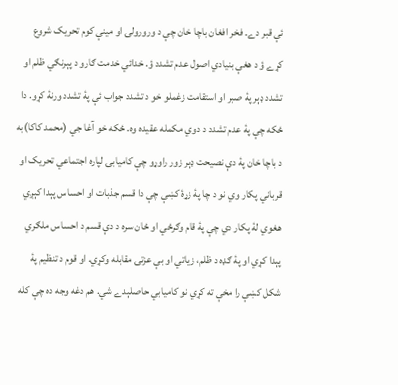ئې قبر دے۔ فخر افغان باچا خان چې د ورورولۍ او مينې کوم تحريک شروع کړے ؤ د هغې بنيادي اصول عدم تشدد ؤ. خدائي خدمت ګارو د پېرنګي ظلم او تشدد ډېر پۀ صبر او استقامت زغملو خو د تشدد جواب ئې پۀ تشدد ورنۀ کړو. دا ځکه چې پۀ عدم تشدد د دوي مکمله عقيدہ وه. ځکه خو آغا جي (محمد کاکا)به د باچا خان پۀ دې نصيحت ډېر زور راوړو چې کاميابۍ لپارہ اجتماعي تحريک او قرباني پکار وي نو د چا پۀ زړۀ کښې چې دا قسم جذبات او احساس پېدا کېږي هغوي لۀ پکار دي چې پۀ قام وګرځي او ځان سرہ د دې قسم د احساس ملګري پېدا کړي او پۀ ګډه د ظلم، زياتي او بې عزتۍ مقابله وکړي. او قوم د تنظيم پۀ شکل کښې را مخې ته کړي نو کاميابي حاصلېدے شي. ھم دغه وجه ده چې کله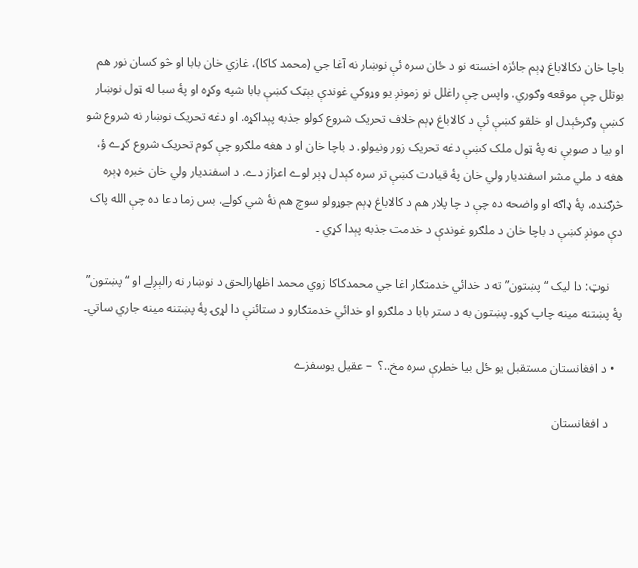باچا خان دکالاباغ ډېم جائزہ اخسته نو د ځان سره ئې نوښار نه آغا جي (محمد کاکا)، غازي خان بابا او څو کسان نور ھم بوتلل چې موقعه وګوري. واپس چې راغلل نو زمونږ يو وړوکي غوندې بېټک کښې بابا شپه وکړه او پۀ سبا له ټول نوښار کښې وګرځېدل او خلقو کښې ئې د کالاباغ ډېم خلاف تحريک شروع کولو جذبه پېداکړه. او دغه تحريک نوښار نه شروع شو او بيا د صوبې نه پۀ ټول ملک کښې دغه تحريک زور ونيولو. د باچا خان او د هغه ملګرو چې کوم تحريک شروع کړے ؤ، هغه د ملي مشر اسفنديار ولي خان پۀ قيادت کښې تر سرہ کېدل ډېر لوے اعزاز دے. د اسفنديار ولي خان خبرہ ډېره څرګنده، پۀ ډاګه او واضحه ده چې د چا پلار هم د کالاباغ ډېم جوړولو سوچ هم نۀ شي کولے. بس زما دعا دہ چې الله پاک دې مونږ کښې د باچا خان د ملګرو غوندې د خدمت جذبه پېدا کړي ۔

    نوټ: دا ليک “پښتون” ته د خدائي خدمتګار اغا جي محمدکاکا زوي محمد اظهارالحق د نوښار نه رالېږلے او “پښتون” پۀ پښتنه مينه چاپ کړو۔ پښتون به د ستر بابا د ملګرو او خدائي خدمتګارو د ستائنې دا لړۍ پۀ پښتنه مينه جاري ساتي۔

  • د افغانستان مستقبل يو ځل بيا خطرې سره مخ..؟  – عقيل يوسفزے

    د افغانستان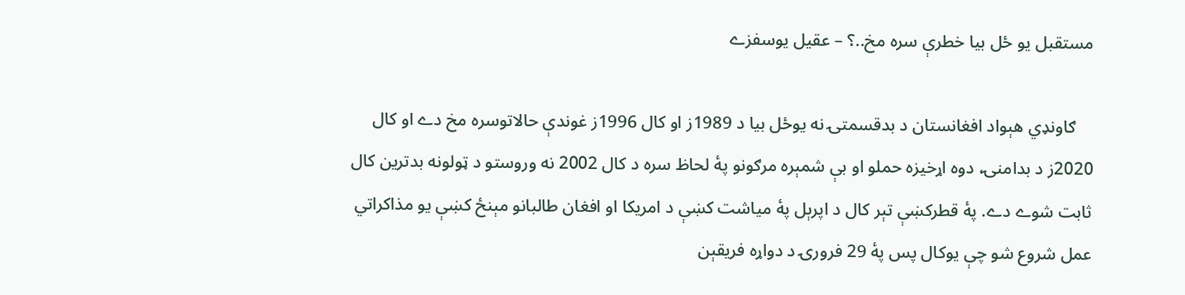مستقبل يو ځل بيا خطرې سره مخ..؟ – عقيل يوسفزے

    ګاونډي هېواد افغانستان د بدقسمتۍ نه يوځل بيا د 1989ز او کال 1996ز غوندې حالاتوسره مخ دے او کال 2020ز د بدامنۍ، دوه اړخيزه حملو او بې شمېره مرګونو پۀ لحاظ سره د کال 2002 نه وروستو د ټولونه بدترين کال ثابت شوے دے. پۀ قطرکښې تېر کال د اپرېل پۀ مياشت کښې د امريکا او افغان طالبانو مېنځ کښې يو مذاکراتي عمل شروع شو چې يوکال پس پۀ 29 فرورۍ د دواړه فريقېن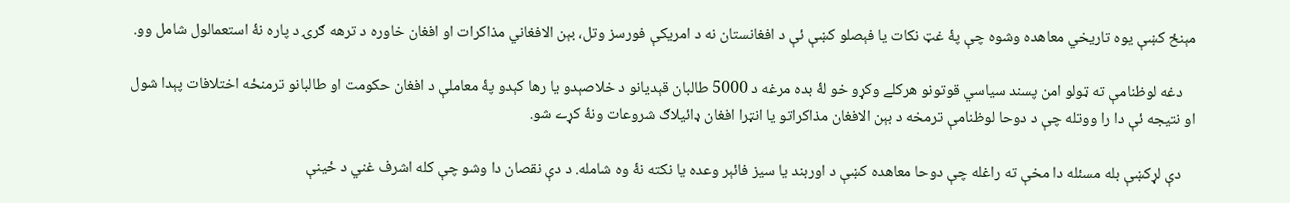مېنځ کښې يوه تاريخي معاهده وشوه چې پۀ غټ نکات يا فېصلو کښې ئې د افغانستان نه د امريکې فورسز وتل، بېن الافغاني مذاکرات او افغان خاوره د ترهه ګرۍ د پاره نۀ استعمالول شامل وو.

    دغه لوظنامې ته ټولو امن پسند سياسي قوتونو هرکلے وکړو خو لۀ بده مرغه د 5000 طالبان قېديانو د خلاصېدو يا رها کېدو پۀ معاملې د افغان حکومت او طالبانو ترمنځه اختلافات پېدا شول او نتيجه ئې دا را ووتله چې د دوحا لوظنامې ترمخه د بېن الافغان مذاکراتو يا انټرا افغان ډائيلاګ شروعات ونۀ کړے شو.

    دې لړکښې بله مسئله دا مخې ته راغله چې دوحا معاهده کښې د اوربند يا سيز فائېر وعده يا نکته نۀ وه شامله. د دې نقصان دا وشو چې کله اشرف غني د ځينې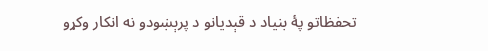تحفظاتو پۀ بنياد د قېديانو د پرېښودو نه انکار وکړو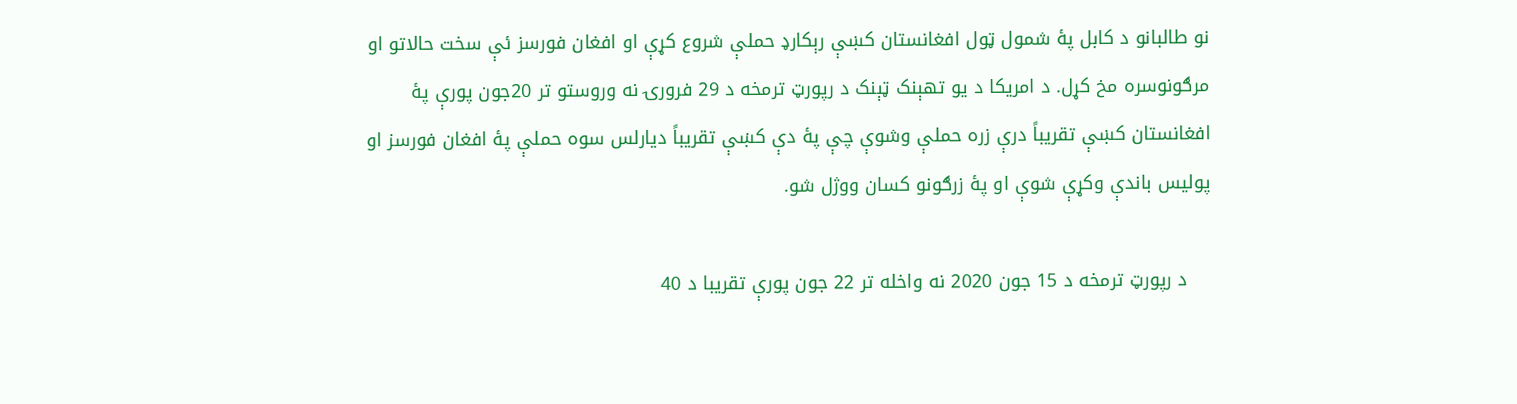نو طالبانو د کابل پۀ شمول ټول افغانستان کښې رېکارډ حملې شروع کړې او افغان فورسز ئې سخت حالاتو او مرګونوسره مخ کړل. د امريکا د يو تهېنک ټېنک د رپورټ ترمخه د 29 فرورۍ نه وروستو تر 20جون پورې پۀ افغانستان کښې تقريباً درې زره حملې وشوې چې پۀ دې کښې تقريباً ديارلس سوه حملې پۀ افغان فورسز او پوليس باندې وکړې شوې او پۀ زرګونو کسان ووژل شو.

    د رپورټ ترمخه د 15 جون 2020 نه واخله تر 22 جون پورې تقريبا د 40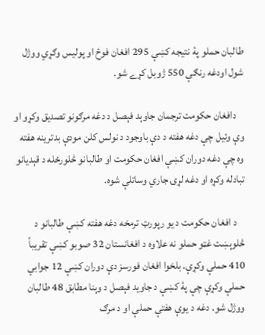طالبان حملو پۀ نتيجه کښې 295 افغان فوځ او پوليس وګړي ووژل شول اودغه رنګې 550 ژوبل کړے شو.

    دافغان حکومت ترجمان جاوېد فېصل د دغه مرګونو تصديق وکړو او وې وئيل چې دغه هفته د دې باوجود د نولس کلن مودې بدترينه هفته وه چې دغه دوران کښې افغان حکومت او طالبانو څلورځله د قېديانو تبادله وکړه او دغه لړۍ جاري وساتلې شوه.

    د افغان حکومت د يو رپورټ ترمخه دغه هفته کښې طالبانو د څلوېښت غټو حملو نه علاوه د افغانستان 32 صوبو کښې تقريباً 410 حملې وکړې. بلخوا افغان فورسز دې دوران کښې 12 جوابي حملې وکړې چې پۀ کښې د جاويد فېصل د وېنا مطابق 48 طالبان ووژل شو. دغه د يوې هفتې حملې او د مرګ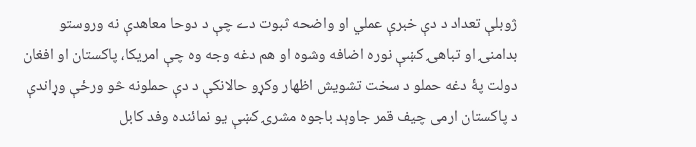ژوبلې تعداد د دې خبرې عملي او واضحه ثبوت دے چې د دوحا معاهدې نه وروستو بدامنۍ او تباهۍ کښې نوره اضافه وشوه او هم دغه وجه وه چې امريکا، پاکستان او افغان دولت پۀ دغه حملو د سخت تشويش اظهار وکړو حالانکې د دې حملونه څو ورځې وړاندې د پاکستان ارمى چيف قمر جاوېد باجوه مشرۍ کښې يو نمائنده وفد کابل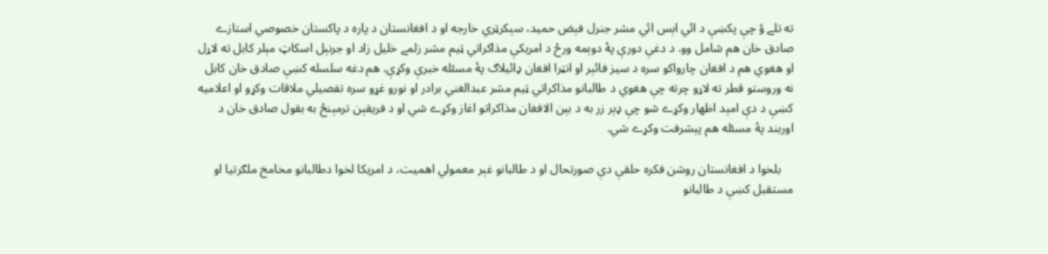ته تلے ؤ چې پکښې د ائي اېس ائي مشر جنرل فېض حميد، سېکرټري خارجه او د افغانستان د پاره د پاکستان خصوصي استازے صادق خان هم شامل وو. د دغې دورې پۀ دوېمه ورځ د امريکې مذاکراتي ټيم مشر زلمے خليل زاد او جرنېل اسکاټ مېلر کابل ته لاړل او هغوي هم د افغان چارواکو سره د سيز فائېر او انټرا افغان ډائيلاګ پۀ مسئله خبرې وکړې. هم دغه سلسله کښې صادق خان کابل نه وروستو قطر ته لاړو چرته چې هغوي د طالبانو مذاکراتي ټيم مشر عبدالغني برادر او نورو غړو سره تفصيلي ملاقات وکړو او اعلاميه کښې د دې امېد اظهار وکړے شو چې ډېر زر به د بېن الافغان مذاکراتو اغاز وکړے شي او د فريقېن ترمېنځ به بقول صادق خان د اوربند پۀ مسئله هم پېشرفت وکړے شي.

    بلخوا د افغانستان روشن فکره حلقې دې صورتحال او د طالبانو غېر معمولي اهميت، د امريکا لخوا دطالبانو مخامخ ملګرتيا او مستقبل کښې د طالبانو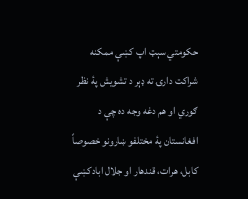حکومتي سېټ اپ کښې ممکنه شراکت دارۍ ته ډېر د تشويش پۀ نظر ګوري او هم دغه وجه ده چې د افغانستان پۀ مختلفو ښارونو خصوصاً کابل، هرات، قندهار او جلال ابادکښې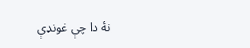نۀ دا چې غونډې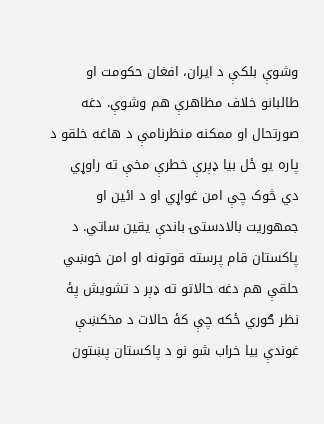وشوې بلکې د ايران، افغان حکومت او طالبانو خلاف مظاهرې هم وشوې. دغه صورتحال او ممکنه منظرنامې د هاغه خلقو د پاره يو ځل بيا ډېرې خطرې مخې ته راوړي دي څوک چې امن غواړي او د ائين او جمهوريت بالادستۍ باندې يقين ساتي. د پاکستان قام پرسته قوتونه او امن خوښي حلقې هم دغه حالاتو ته ډېر د تشويش پۀ نظر ګوري ځکه چې کۀ حالات د مخکښې غوندې بيا خراب شو نو د پاکستان پښتون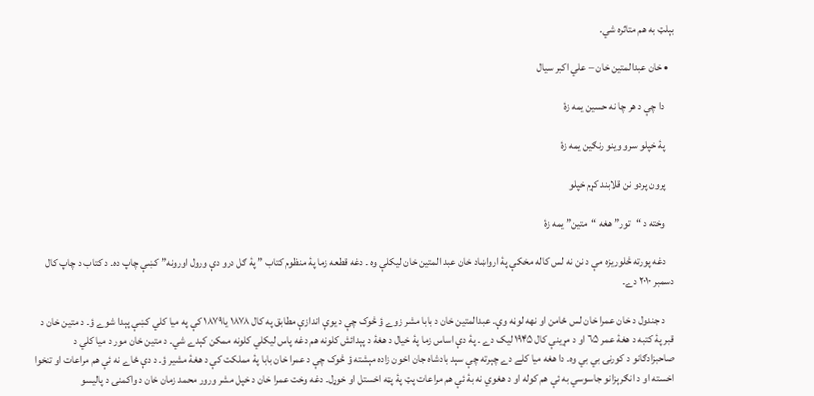بېلټ به هم متاثره شي.

  • خان عبدالمتين خان – علي اکبر سيال

    دا چې د هر چا نه حسين يمه زۀ

    پۀ خپلو سرو وينو رنګين يمه زۀ

    پرون پردو نن قلابند کړم خپلو

    وخته د “تور” هغه “متين” يمه زۀ

    دغه پورته څلوريزه مې د نن نه لس کاله مخکې پۀ ارواښاد خان عبد المتين خان ليکلې وه ۔ دغه قطعه زما پۀ منظوم کتاب ” پۀ ګل درو دې ورول اورونه” کښې چاپ ده۔ د کتاب د چاپ کال دسمبر ۲۰۱۰ دے۔

    د جندول د خان عمرا خان لس ځامن او نهه لوڼه وې۔ عبدالمتين خان د بابا مشر زوے ؤ څوک چې د يوې اندازې مطابق په کال ۱۸۷۸ يا۱۸۷۹ کې په ميا کلي کښې پېدا شوے ؤ۔ د متين خان د قبر پۀ کتبه د هغۀ عمر ٦۵ او د مړينې کال ۱۹۴۵ ليک دے ۔ پۀ دې اساس زما پۀ خيال د هغۀ د پېدائش کلونه هم دغه پاس ليکلي کلونه ممکن کېدے شي۔ د متين خان مور د ميا کلي د صاحبزادګانو د کورنۍ بي بي وه۔ دا هغه ميا کلے دے چېرته چې سېد بادشاه جان اخون زاده مېشته ؤ څوک چې د عمرا خان بابا پۀ مملکت کې د هغۀ مشير ؤ۔ د دې ځاے نه ئې هم مراعات او تنخوا اخسته او د انګرېزانو جاسوسي به ئې هم کوله او د هغوي نه بۀ ئې هم مراعات پټ پۀ پټه اخستل او خوړل۔ دغه وخت عمرا خان د خپل مشر ورور محمد زمان خان د واکمنۍ د پاليسو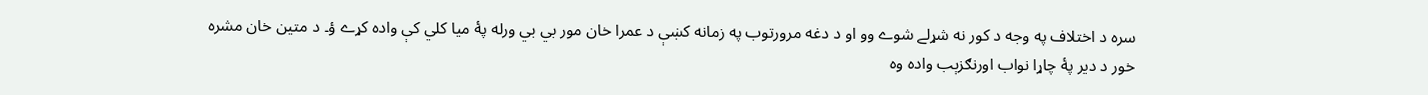سره د اختلاف په وجه د کور نه شړلے شوے وو او د دغه مرورتوب په زمانه کښې د عمرا خان مور بي بي ورله پۀ ميا کلي کې واده کړے ؤ۔ د متين خان مشره خور د دير پۀ چاړا نواب اورنګزېب واده وه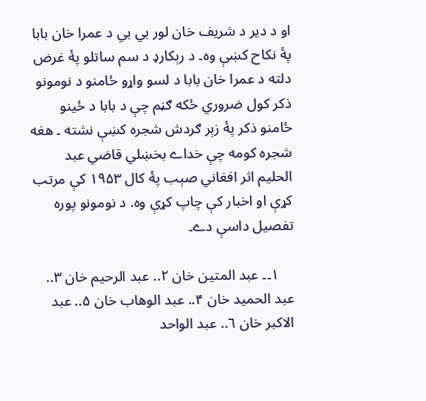او د دير د شريف خان لور بي بي د عمرا خان بابا پۀ نکاح کښې وه۔ د رېکارډ د سم ساتلو پۀ غرض دلته د عمرا خان بابا د لسو واړو ځامنو د نومونو ذکر کول ضروري ځکه ګڼم چې د بابا د ځينو ځامنو ذکر پۀ زېر ګردش شجره کښې نشته ۔ هغه شجره کومه چې خداے بخښلي قاضي عبد الحليم اثر افغاني صېب پۀ کال ۱۹۵۳ کې مرتب کړې او اخبار کې چاپ کړې وه. د نومونو پوره تفصيل داسې دے۔

    ۱۔۔ عبد المتين خان ۲.. عبد الرحيم خان ۳.. عبد الحميد خان ۴.. عبد الوهاب خان ۵.. عبد الاکبر خان ٦.. عبد الواحد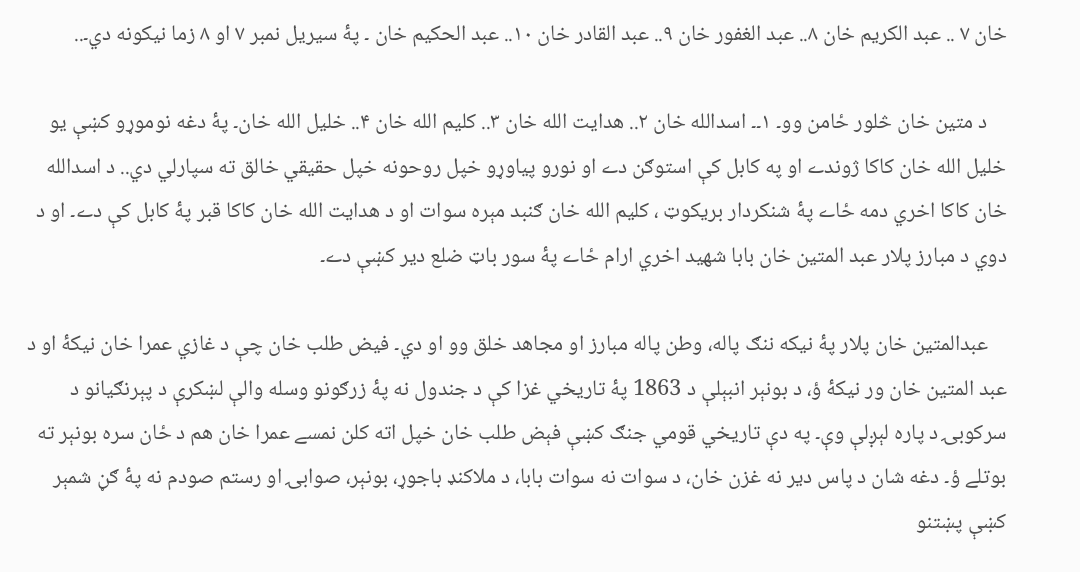خان ۷ .. عبد الکريم خان ۸.. عبد الغفور خان ۹.. عبد القادر خان ۱۰.. عبد الحکيم خان ۔ پۀ سيريل نمبر ۷ او ۸ زما نيکونه دي۔..

    د متين خان څلور ځامن وو۔ ۱۔۔ اسدالله خان ۲.. هدايت الله خان ۳.. کليم الله خان ۴.. خليل الله خان۔ پۀ دغه نوموړو کښې يو خليل الله خان کاکا ژوندے او په کابل کې استوګن دے او نورو پياوړو خپل روحونه خپل حقيقي خالق ته سپارلي دي.. د اسدالله خان کاکا اخري دمه ځاے پۀ شنکردار بريکوټ ، کليم الله خان ګنبد مېره سوات او د هدايت الله خان کاکا قبر پۀ کابل کې دے۔ او د دوي د مبارز پلار عبد المتين خان بابا شهيد اخري ارام ځاے پۀ سور باټ ضلع دير کښې دے۔

    عبدالمتين خان پلار پۀ نيکه ننګ پاله، وطن پاله مبارز او مجاهد خلق وو او دي۔ فيض طلب خان چې د غازي عمرا خان نيکۀ او د عبد المتين خان ور نيکۀ ؤ، د بونېر انبېلې د 1863 پۀ تاريخي غزا کې د جندول نه پۀ زرګونو وسله والې لښکرې د پېرنګيانو د سرکوبۍ د پاره لېږلې وې۔ په دې تاريخي قومي جنګ کښې فېض طلب خان خپل اته کلن نمسے عمرا خان هم د ځان سره بونېر ته بوتلے ؤ۔ دغه شان د پاس دير نه غزن خان، د سوات نه سوات بابا، د ملاکنډ باجوړ، بونېر، صوابۍ او رستم صودم نه پۀ ګڼ شمېر کښې پښتنو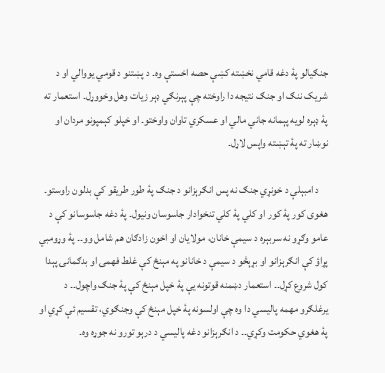جنګيالو پۀ دغه قامي نخښته کښې حصه اخستې وه۔ د پښتنو د قومي يووالي او د شريک ننګ او جنګ نتيجه دا راوخته چې پېرنګي ډېر زيات وهل وخووړل۔ استعمار ته پۀ ډېره لويه پېمانه جاني مالي او عسکري تاوان واوختو۔ او خپلو کېمپونو مردان او نوښار ته پۀ تېښته واپس لاړل۔

    د امبېلې د خونړي جنګ نه پس انګرېزانو د جنګ پۀ طور طريقو کې بدلون راوستو۔ هغوی کور پۀ کور او کلي پۀ کلي تنخوادار جاسوسان ونيول۔ پۀ دغه جاسوسانو کې د عامو وګړو نه سربېره د سيمې خانان، مولايان او اخون زادګان هم شامل وو۔۔ پۀ وړومبي پړاؤ کې انګرېزانو او بړېڅو د سيمې د خانانو په مېنځ کې غلط فهمۍ او بدګمانۍ پېدا کول شروع کړل۔۔ استعمار دښمنه قوتونه يې پۀ خپل مېنځ کې پۀ جنګ واچول۔۔ د يرغلګرو مهمه پاليسي دا وه چې اولسونه پۀ خپل مېنځ کې وجنګوي، تقسيم ئې کړي او پۀ هغوي حکومت وکړي۔۔ د انګرېزانو دغه پاليسي د درېو تورو نه جوړه وه۔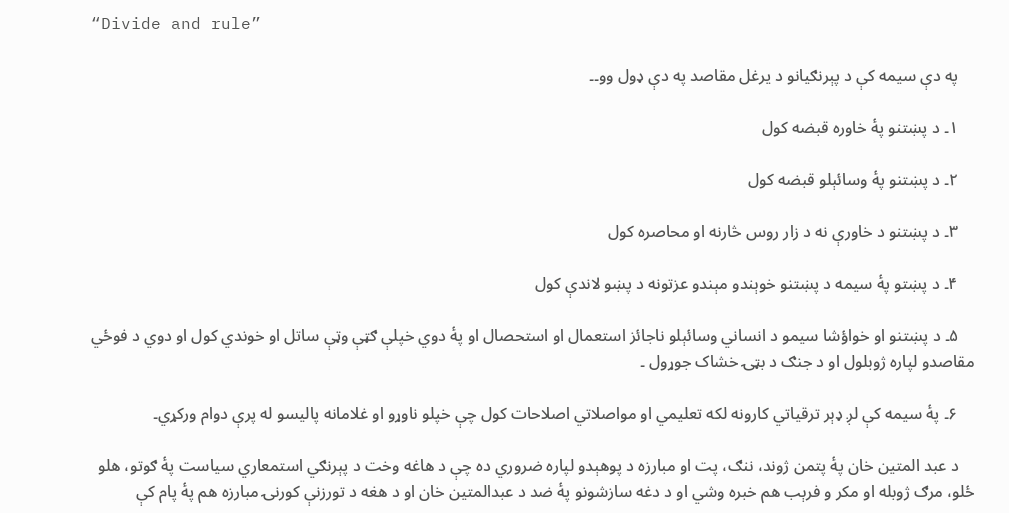“Divide and rule”

    په دې سيمه کې د پېرنګيانو د يرغل مقاصد په دې ډول وو۔۔

    ۱۔ د پښتنو پۀ خاوره قبضه کول

    ۲۔ د پښتنو پۀ وسائېلو قبضه کول

    ۳۔ د پښتنو د خاورې نه د زار روس څارنه او محاصره کول

    ۴۔ د پښتو پۀ سيمه د پښتنو خوېندو مېندو عزتونه د پښو لاندې کول

    ۵۔ د پښتنو او خواؤشا سيمو د انساني وسائېلو ناجائز استعمال او استحصال او پۀ دوي خپلې ګټې وټې ساتل او خوندي کول او دوي د فوځي مقاصدو لپاره ژوبلول او د جنګ د بټۍ خشاک جوړول ۔

    ۶۔ پۀ سيمه کې لږ ډېر ترقياتي کارونه لکه تعليمي او مواصلاتي اصلاحات کول چې خپلو ناوړو او غلامانه پاليسو له پرې دوام ورکړي۔

    د عبد المتين خان پۀ پتمن ژوند، ننګ، پت او مبارزه د پوهېدو لپاره ضروري ده چې د هاغه وخت د پېرنګي استمعاري سياست پۀ ګوتو، هلو ځلو، مرګ ژوبله او مکر و فرېب هم خبره وشي او د دغه سازشونو پۀ ضد د عبدالمتين خان او د هغه د تورزنې کورنۍ مبارزه هم پۀ پام کې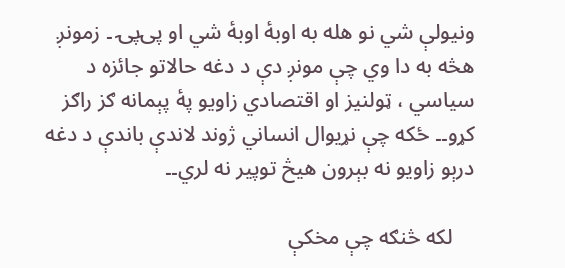ونيولې شي نو هله به اوبۀ اوبۀ شي او پۍپۍ ۔ زمونږ هڅه به دا وي چې مونږ دې د دغه حالاتو جائزه د سياسي ، ټولنيز او اقتصادي زاويو پۀ پېمانه ګز راګز کړو۔۔ ځکه چې نړيوال انساني ژوند لاندې باندې د دغه درېو زاويو نه بېرون هيڅ توپير نه لري۔۔

    لکه څنګه چې مخکې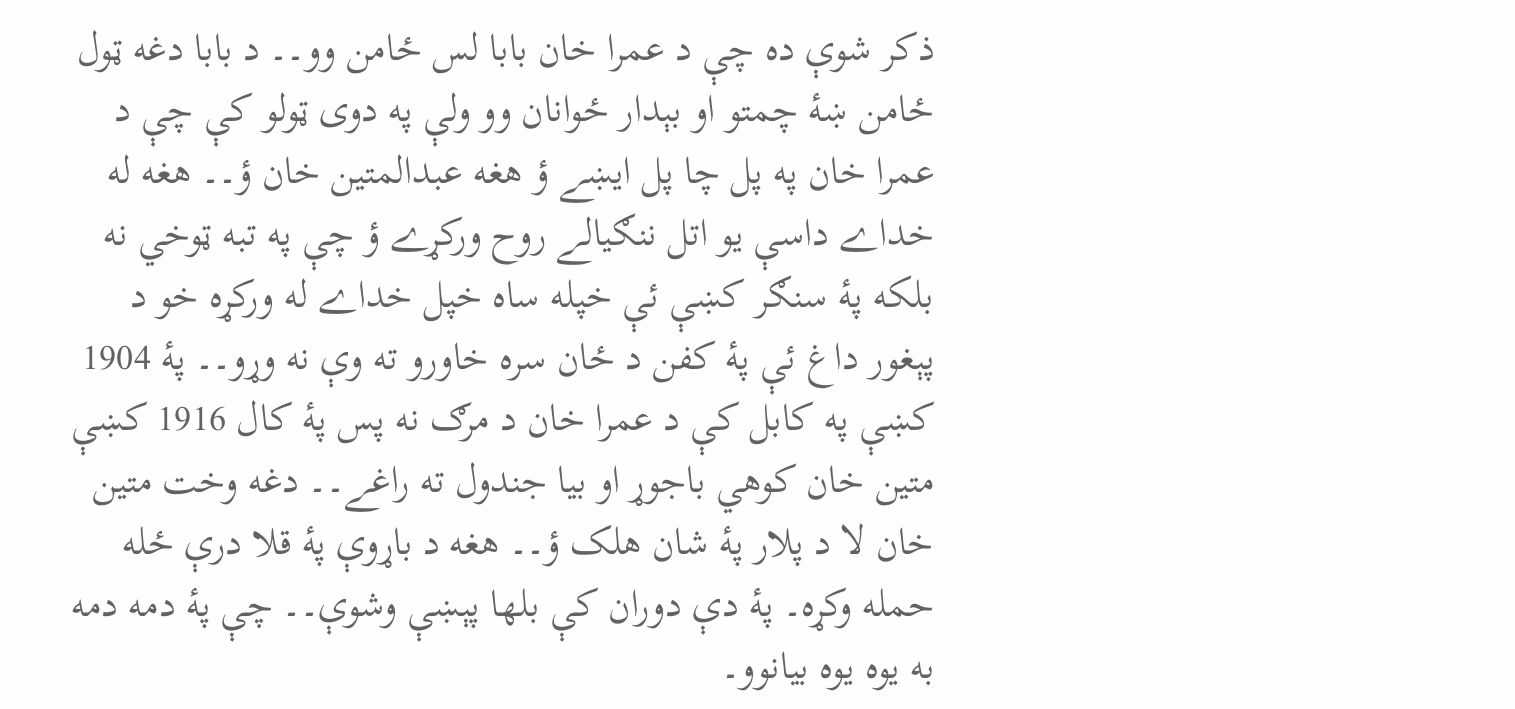ذکر شوې ده چې د عمرا خان بابا لس ځامن وو۔۔ د بابا دغه ټول ځامن ښۀ چمتو او بېدار ځوانان وو ولې په دوی ټولو کې چې د عمرا خان په پل چا پل ايښے ؤ هغه عبدالمتين خان ؤ۔۔ هغه له خداے داسې يو اتل ننګيالے روح ورکړے ؤ چې په تبه ټوخي نه بلکه پۀ سنګر کښې ئې خپله ساه خپل خداے له ورکړه خو د پېغور داغ ئې پۀ کفن د ځان سره خاورو ته وې نه وړو۔۔ پۀ 1904 کښې په کابل کې د عمرا خان د مرګ نه پس پۀ کال 1916 کښې متين خان کوهي باجوړ او بيا جندول ته راغے۔۔ دغه وخت متين خان لا د پلار پۀ شان هلک ؤ۔۔ هغه د باړوې پۀ قلا درې ځله حمله وکړه۔ پۀ دې دوران کې بلها پېښې وشوې۔۔ چې پۀ دمه دمه به يوه يوه بيانوو۔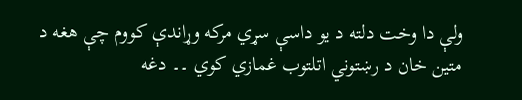ولې دا وخت دلته د يو داسې سړي مرکه وړاندې کووم چې هغه د متين خان د رښتوني اتلتوب غمازي کوي ۔۔ دغه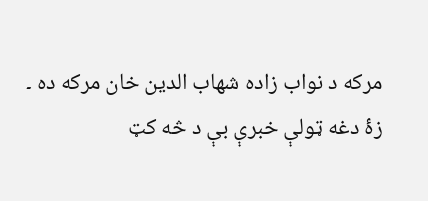مرکه د نواب زاده شهاب الدين خان مرکه ده ۔ زۀ دغه ټولې خبرې بې د څه کټ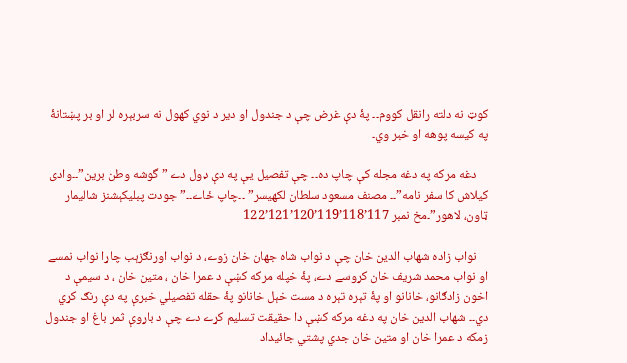کوټ نه دلته رانقل کووم۔۔ پۀ دې غرض چې د جندول او دير د نوي کهول نه سربېره لر او بر پښتانۀ په کيسه پوهه او خبر وي۔

    دغه مرکه په دغه مجله کې چاپ ده۔۔ چې تفصيل يې په دې ډول دے ” گوشه وطن برين”۔۔وادی کيلاش کا سفر نامه”۔۔ مصنف مسعود سلطان لکهيسر” ۔۔چاپ ځاے۔۔”جودت پبليکېشنز شاليمار ټاون، لاهور”۔مخ نمبر 117’118’119’120’121’122

    نواب زاده شهاب الدين خان چې د نواب شاه جهان خان زوے، د نواب اورنګزېب چاړا نواب نمسے او نواب محمد شريف خان کړوسے دے، پۀ خپله مرکه کښې د عمرا خان ، متين خان ، د سيمې د اخون زادګانو، خانانو او پۀ تېره تېره د مست خېل خانانو پۀ حقله تفصيلي خبرې په دې رنګ کړي دي۔۔ شهاب الدين خان په دغه مرکه کښې دا حقيقت تسليم کړے دے چې د باړوې ثمر باغ او جندول زمکه د عمرا خان او متين خان جدي پشتي جائيداد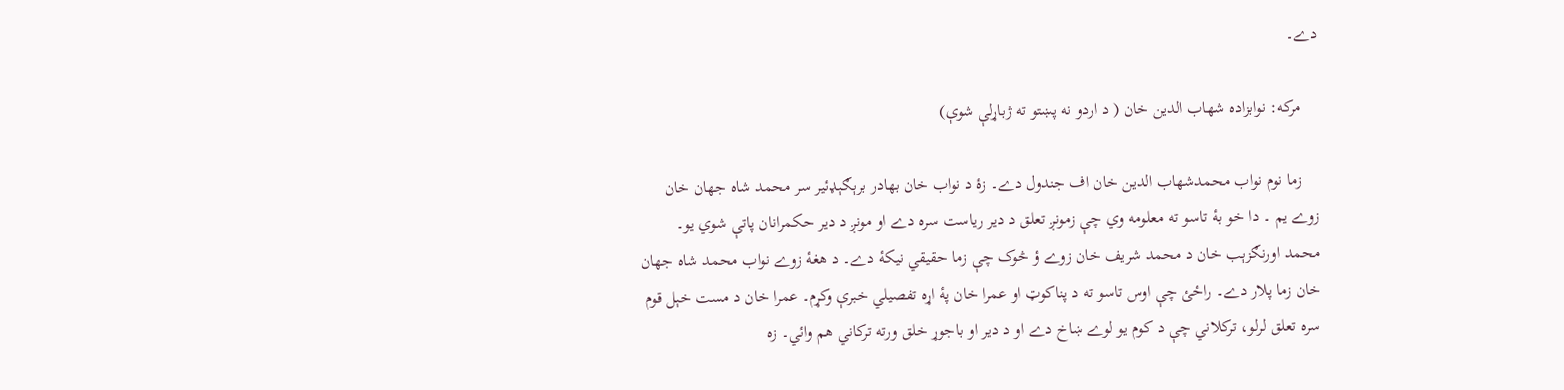دے۔

    مرکه: نوابزاده شهاب الدين خان ( د اردو نه پښتو ته ژباړلې شوې)

    زما نوم نواب محمدشهاب الدين خان اف جندول دے۔ زۀ د نواب خان بهادر برېګېډئير سر محمد شاه جهان خان زوے يم ۔ دا خو بۀ تاسو ته معلومه وي چې زمونږ تعلق د دير رياست سره دے او مونږ د دير حکمرانان پاتې شوي يو۔ محمد اورنګزېب خان د محمد شريف خان زوے ؤ څوک چې زما حقيقي نيکۀ دے۔ د هغۀ زوے نواب محمد شاه جهان خان زما پلار دے۔ راځئ چې اوس تاسو ته د پناکوټ او عمرا خان پۀ اړه تفصيلي خبرې وکړم۔ عمرا خان د مست خېل قوم سره تعلق لرلو، ترکلاني چې د کوم يو لوے ښاخ دے او د دير او باجوړ خلق ورته ترکاني هم وائي۔ زه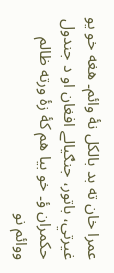عمرا خان ته بد بالکل نۀ وائم۔ هغه خو يو غيرتي، باتور، جنګيالے افغان او د جندول حکمران ؤ۔ خو بيا هم کۀ زۀ ورته ظالم ووائم نو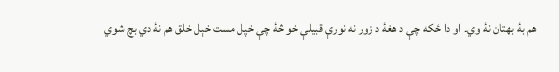هم بۀ بهتان نۀ وي۔ او دا ځکه چې د هغۀ د زور نه نورې قبيلې خو څۀ چې خپل مست خېل خلق هم نۀ دي بچ شوي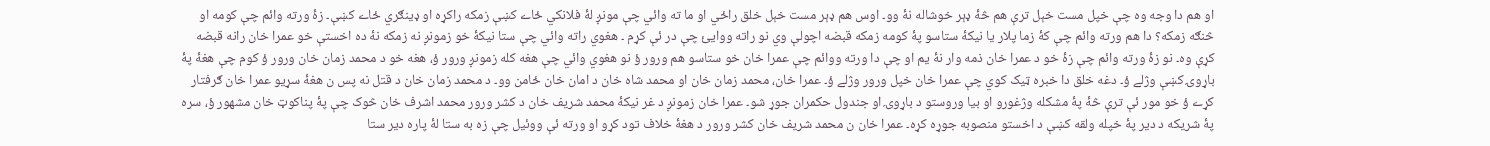او هم دا وجه وه چې خپل مست خېل ترې هم څۀ ډېر خوشاله نۀ وو۔ اوس هم ډېر مست خېل خلق راځي او ما ته وائي چې مونږ لۀ فلانکي ځاے کښې زمکه راکړه او ډينګري ځاے کښې۔ زۀ ورته وائم چې کومه او څنګه زمکه؟ دا هم ورته وائم چې کۀ زما پلار يا نيکۀ ستاسو پۀ کومه زمکه قبضه اچولې وي نو راته ووايئ چې در ئې کړم ۔ هغوي راته وائي چې ستا نيکۀ خو زمونږ نه زمکه نۀ ده اخستې خو عمرا خان رانه قبضه کړې وه۔ نو زۀ ورته وائم چې زۀ خو د عمرا خان ذمه وار نۀ يم او چې دا ورته ووائم چې عمرا خان خو ستاسو هم ورور ؤ نو هغوي وائي چې هغه کله زمونږ ورور ؤ، هغه خو د محمد زمان خان ورور ؤ کوم چې هغۀ پۀ باړوۍ کښې وژلے ؤ۔ دغه خلق دا خبره ټيک کوي چې عمرا خان خپل ورور وژلے ؤ۔ عمرا خان، محمد زمان خان او محمد شاه خان د امان خان ځامن وو۔ د محمد زمان خان د قتل نه پس ن هغۀ سړيو عمرا خان ګرفتار کړے ؤ خو مور ئې ترې څۀ پۀ مشکله وژغورو او بيا وروستو د باړوۍ او جندول حکمران جوړ شو۔ عمرا خان زمونږ د غر نيکۀ محمد شريف خان د کشر ورور محمد اشرف خان څوک چې پۀ پناکوټ خان مشهور ؤ، سره پۀ شريکه د دير پۀ خپله ولقه کښې د اخستو منصوبه جوړه کړه۔ عمرا خان ن محمد شريف خان کشر ورور د هغۀ خلاف تود کړو او ورته ئې ووئيل چې زه به ستا لۀ پاره دير ستا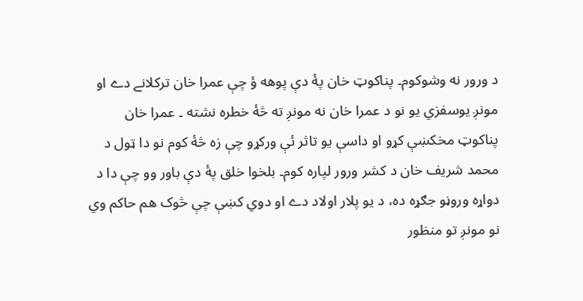د ورور نه وشوکوم۔ پناکوټ خان پۀ دې پوهه ؤ چې عمرا خان ترکلانے دے او مونږ يوسفزي يو نو د عمرا خان نه مونږ ته څۀ خطره نشته ۔ عمرا خان پناکوټ مخکښې کړو او داسې يو تاثر ئې ورکړو چې زه څۀ کوم نو دا ټول د محمد شريف خان د کشر ورور لپاره کوم۔ بلخوا خلق پۀ دې باور وو چې دا د دواړه وروڼو جګړه ده، د يو پلار اولاد دے او دوي کښې چې څوک هم حاکم وي نو مونږ تو منظور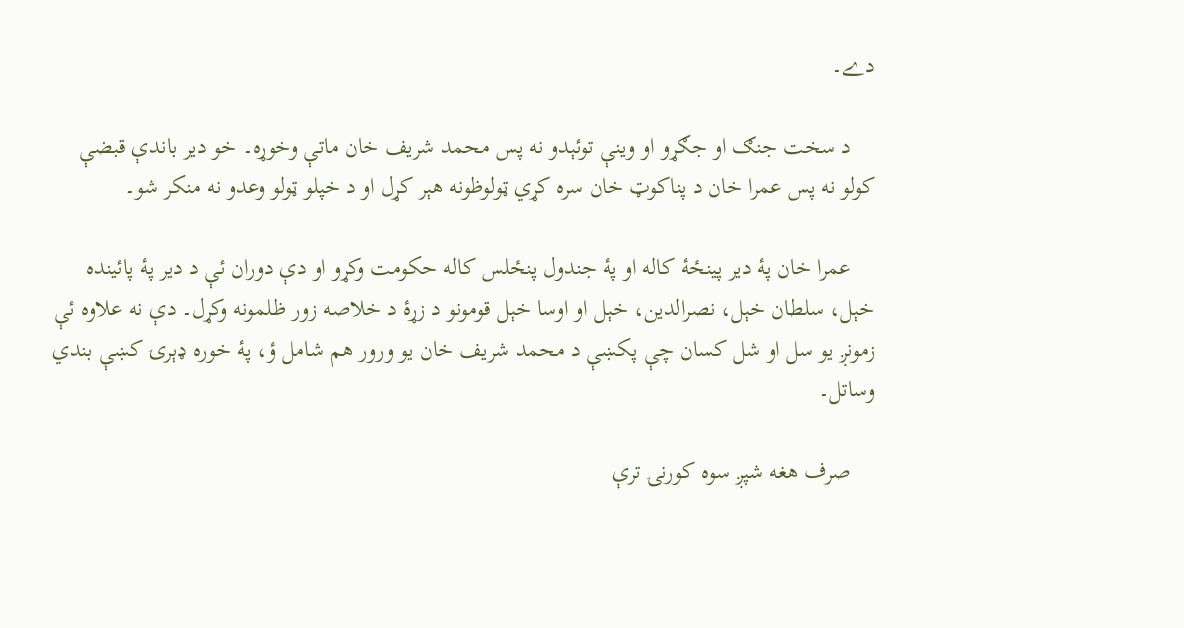دے۔

    د سخت جنګ او جګړو او وينې توئېدو نه پس محمد شريف خان ماتې وخوړه۔ خو دير باندې قبضې کولو نه پس عمرا خان د پناکوټ خان سره کړي ټولوظونه هېر کړل او د خپلو ټولو وعدو نه منکر شو۔

    عمرا خان پۀ دير پينځۀ کاله او پۀ جندول پنځلس کاله حکومت وکړو او دې دوران ئې د دير پۀ پائينده خېل، سلطان خېل، نصرالدين، خېل او اوسا خېل قومونو د زړۀ د خلاصه زور ظلمونه وکړل۔ دې نه علاوه ئې زمونږ يو سل او شل کسان چې پکښې د محمد شريف خان يو ورور هم شامل ؤ، پۀ خوره ډېرۍ کښې بندي وساتل۔

    صرف هغه شپږ سوه کورنۍ ترې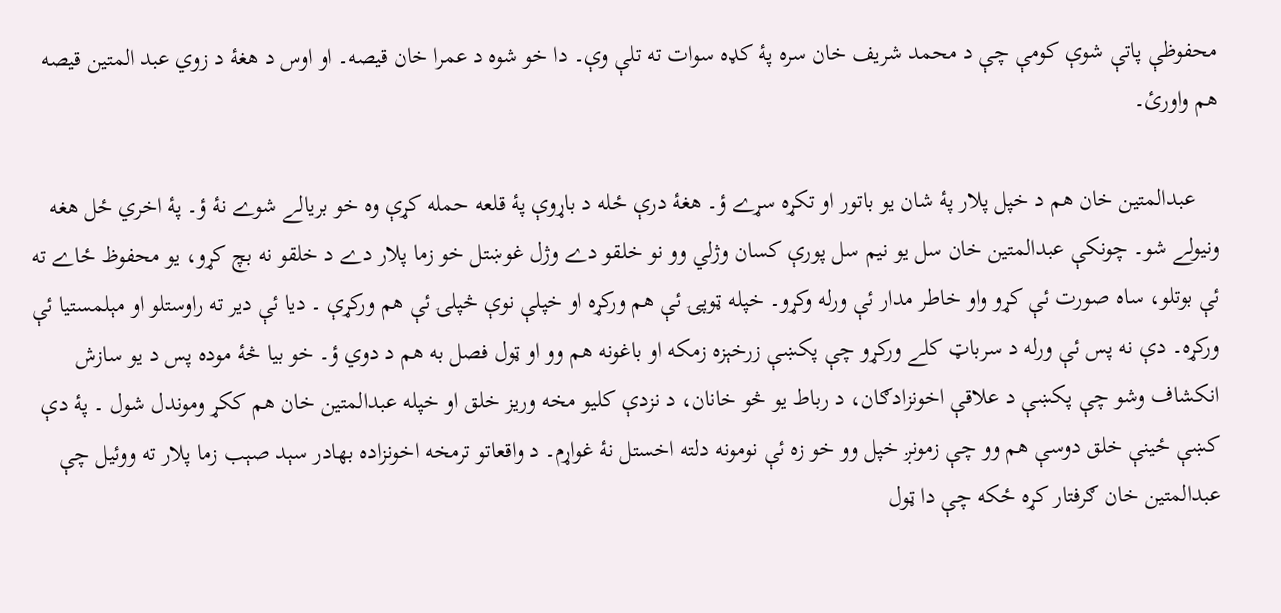محفوظې پاتې شوې کومې چې د محمد شريف خان سره پۀ کډه سوات ته تلې وې۔ دا خو شوه د عمرا خان قيصه۔ او اوس د هغۀ د زوي عبد المتين قيصه هم واورئ۔

    عبدالمتين خان هم د خپل پلار پۀ شان يو باتور او تکړه سړے ؤ۔ هغۀ درې ځله د باړوې پۀ قلعه حمله کړې وه خو بريالے شوے نۀ ؤ۔ پۀ اخري ځل هغه ونيولے شو۔ چونکې عبدالمتين خان سل يو نيم سل پورې کسان وژلي وو نو خلقو دے وژل غوښتل خو زما پلار دے د خلقو نه بچ کړو، يو محفوظ ځاے ته ئې بوتلو، ساه صورت ئې کړو واو خاطر مدار ئې ورله وکړو۔ خپله ټوپۍ ئې هم ورکړه او خپلې نوې څپلۍ ئې هم ورکړې ۔ ديا ئې دير ته راوستلو او مېلمستيا ئې ورکړه۔ دې نه پس ئې ورله د سرباټ کلے ورکړو چې پکښې زرخېزه زمکه او باغونه هم وو او ټول فصل به هم د دوي ؤ۔ خو بيا څۀ موده پس د يو سازش انکشاف وشو چې پکښې د علاقې اخونزادګان، د رباط يو څو خانان، د نزدې کليو مخه وريز خلق او خپله عبدالمتين خان هم ککړ وموندل شول ۔ پۀ دې کښې ځينې خلق دوسې هم وو چې زمونږ خپل وو خو زه ئې نومونه دلته اخستل نۀ غواړم۔ د واقعاتو ترمخه اخونزاده بهادر سېد صېب زما پلار ته ووئيل چې عبدالمتين خان ګرفتار کړه ځکه چې دا ټول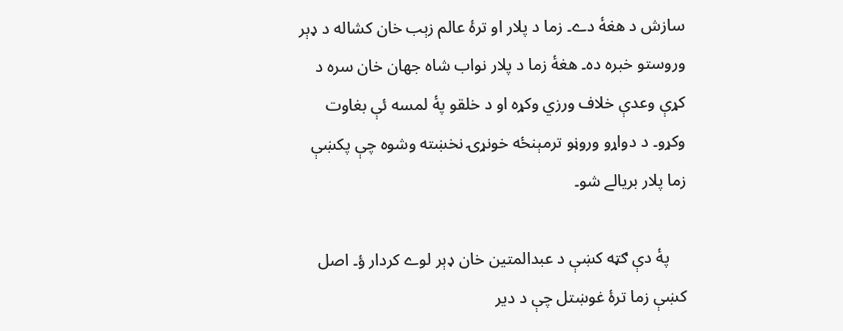سازش د هغۀ دے۔ زما د پلار او ترۀ عالم زېب خان کشاله د ډېر وروستو خبره ده۔ هغۀ زما د پلار نواب شاه جهان خان سره د کړې وعدې خلاف ورزي وکړه او د خلقو پۀ لمسه ئې بغاوت وکړو۔ د دواړو وروڼو ترمېنځه خونړۍ نخښته وشوه چې پکښې زما پلار بريالے شو۔

    پۀ دې ګټه کښې د عبدالمتين خان ډېر لوے کردار ؤ۔ اصل کښې زما ترۀ غوښتل چې د دير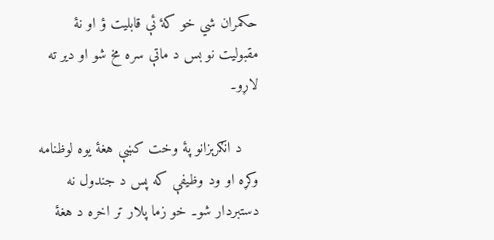حکمران شي خو کۀ ئې قابليت ؤ او نۀ مقبوليت نو بس د ماتې سره مخ شو او دير ته لاړو۔

    د انګرېزانو پۀ وخت کښې هغۀ يوه لوظنامه وکړه او ود وظيفې که پس د جندول نه دستبردار شو۔ خو زما پلار تر اخره د هغۀ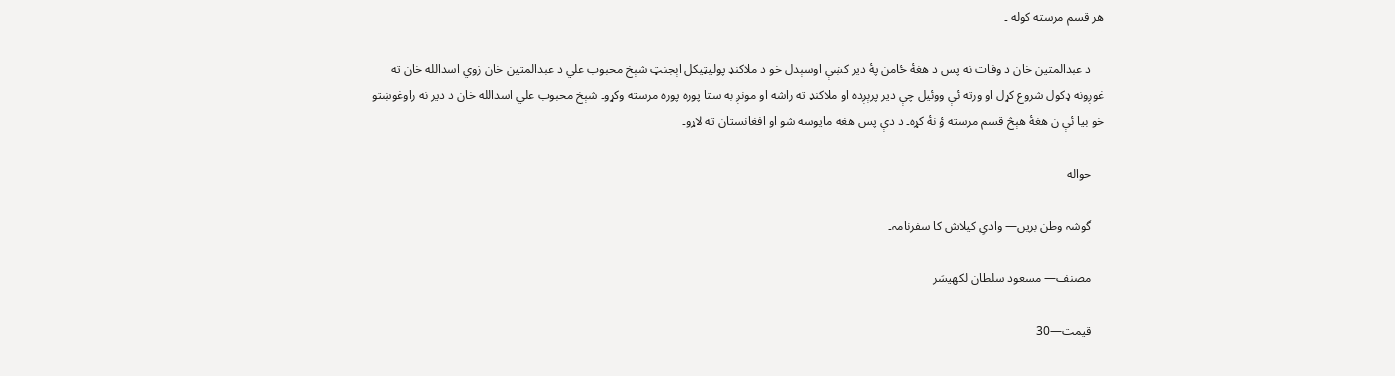هر قسم مرسته کوله ۔

    د عبدالمتين خان د وفات نه پس د هغۀ ځامن پۀ دير کښې اوسېدل خو د ملاکنډ پوليټيکل اېجنټ شېخ محبوب علي د عبدالمتين خان زوي اسدالله خان ته غوږونه ډکول شروع کړل او ورته ئې ووئيل چې دير پرېږده او ملاکنډ ته راشه او مونږ به ستا پوره پوره مرسته وکړو۔ شېخ محبوب علي اسدالله خان د دير نه راوغوښتو خو بيا ئې ن هغۀ هېڅ قسم مرسته ؤ نۀ کړه۔ د دې پس هغه مايوسه شو او افغانستان ته لاړو۔

    حواله

    گوشہ وطن بریں— وادیِ کیلاش کا سفرنامہ۔

    مصنف— مسعود سلطان لکھیسَر

    قیمت—30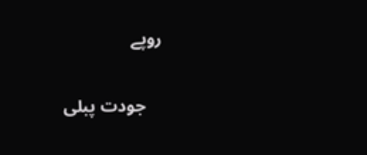روپے

    جودت پبلی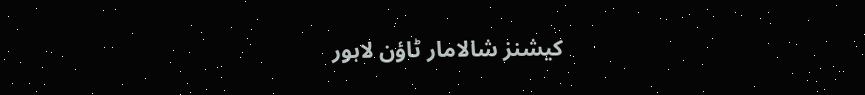کیشنز شالامار ٹاؤن لاہور